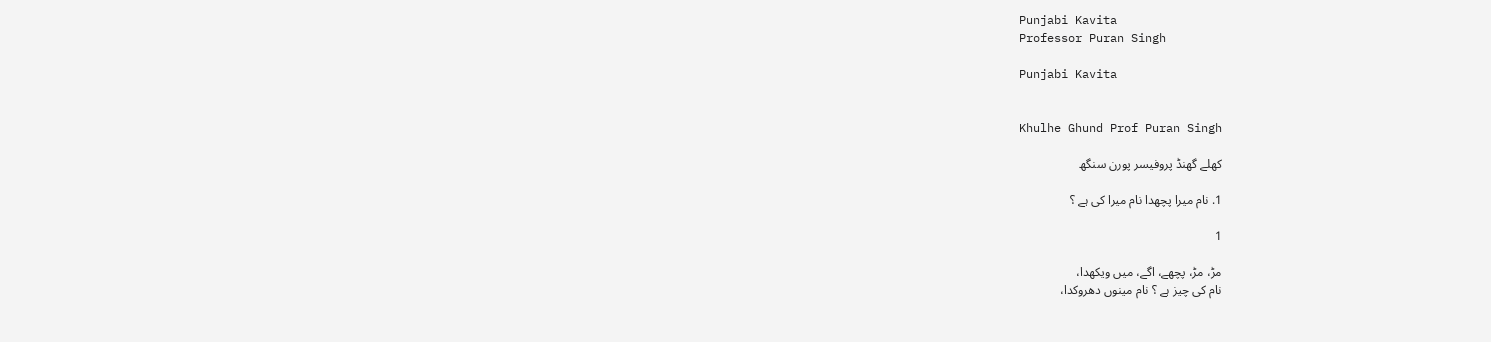Punjabi Kavita
Professor Puran Singh

Punjabi Kavita


Khulhe Ghund Prof Puran Singh

کھلے گھنڈ پروفیسر پورن سنگھ

1. نام میرا پچھدا نام میرا کی ہے ؟

1

مڑ، مڑ، پچھے، اگے، میں ویکھدا،
نام کی چیز ہے ؟ نام مینوں دھروکدا،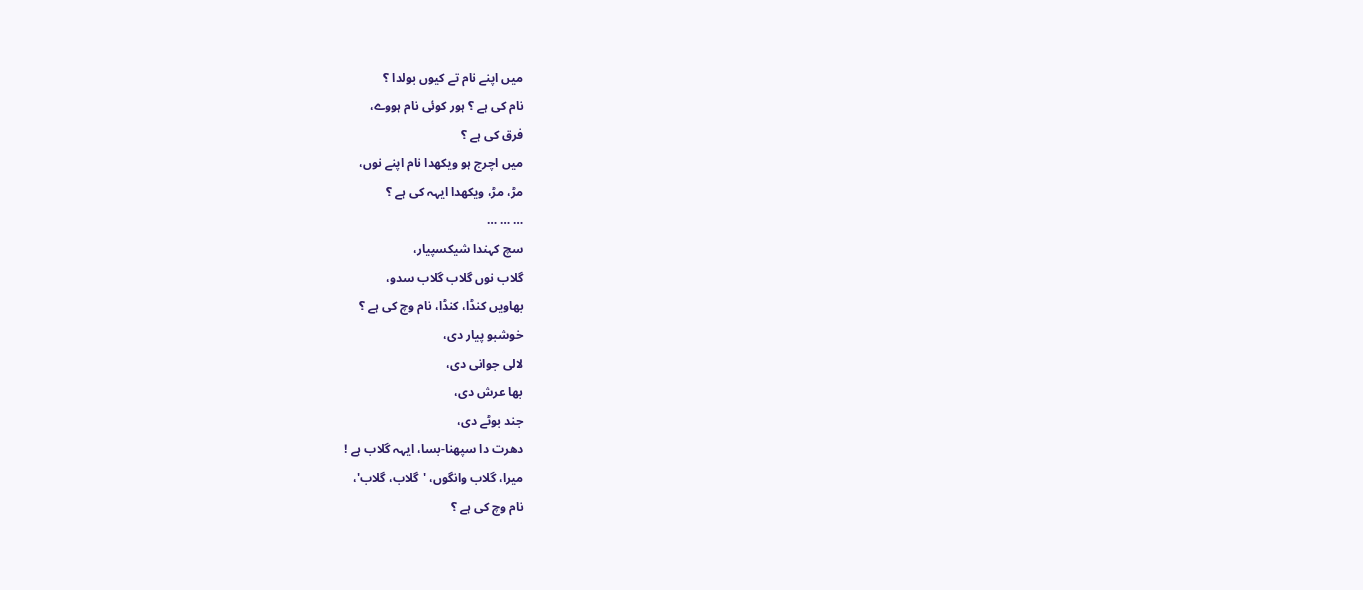میں اپنے نام تے کیوں بولدا ؟
نام کی ہے ؟ ہور کوئی نام ہووے،
فرق کی ہے ؟
میں اچرج ہو ویکھدا نام اپنے نوں،
مڑ، مڑ، ویکھدا ایہہ کی ہے ؟
… … …
سچ کہندا شیکسپیار،
گلاب نوں گلاب گلاب سدو،
بھاویں کنڈا، کنڈا، نام وچ کی ہے ؟
خوشبو پیار دی،
لالی جوانی دی،
بھا عرش دی،
جند بوٹے دی،
دھرت دا سپھنا-بسا، ایہہ گلاب ہے !
میرا، گلاب وانگوں، 'گلاب، گلاب'،
نام وچ کی ہے ؟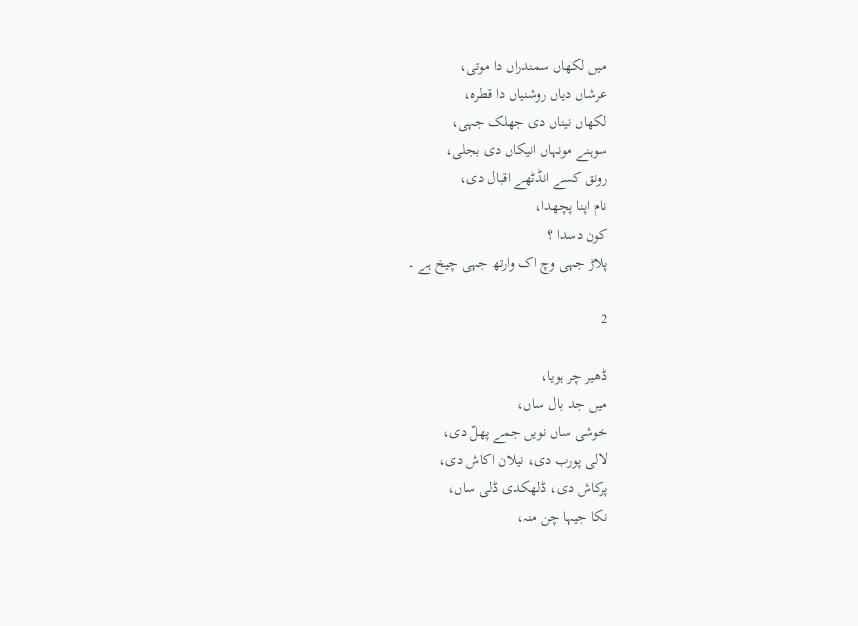میں لکھاں سمندراں دا موتی،
عرشاں دیاں روشنیاں دا قطرہ،
لکھاں نیناں دی جھلک جہی،
سوہنے مونہاں انیکاں دی بجلی،
رونق کسے انڈٹھے اقبال دی،
نام اپنا پچھدا،
کون دسدا ؟
پلاڑ جہی وچ اک وارتھ جہی چیخ ہے ۔

2

ڈھیر چر ہویا،
میں جد بال ساں،
خوشی ساں نویں جمے پھلّ دی،
لالی پورب دی، نیلان اکاش دی،
پرکاش دی، ڈلھکدی ڈلی ساں،
نکا جیہا چن منہ،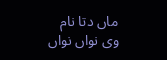ماں دتا نام وی نواں نواں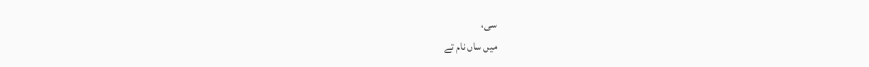سی،
میں ساں نام تے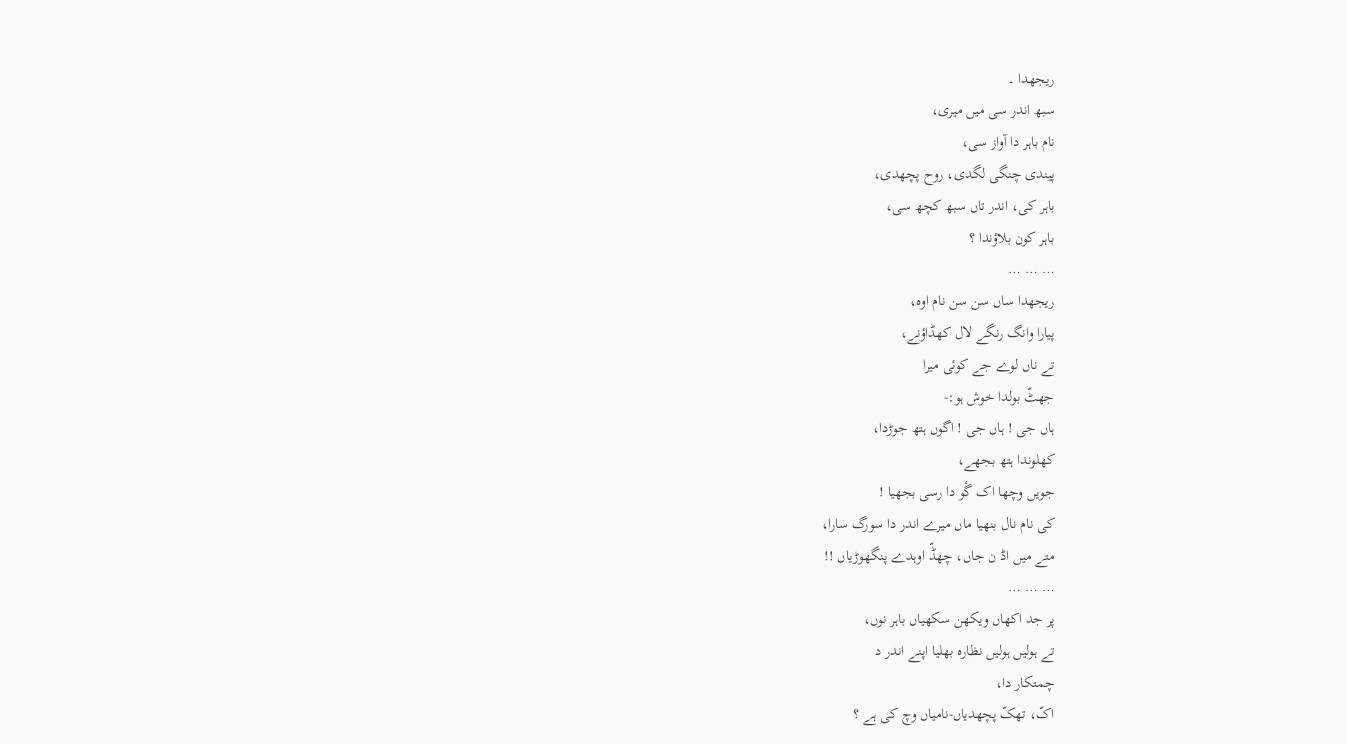ریجھدا ۔
سبھ اندر سی میں میری،
نام باہر دا آواز سی،
پیندی چنگی لگدی، روح پچھدی،
باہر کی، اندر تاں سبھ کچھ سی،
باہر کون بلاؤندا ؟
… … …
ریجھدا ساں سن سن نام اوہ،
پیارا وانگ رنگے لال کھڈاؤنے،
تے ناں لوے جے کوئی میرا
جھٹّ بولدا خوش ہو:-
ہاں جی ! ہاں جی ! اگوں ہتھ جوڑدا،
کھلوندا ہتھ بجھے،
جویں وچھا اک گٔو دا رسی بجھیا !
کی نام نال بنھیا ماں میرے اندر دا سورگ سارا،
متے میں اڈ ن جاں، چھڈّ اوہدے پنگھوڑیاں !!
… … …
پر جد اکھاں ویکھن سکھیاں باہر نوں،
تے ہولیں ہولیں نظارہ بھلیا اپنے اندر د
چمتکار دا،
اکّ، تھکّ پچھدیاں-نامیاں وچ کی ہے ؟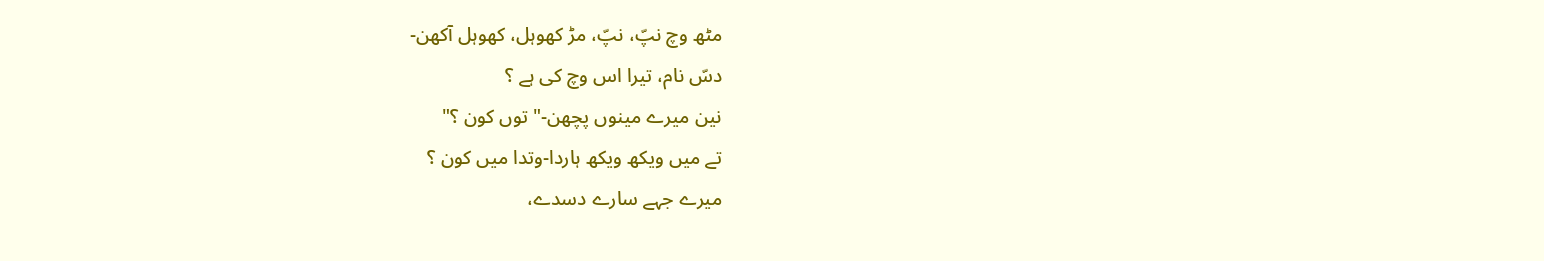مٹھ وچ نپّ، نپّ، مڑ کھوہل، کھوہل آکھن-
دسّ نام، تیرا اس وچ کی ہے ؟
نین میرے مینوں پچھن-"توں کون ؟"
تے میں ویکھ ویکھ ہاردا-وتدا میں کون ؟
میرے جہے سارے دسدے،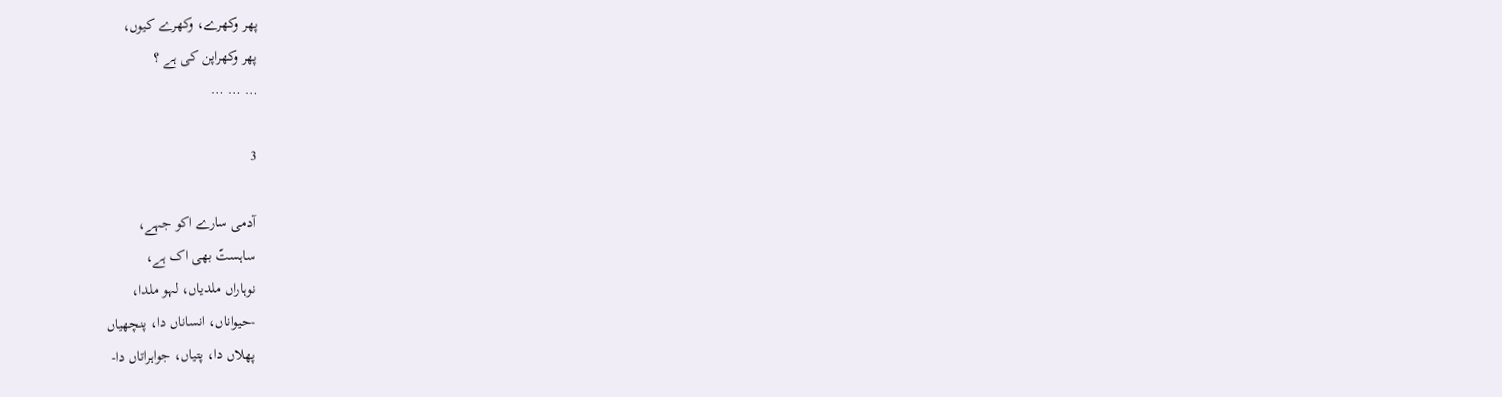پھر وکھرے، وکھرے کیوں،
پھر وکھراپن کی ہے ؟
… … …

3

آدمی سارے اکو جہے،
ساہستّ بھی اک ہے،
نوہاراں ملدیاں، لہو ملدا،
-حیواناں، انساناں دا، پنچھیاں
پھلاں دا، پتیاں، جواہراتاں دا-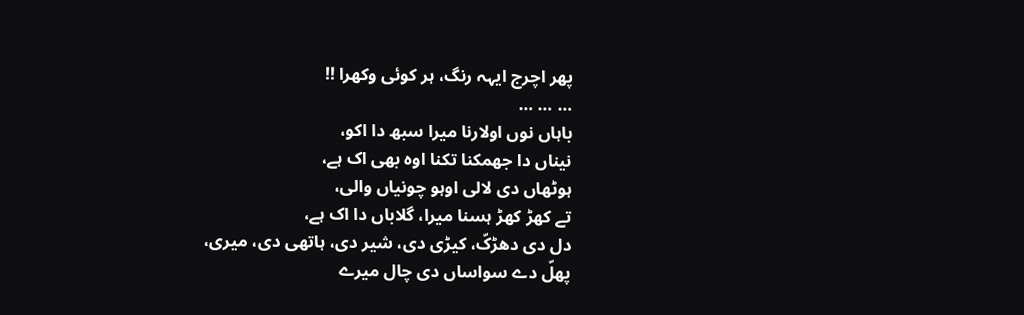پھر اچرج ایہہ رنگ، ہر کوئی وکھرا !!
… … …
باہاں نوں اولارنا میرا سبھ دا اکو،
نیناں دا جھمکنا تکنا اوہ بھی اک ہے،
ہوٹھاں دی لالی اوہو چونیاں والی،
تے کھڑ کھڑ ہسنا میرا، گلاباں دا اک ہے،
دل دی دھڑکّ، کیڑی دی، شیر دی، ہاتھی دی، میری،
پھلّ دے سواساں دی چال میرے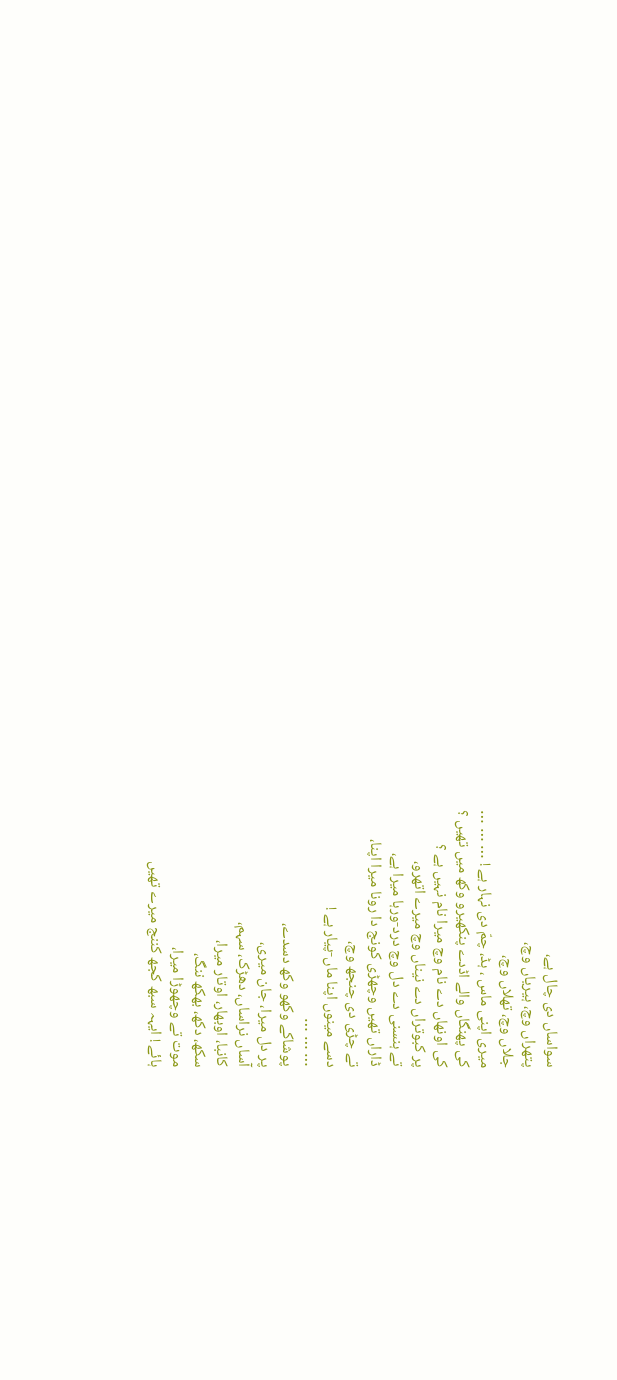سواساں دی چال ہے،
پتھراں وچ، ہیریاں وچ،
جلاں وچ، تھلاں وچ،
میری اپنی ماس ، ہڈ، چمّ دی نہار ہے ! … … …
کی پھنگاں والے اڈدے پنکھیرو وکھ میں تھیں ؟
کی اونھاں دے نام وچ میرا نام نہیں ہے ؟
پر کبوتراں دے نیناں وچ میرے اتھرو،
تے ہنسنی دے دل وچ درد-ورہا میرا ہے،
ڈاراں تھیں وچھڑی کونج دا رونا میرا اپنا،
تے چڑی دی چنجھ وچ،
دسے مینوں اپنا ماں-پیار ہے !
… … …
پوشاکے وکھو وکھ دسدے،
پر دل میرا، جان میری،
آساں نراساں، دھڑک، سہم،
کانبا، اوبھار، اوتار میرا،
سکھ، دکھ، بھکھ ننگ،
موت تے وچھوڑا میرا،
ہائے ! ایہہ سبھ کجھ کننج میرے تھیں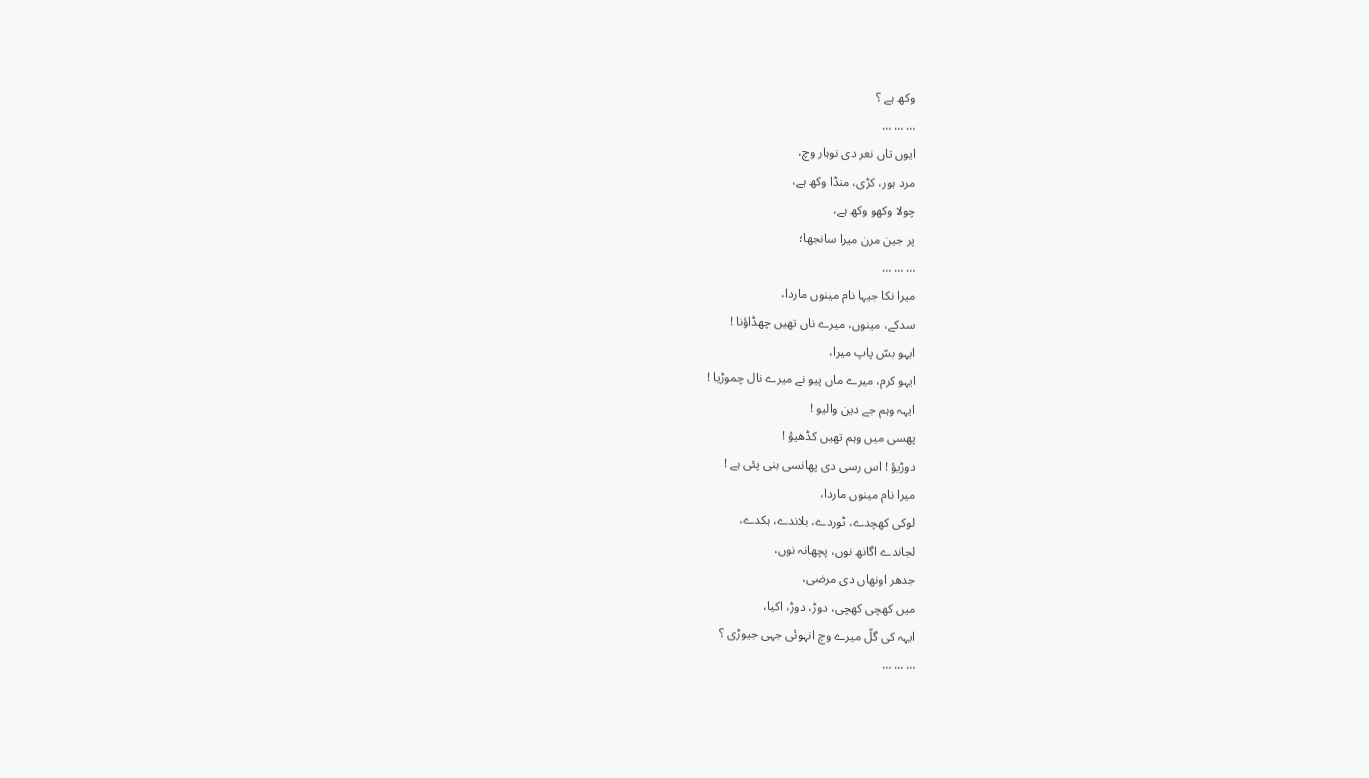وکھ ہے ؟
… … …
ایوں تاں نعر دی نوہار وچ،
مرد ہور، کڑی، منڈا وکھ ہے،
چولا وکھو وکھ ہے،
پر جین مرن میرا سانجھا؛
… … …
میرا نکا جیہا نام مینوں ماردا،
سدکے، مینوں، میرے ناں تھیں چھڈاؤنا !
ایہو بسّ پاپ میرا،
ایہو کرم، میرے ماں پیو نے میرے نال چموڑیا !
ایہہ وہم جے دین والیو !
پھسی میں وہم تھیں کڈھیؤ !
دوڑیؤ ! اس رسی دی پھانسی بنی پئی ہے !
میرا نام مینوں ماردا،
لوکی کھچدے، ٹوردے، بلاندے، ہکدے،
لجاندے اگانھ نوں، پچھانہ نوں،
جدھر اونھاں دی مرضی،
میں کھچی کھچی، دوڑ، دوڑ، اکیا،
ایہہ کی گلّ میرے وچ انہوئی جہی جیوڑی ؟
… … …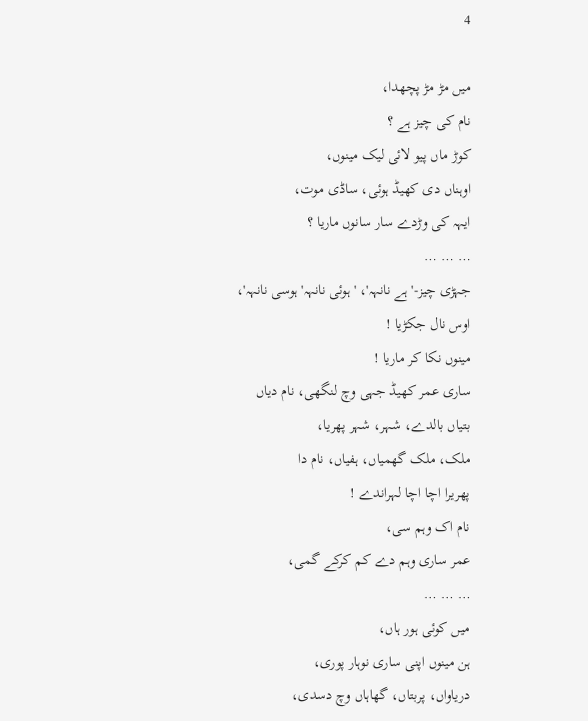4

میں مڑ مڑ پچھدا،
نام کی چیز ہے ؟
کوڑ ماں پیو لائی لیک مینوں،
اوہناں دی کھیڈ ہوئی، ساڈی موت،
ایہہ کی وڑدے سار سانوں ماریا ؟
… … …
جہڑی چیز-'ہے نانہہ'، 'ہوئی نانہہ' ہوسی نانہہ'،
اوس نال جکڑیا !
مینوں نکا کر ماریا !
ساری عمر کھیڈ جہی وچ لنگھی، نام دیاں
بتیاں بالدے، شہر، شہر پھریا،
ملک، ملک گھمیاں، ہفیاں، نام دا
پھریرا اچا اچا لہراندے !
نام اک وہم سی،
عمر ساری وہم دے کم کرکے گمی،
… … …
میں کوئی ہور ہاں،
ہن مینوں اپنی ساری نوہار پوری،
دریاواں، پربتاں، گھاہاں وچ دسدی،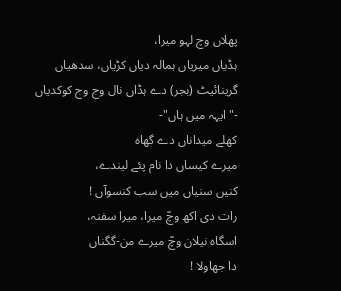پھلاں وچ لہو میرا،
ہڈیاں میریاں ہمالہ دیاں کڑیاں، سدھیاں
گرینائیٹ (بجر) دے ہڈاں نال وج وج کوکدیاں
-"ایہہ میں ہاں"-
کھلے میداناں دے گھاہ
میرے کیساں دا نام پئے لیندے،
کنیں سنیاں میں سب کنسوآں !
رات دی اکھ وچّ میرا، میرا سفنہ،
اسگاہ نیلان وچّ میرے من-گگناں
دا جھاولا !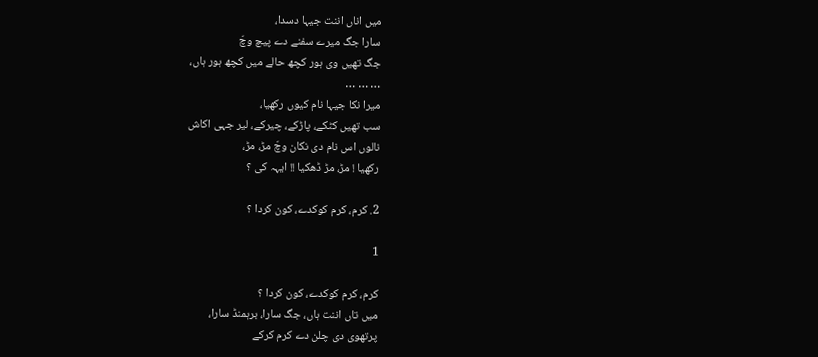میں اناں اننت جیہا دسدا،
سارا جگ میرے سفنے دے پیچ وچّ
جگ تھیں وی ہور کچھ حالے میں کچھ ہور ہاں،
… … …
میرا نکا جیہا نام کیوں رکھیا،
سب تھیں کٹکے، پاڑکے، چیرکے، لیر جہی اکاش
نالوں اس نام دی نکان وچّ مڑ، مڑ،
رکھیا ! مڑ، مڑ ڈھکیا !! ایہہ کی ؟

2. کرم، کرم کوکدے، کون کردا ؟

1

کرم، کرم کوکدے، کون کردا ؟
میں تاں اننت ہاں، جگ سارا، برہمنڈ سارا،
پرتھوی دی چلن دے کرم کرکے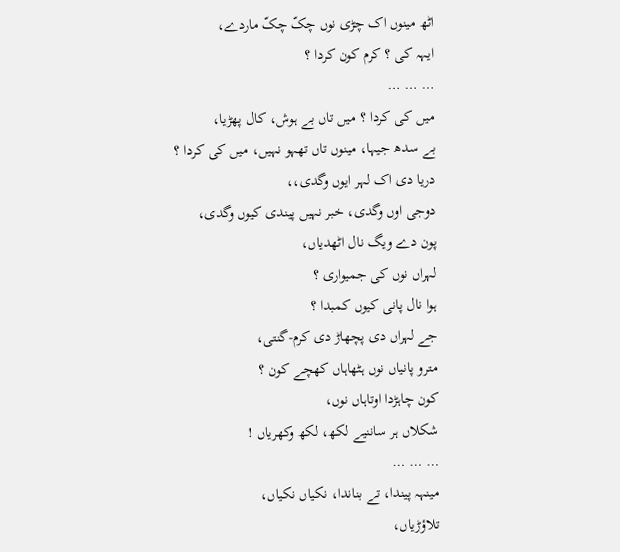اٹھ مینوں اک چڑی نوں چکّ چکّ ماردے،
ایہہ کی ؟ کرم کون کردا ؟
… … …
میں کی کردا ؟ میں تاں بے ہوش، کال پھڑیا،
بے سدھ جیہا، مینوں تاں تھہو نہیں، میں کی کردا ؟
دریا دی اک لہر ایوں وگدی،،
دوجی اوں وگدی، خبر نہیں پیندی کیوں وگدی،
پون دے ویگ نال اٹھدیاں،
لہراں نوں کی جمیواری ؟
ہوا نال پانی کیوں کمبدا ؟
جے لہراں دی پچھاڑ دی کرم-گنتی،
مترو پانیاں نوں ہٹھاہاں کھچے کون ؟
کون چاہڑدا اوتاہاں نوں،
شکلاں ہر ساننیے لکھ، لکھ وکھریاں !
… … …
مینہہ پیندا، تے بناندا، نکیاں نکیاں،
تلاؤڑیاں،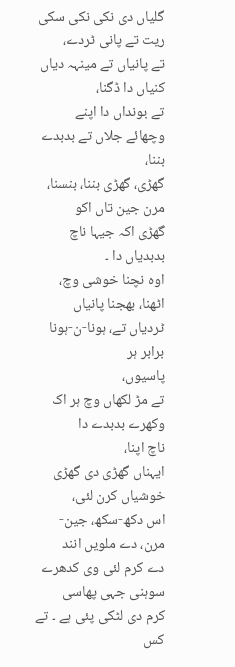گلیاں دی نکی نکی سکی ریت تے پانی ٹردے،
تے پانیاں تے مینہہ دیاں کنیاں دا ڈگنا،
تے بونداں دا اپنے وچھائے جلاں تے بدبدے بننا،
گھڑی، گھڑی بننا، بنسنا، مرن جین تاں اکو
گھڑی اکہ جیہا ناچ بدبدیاں دا ۔
اوہ نچنا خوشی وچ، اٹھنا، بھجنا پانیاں
ٹردیاں تے، ہونا-ن-ہونا برابر ہر
پاسیوں،
تے مڑ لکھاں وچ ہر اک وکھرے بدبدے دا
ناچ اپنا،
ایہناں گھڑی دی گھڑی خوشیاں کرن لئی،
اس دکھ-سکھ، جین-مرن، دے ملویں انند
دے کرم لئی وی کدھرے سوہنی جہی پھاسی
کرم دی لٹکی پئی ہے ۔ تے کس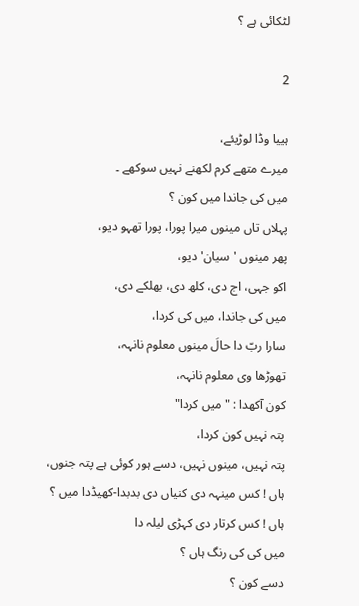لٹکائی ہے ؟

2

ہییا وڈا لوڑیئے،
میرے متھے کرم لکھنے نہیں سوکھے ۔
میں کی جاندا میں کون ؟
پہلاں تاں مینوں میرا پورا، پورا تھہو دیو،
پھر مینوں 'سیان' دیو،
اکو جہی، اج دی، کلھ دی، بھلکے دی،
میں کی جاندا، میں کی کردا،
سارا ربّ دا حالَ مینوں معلوم نانہہ،
تھوڑھا وی معلوم نانہہ،
کون آکھدا : "میں کردا"
پتہ نہیں کون کردا،
پتہ نہیں، مینوں نہیں، دسے ہور کوئی ہے پتہ جنوں،
ہاں ! کس مینہہ دی کنیاں دی بدبدا-کھیڈدا میں ؟
ہاں ! کس کرتار دی کہڑی لیلہ دا
میں کی کی رنگ ہاں ؟
دسے کون ؟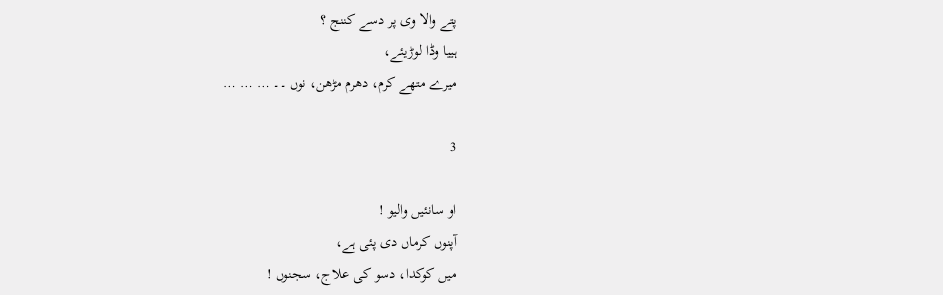پتے والا وی پر دسے کننج ؟
ہییا وڈا لوڑیئے،
میرے متھے کرم، دھرم مڑھن، نوں ۔۔ … … …

3

او سانئیں والیو !
آپنوں کرماں دی پئی ہے،
میں کوکدا، دسو کی علاج، سجنوں !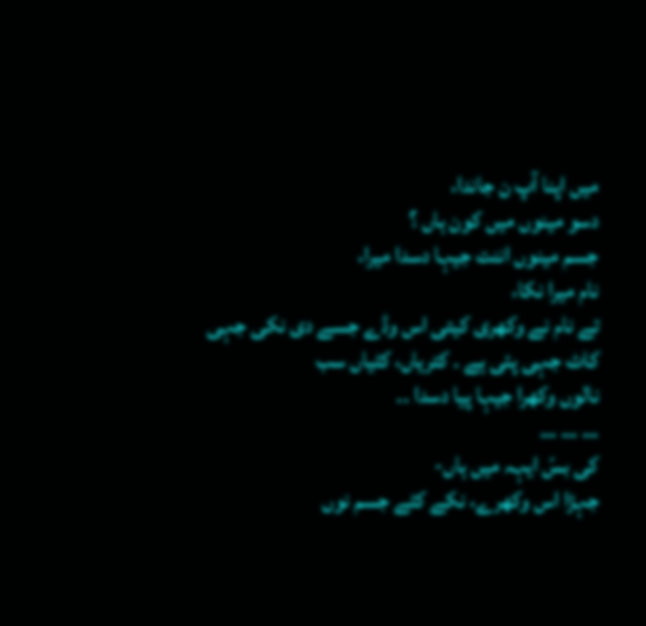میں اپنا آپ ن جاندا،
دسو مینوں میں کون ہاں ؟
جسم مینوں اننت جیہا دسدا میرا،
نام میرا نکا،
تے نام نے وکھری کیتی اس وڈے جسے دی نکی جہی
کاٹ جہی پئی ہے ۔ کتریاں، کٹیاں سب
نالوں وکھرا جیہا پیا دسدا ۔۔
… … …
کی بسّ ایہہ میں ہاں-
جہڑا اس وکھرے، نکے کٹے جسم نوں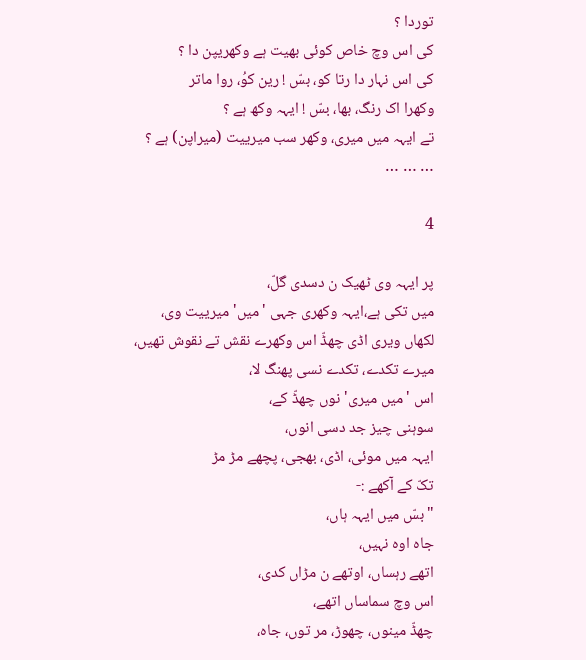توردا ؟
کی اس وچ خاص کوئی بھیت ہے وکھریپن دا ؟
کی اس نہار دا رتا کو، بسّ ! رین کوُ، روا ماتر
وکھرا اک رنگ، بھا، بسّ ! ایہہ وکھ ہے ؟
تے ایہہ میں میری، وکھر سب میرییت (میراپن) ہے ؟
… … …

4

پر ایہہ وی ٹھیک ن دسدی گلّ،
میں تکی ہے،ایہہ وکھری جہی 'میں' میرییت وی،
لکھاں ویری اڈی چھڈّ اس وکھرے نقش تے نقوش تھیں،
میرے تکدے، تکدے نسی پھنگ لا،
اس 'میں میری' نوں چھڈّ کے،
سوہنی چیز جد دسی انوں،
ایہہ میں موئی، اڈی، بھجی، پچھے مڑ مڑ
تکّ کے آکھے :-
"بسّ میں ایہہ ہاں،
جاہ اوہ نہیں،
اتھے رہساں، اوتھے ن مڑاں کدی،
اس وچ سماساں اتھے،
چھڈّ مینوں، چھوڑ، مر توں، جاہ،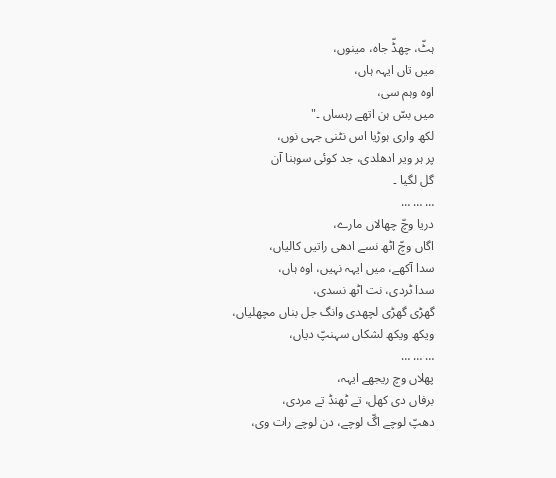ہٹّ، چھڈّ جاہ، مینوں،
میں تاں ایہہ ہاں،
اوہ وہم سی،
میں بسّ ہن اتھے رہساں ۔"
لکھ واری ہوڑیا اس نٹنی جہی نوں،
پر ہر ویر ادھلدی، جد کوئی سوہنا آن
گل لگیا ۔
… … …
دریا وچّ چھالاں مارے،
اگاں وچّ اٹھ نسے ادھی راتیں کالیاں،
سدا آکھے، میں ایہہ نہیں، اوہ ہاں،
سدا ٹردی، نت اٹھ نسدی،
گھڑی گھڑی لچھدی وانگ جل بناں مچھلیاں،
ویکھ ویکھ لشکاں سہنپّ دیاں،
… … …
پھلاں وچ ریجھے ایہہ،
برفاں دی کھل، تے ٹھنڈ تے مردی،
دھپّ لوچے اگّ لوچے، دن لوچے رات وی،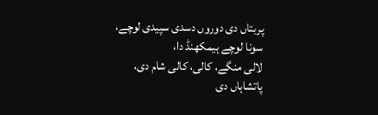پربتاں دی دوروں دسدی سپیدی لوچے،
سونا لوچے ہیمکھنڈ دا،
لالی منگے، کالی، کالی شام دی،
پاتشاہاں دی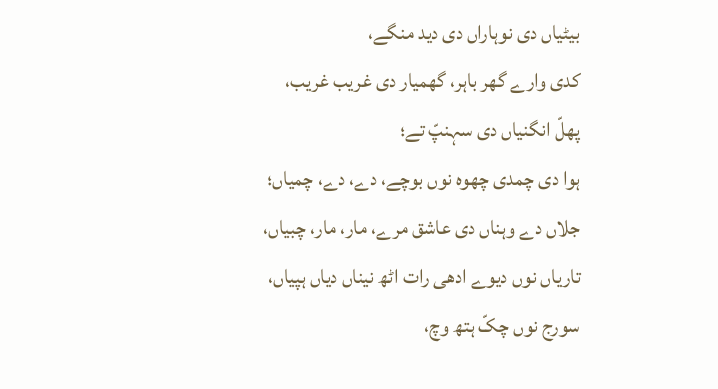بیٹیاں دی نوہاراں دی دید منگے،
کدی وارے گھر باہر، گھمیار دی غریب غریب،
پھلّ انگنیاں دی سہنپّ تے؛
ہوا دی چمدی چھوہ نوں بوچے، دے، دے، چمیاں؛
جلاں دے وہناں دی عاشق مرے، مار، مار، چبیاں،
تاریاں نوں دیوے ادھی رات اٹھ نیناں دیاں ہپیاں،
سورج نوں چکّ ہتھ وچ،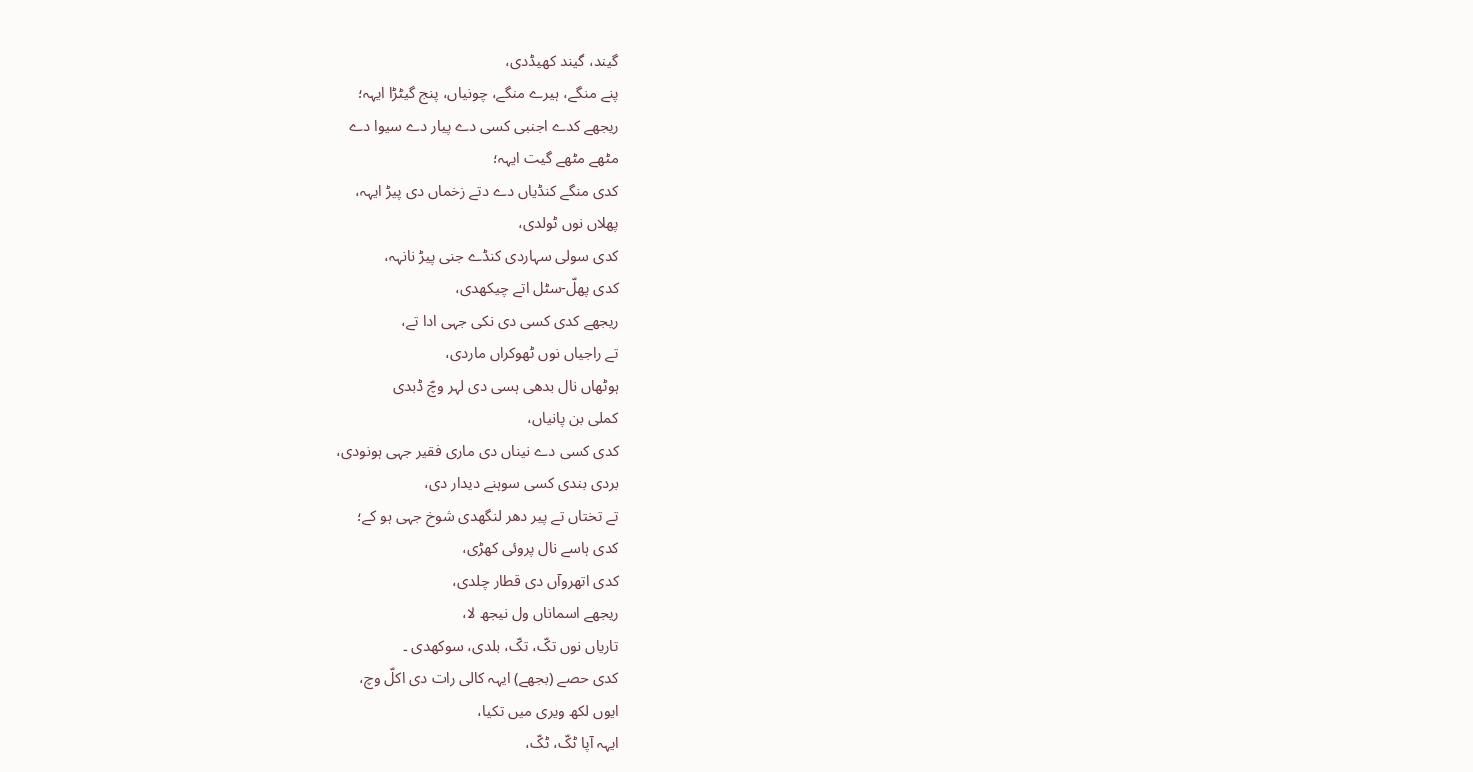گیند، گیند کھیڈدی،
پنے منگے، ہیرے منگے، چونیاں، پنج گیٹڑا ایہہ؛
ریجھے کدے اجنبی کسی دے پیار دے سیوا دے
مٹھے مٹھے گیت ایہہ؛
کدی منگے کنڈیاں دے دتے زخماں دی پیڑ ایہہ،
پھلاں نوں ٹولدی،
کدی سولی سہاردی کنڈے جنی پیڑ نانہہ،
کدی پھلّ-سٹل اتے چیکھدی،
ریجھے کدی کسی دی نکی جہی ادا تے،
تے راجیاں نوں ٹھوکراں ماردی،
ہوٹھاں نال بدھی ہسی دی لہر وچّ ڈبدی
کملی بن پانیاں،
کدی کسی دے نیناں دی ماری فقیر جہی ہونودی،
بردی بندی کسی سوہنے دیدار دی،
تے تختاں تے پیر دھر لنگھدی شوخ جہی ہو کے؛
کدی ہاسے نال پروئی کھڑی،
کدی اتھروآں دی قطار چلدی،
ریجھے اسماناں ول نیجھ لا،
تاریاں نوں تکّ، تکّ، بلدی، سوکھدی ۔
کدی حصے (بجھے) ایہہ کالی رات دی اکلّ وچ،
ایوں لکھ ویری میں تکیا،
ایہہ آپا ٹکّ، ٹکّ،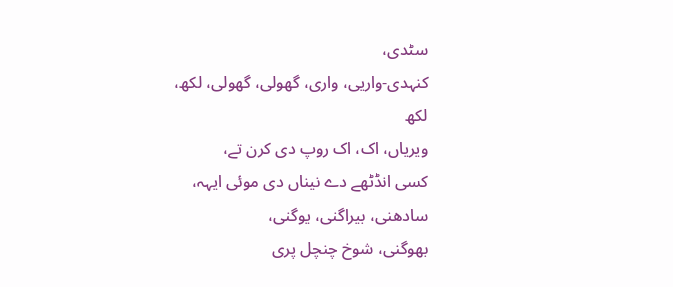سٹدی،
کنہدی-واریی، واری، گھولی، گھولی، لکھ، لکھ
ویریاں، اک، اک روپ دی کرن تے،
کسی انڈٹھے دے نیناں دی موئی ایہہ،
سادھنی، بیراگنی، یوگنی،
بھوگنی، شوخ چنچل پری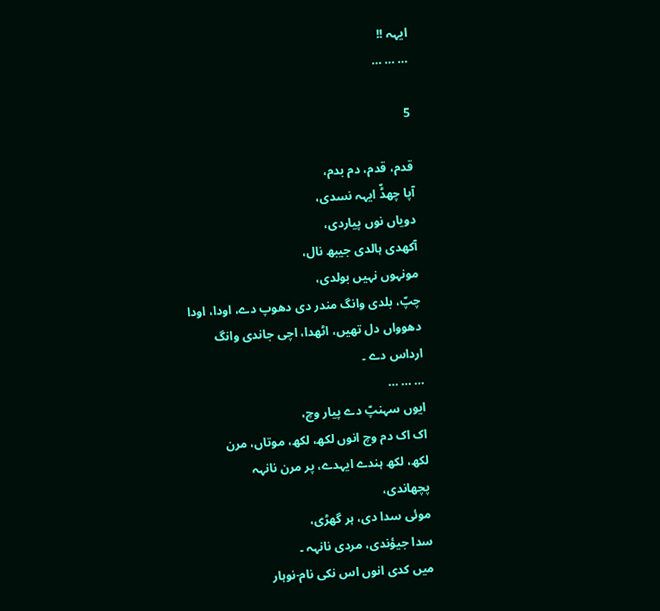ایہہ !!
… … …

5

قدم، قدم، دم بدم،
آپا چھڈّ ایہہ نسدی،
دویاں نوں پیاردی،
آکھدی ہالدی جیبھ نال،
مونہوں نہیں بولدی،
چپّ، بلدی وانگ مندر دی دھوپ دے، اودا، اودا
دھوواں دل تھیں، اٹھدا، اچی جاندی وانگ
ارداس دے ۔
… … …
ایوں سہنپّ دے پیار وچ،
اک اک دم وچ انوں لکھ، لکھ، موتاں، مرن
لکھ، لکھ ہندے ایہدے، پر مرن نانہہ
پچھاندی،
موئی سدا دی، ہر گھڑی،
سدا جیؤندی، مردی نانہہ ۔
میں کدی انوں اس نکی نام-نوہار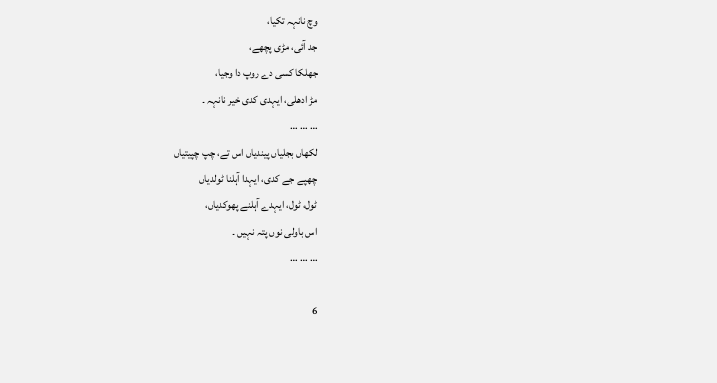وچ نانہہ تکیا،
جد آئی، مڑی پچھے،
جھلکا کسی دے روپ دا وجیا،
مڑ ادھلی، ایہدی کدی خیر نانہہ ۔
… … …
لکھاں بجلیاں پیندیاں اس تے، چپ چپیتیاں
چھپے جے کدی، ایہدا آہلنا ٹولدیاں
ٹول، ٹول، ایہدے آہلنے پھوکدیاں،
اس باولی نوں پتہ نہیں ۔
… … …

6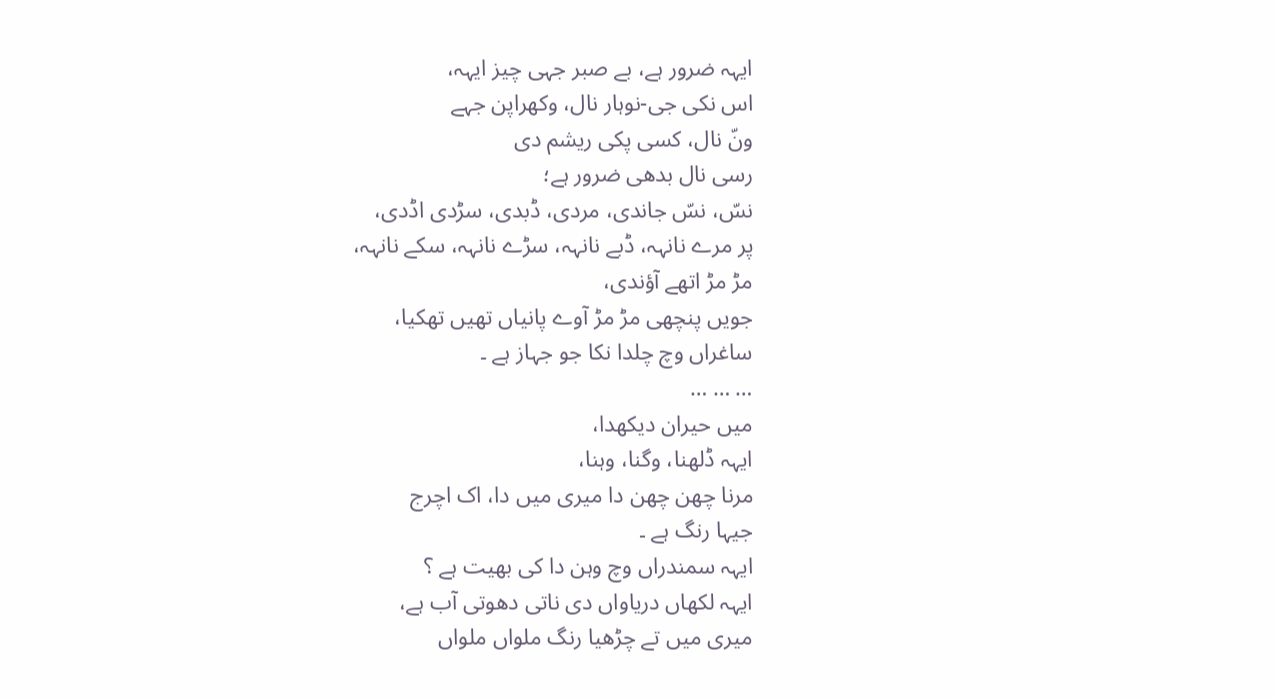ایہہ ضرور ہے، بے صبر جہی چیز ایہہ،
اس نکی جی-نوہار نال، وکھراپن جہے
ونّ نال، کسی پکی ریشم دی
رسی نال بدھی ضرور ہے؛
نسّ، نسّ جاندی، مردی، ڈبدی، سڑدی اڈدی،
پر مرے نانہہ، ڈبے نانہہ، سڑے نانہہ، سکے نانہہ،
مڑ مڑ اتھے آؤندی،
جویں پنچھی مڑ مڑ آوے پانیاں تھیں تھکیا،
ساغراں وچ چلدا نکا جو جہاز ہے ۔
… … …
میں حیران دیکھدا،
ایہہ ڈلھنا، وگنا، وہنا،
مرنا چھن چھن دا میری میں دا، اک اچرج
جیہا رنگ ہے ۔
ایہہ سمندراں وچ وہن دا کی بھیت ہے ؟
ایہہ لکھاں دریاواں دی ناتی دھوتی آب ہے،
میری میں تے چڑھیا رنگ ملواں ملواں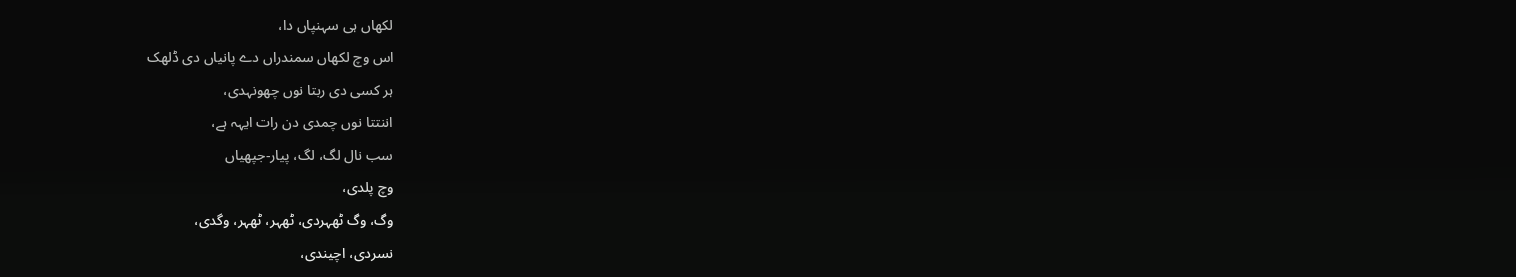لکھاں ہی سہنپاں دا،
اس وچ لکھاں سمندراں دے پانیاں دی ڈلھک
ہر کسی دی ربتا نوں چھونہدی،
اننتتا نوں چمدی دن رات ایہہ ہے،
سب نال لگ، لگ، پیار-جپھیاں
وچ پلدی،
وگ، وگ ٹھہردی، ٹھہر، ٹھہر، وگدی،
نسردی، اچیندی،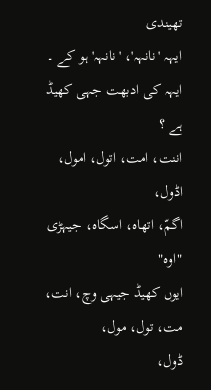تھیندی
ایہہ 'نانہہ'، 'نانہہ' ہو کے ۔
ایہہ کی ادبھت جہی کھیڈ ہے ؟
اننت، امت، اتول، امول، اڈول،
اگمّ، اتھاہ، اسگاہ، جیہڑی "اوہ"
ایوں کھیڈ جیہی وچ، انت، مت، تول، مول،
ڈول،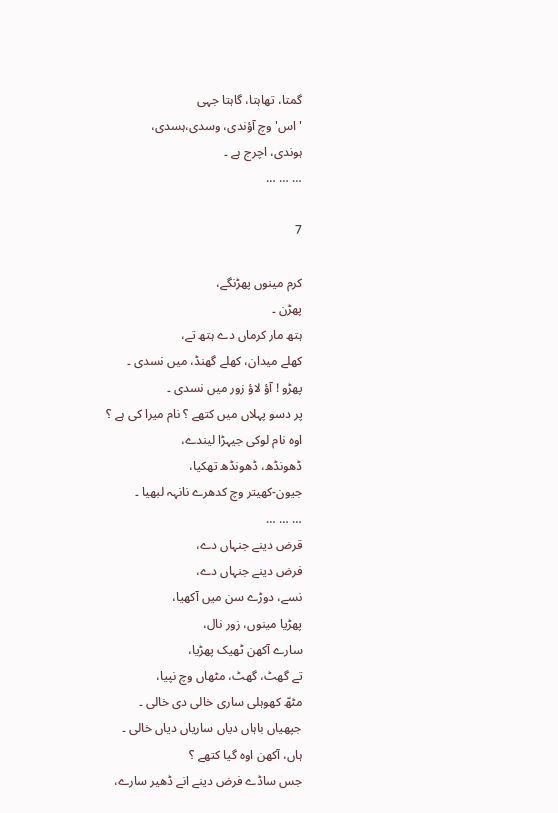گمتا، تھاہتا، گاہتا جہی
'اس' وچ آؤندی، وسدی،ہسدی،
ہوندی، اچرج ہے ۔
… … …

7

کرم مینوں پھڑنگے،
پھڑن ۔
ہتھ مار کرماں دے ہتھ تے،
کھلے میدان، کھلے گھنڈ، میں نسدی ۔
پھڑو ! آؤ لاؤ زور میں نسدی ۔
پر دسو پہلاں میں کتھے ؟ نام میرا کی ہے ؟
اوہ نام لوکی جیہڑا لیندے،
ڈھونڈھ، ڈھونڈھ تھکیا،
جیون-کھیتر وچ کدھرے نانہہ لبھیا ۔
… … …
قرض دینے جنہاں دے،
فرض دینے جنہاں دے،
نسے، دوڑے سن میں آکھیا،
پھڑیا مینوں، زور نال،
سارے آکھن ٹھیک پھڑیا،
تے گھٹ، گھٹ، مٹھاں وچ نپیا،
مٹھّ کھوہلی ساری خالی دی خالی ۔
جپھیاں باہاں دیاں ساریاں دیاں خالی ۔
ہاں، آکھن اوہ گیا کتھے ؟
جس ساڈے فرض دینے انے ڈھیر سارے،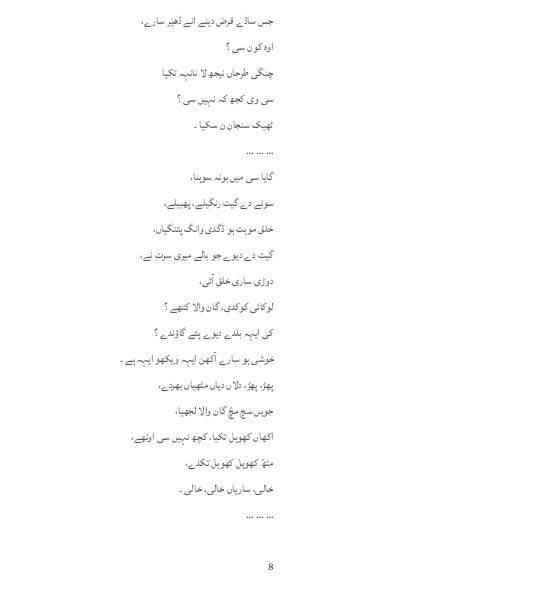جس ساڈے قرض دینے انے ڈھیر سارے،
اوہ کون سی ؟
چنگی طرحاں نیجھ لا نانہہ تکیا
سی وی کجھ کہ نہیں سی ؟
ٹھیک سنجان ن سکیا ۔
… … …
گایا سی میں بونہ سوہنا،
سونے دے گیت رنگیلے، پھبیلے،
خلق موہت ہو ڈگدی وانگ پتنگیاں،
گیت دے دیوے جو بالے میری سرتِ نے،
دوڑی ساری خلق آئی،
لوکائی کوکدی، گان والا کتھے ؟
کی ایہہ بلدے دیوے پئے گاؤندے ؟
خوشی ہو سارے آکھن ایہہ ویکھو ایہہ ہے ۔
پھڑ، پھڑ، دلاں دیاں مٹھیاں بھردے،
جویں سچ مچّ گان والا لجھیا،
اکھاں کھوہل تکیا، کچھ نہیں سی اوتھے،
مٹھّ کھوہل کھوہل تکدے،
خالی، ساریاں خالی، خالی ۔
… … …

8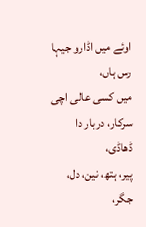اوئے میں اڈارو جیہا رس ہاں،
میں کسی عالی اچی سرکار، دربار دا ڈھاڈی،
پیر، ہتھ، نین، دل، جگر،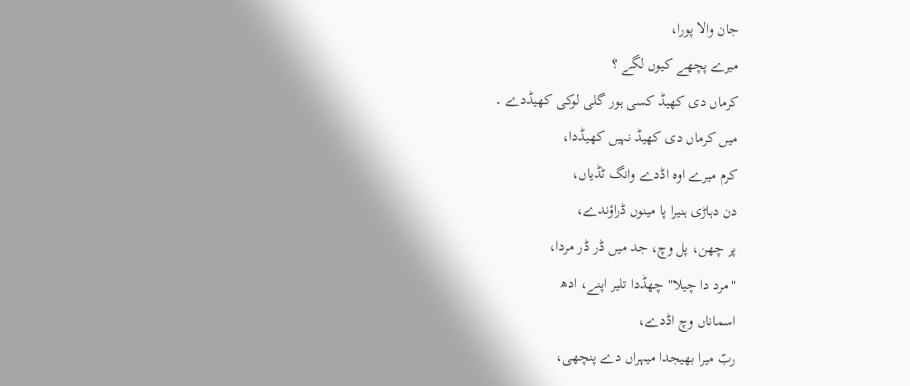جان والا پورا،
میرے پچھے کیوں لگے ؟
کرماں دی کھیڈ کسی ہور گلی لوکی کھیڈدے ۔
میں کرماں دی کھیڈ نہیں کھیڈدا،
کرم میرے اوہ اڈدے وانگ ٹڈیاں،
دن دہاڑی ہنیرا پا مینوں ڈراؤندے،
پر چھن، پل وچ، جد میں ڈر ڈر مردا،
"مرد دا چیلا" چھڈدا تلیر اپنے، ادھ
اسماناں وچ اڈدے،
ربّ میرا بھیجدا میہراں دے پنچھی،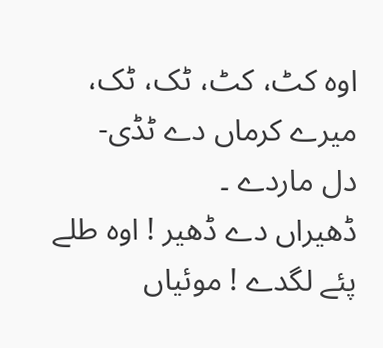اوہ کٹ، کٹ، ٹک، ٹک، میرے کرماں دے ٹڈی-
دل ماردے ۔
ڈھیراں دے ڈھیر ! اوہ طلے پئے لگدے ! موئیاں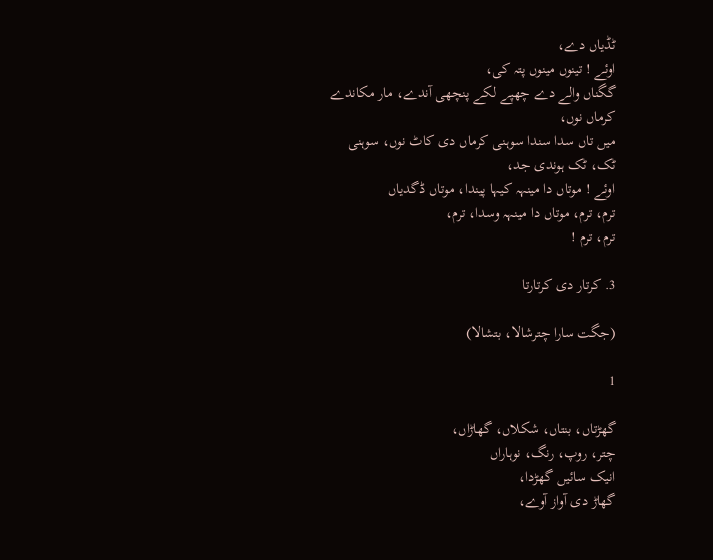ٹڈیاں دے،
اوئے ! تینوں مینوں پتہ کی،
گگناں والے دے چھپے لکے پنچھی آندے، مار مکاندے
کرماں نوں،
میں تاں سدا سندا سوہنی کرماں دی کاٹ نوں، سوہنی
ٹک، ٹک ہوندی جد،
اوئے ! موتاں دا مینہہ کیہا پیندا، موتاں ڈگدیاں
ترم، ترم، موتاں دا مینہہ وسدا، ترم،
ترم، ترم !

3. کرتار دی کرتارتا

(جگت سارا چترشالا، بتشالا)

1

گھڑتاں، بنتاں، شکلاں، گھاڑاں،
چتر، روپ، رنگ، نوہاراں
انیک سائیں گھڑدا،
گھاڑ دی آواز آوے،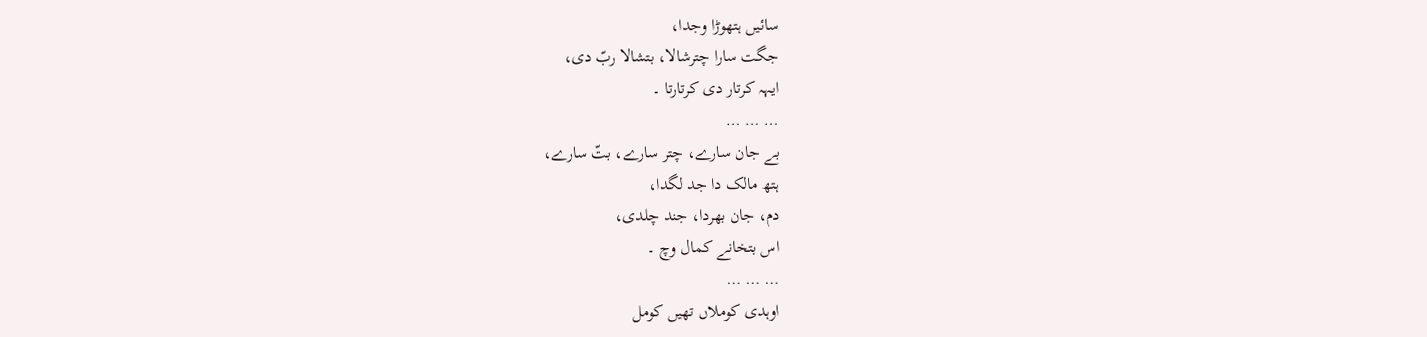سائیں ہتھوڑا وجدا،
جگت سارا چترشالا، بتشالا ربّ دی،
ایہہ کرتار دی کرتارتا ۔
… … …
بے جان سارے، چتر سارے، بتّ سارے،
ہتھ مالک دا جد لگدا،
دم، جان بھردا، جند چلدی،
اس بتخانے کمال وچ ۔
… … …
اوہدی کوملاں تھیں کومل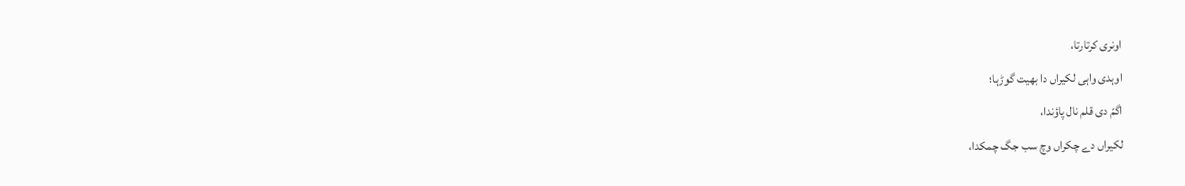اونری کرتارتا،
اوہدی واہی لکیراں دا بھیت گوڑہا؛
اگمّ دی قلم نال پاؤندا،
لکیراں دے چکراں وچ سب جگ چمکدا،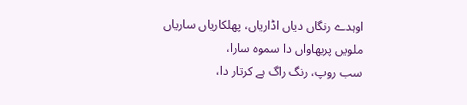اوہدے رنگاں دیاں اڈاریاں، پھلکاریاں ساریاں
ملویں پربھاواں دا سموہ سارا،
سب روپ، رنگ راگ ہے کرتار دا،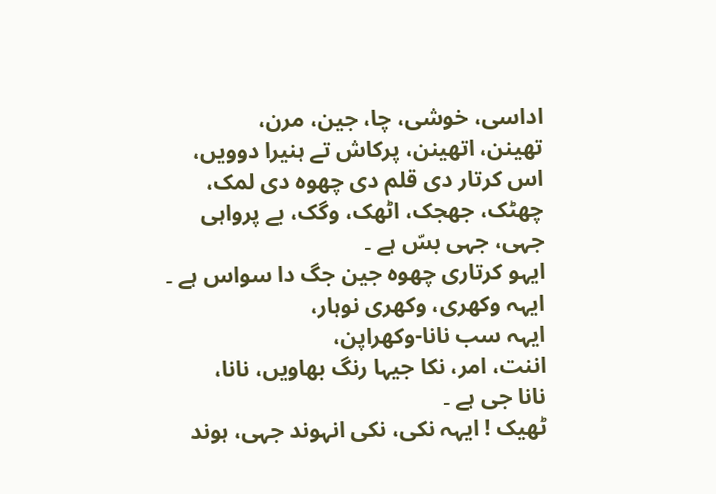اداسی، خوشی، چا، جین، مرن،
تھینن، اتھینن، پرکاش تے ہنیرا دوویں،
اس کرتار دی قلم دی چھوہ دی لمک،
چھٹک، جھجک، اٹھک، وگک، بے پرواہی
جہی، جہی بسّ ہے ۔
ایہو کرتاری چھوہ جین جگ دا سواس ہے ۔
ایہہ وکھری، وکھری نوہار،
ایہہ سب نانا-وکھراپن،
اننت، امر، نکا جیہا رنگ بھاویں، نانا،
نانا جی ہے ۔
ٹھیک ! ایہہ نکی، نکی انہوند جہی، ہوند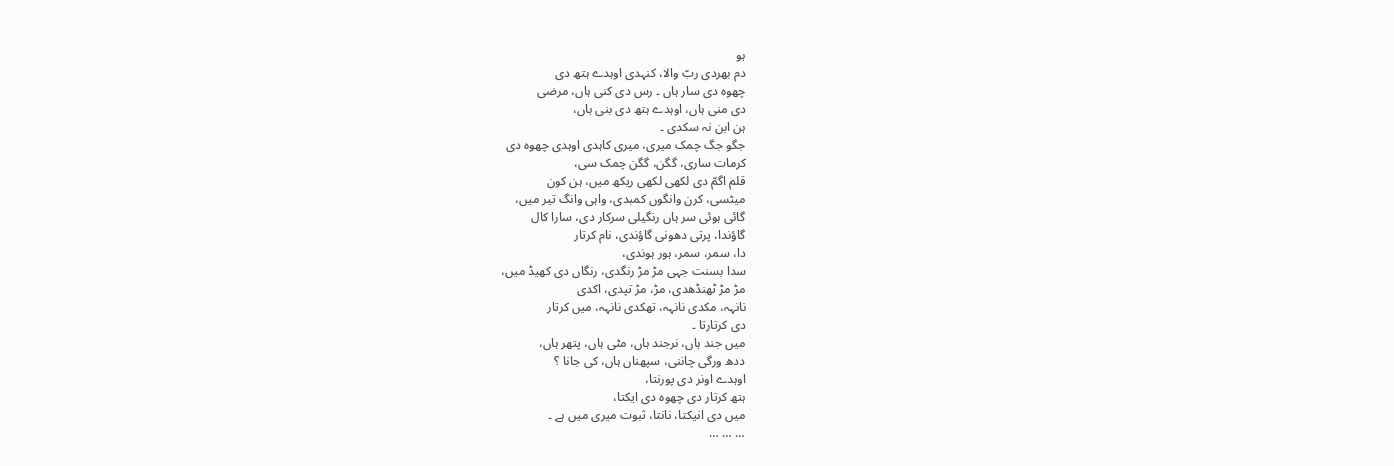ہو
دم بھردی ربّ والا، کنہدی اوہدے ہتھ دی
چھوہ دی سار ہاں ۔ رس دی کنی ہاں، مرضی
دی منی ہاں، اوہدے ہتھ دی بنی ہاں،
ہن ابن نہ سکدی ۔
جگو جگ چمک میری، میری کاہدی اوہدی چھوہ دی
کرمات ساری، گگن، گگن چمک سی،
قلم اگمّ دی لکھی لکھی ریکھ میں، ہن کون
میٹسی، کرن وانگوں کمبدی، واہی وانگ تیر میں،
گائی ہوئی سر ہاں رنگیلی سرکار دی، سارا کال
گاؤندا، پرتی دھونی گاؤندی، نام کرتار
دا، سمر، سمر، ہور ہوندی،
سدا بسنت جہی مڑ مڑ رنگدی، رنگاں دی کھیڈ میں،
مڑ مڑ ٹھنڈھدی، مڑ، مڑ تپدی، اکدی
نانہہ، مکدی نانہہ، تھکدی نانہہ، میں کرتار
دی کرتارتا ۔
میں جند ہاں، نرجند ہاں، مٹی ہاں، پتھر ہاں،
ددھ ورگی چاننی، سپھناں ہاں، کی جانا ؟
اوہدے اونر دی پورنتا،
ہتھ کرتار دی چھوہ دی ایکتا،
میں دی انیکتا، نانتا، ثبوت میری میں ہے ۔
… … …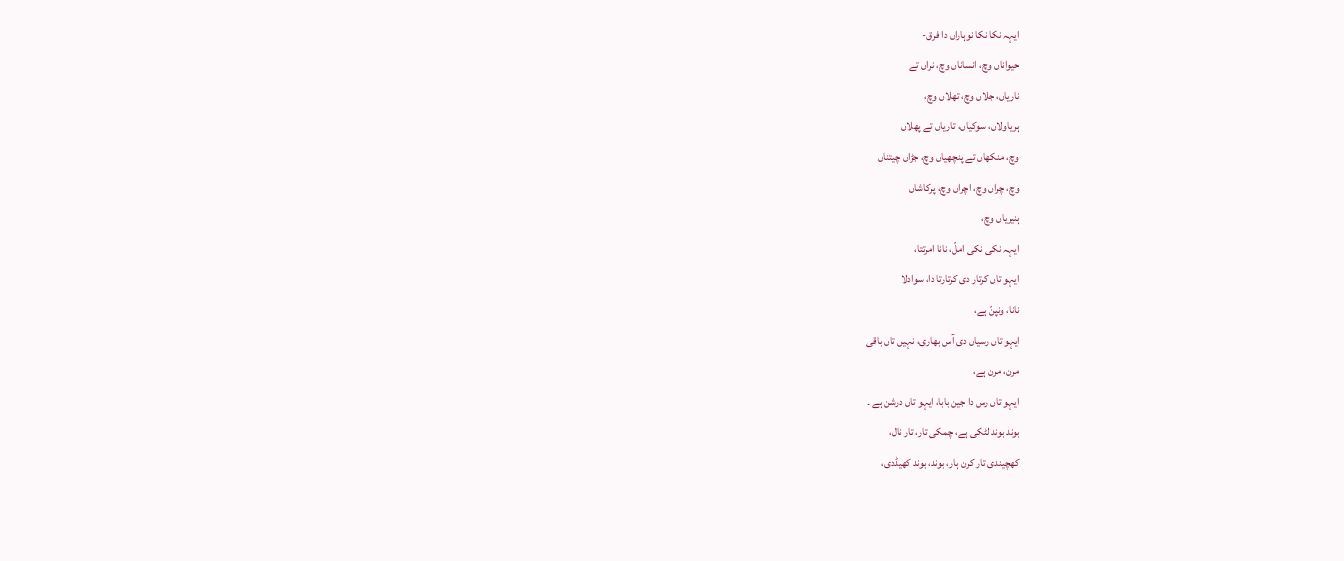ایہہ نکا نکا نوہاراں دا فرق-
حیواناں وچ، انساناں وچ، نراں تے
ناریاں، جلاں وچ، تھلاں وچ،
ہریاولاں، سوکیاں، تاریاں تے پھلاں
وچ، منکھاں تے پنچھیاں وچ، جڑاں چیتناں
وچ، چراں وچ، اچراں وچ، پرکاشاں
ہنیریاں وچ،
ایہہ نکی نکی املّ، نانا امرتتا،
ایہو تاں کرتار دی کرتارتا دا، سوادلا
نانا، ونپنّ ہے،
ایہو تاں رسیاں دی آس بھاری، نہیں تاں باقی
مرن، مرن ہے،
ایہو تاں رس دا جین بابا، ایہو تاں درشن ہے ۔
بوند بوند لٹکی ہے، چمکی تار، تار نال،
کھچیندی تار کرن ہار، بوند، بوند کھیڈدی،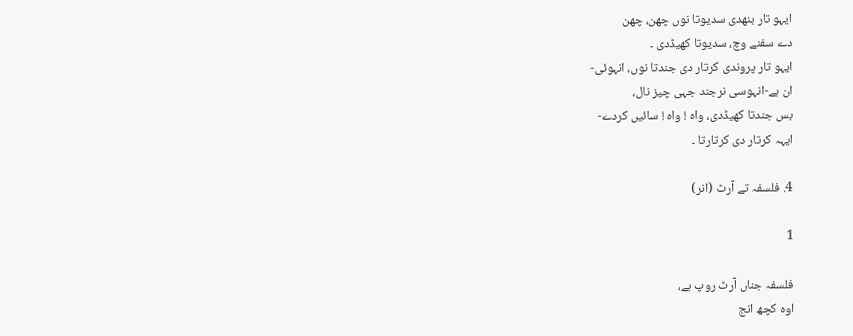ایہو تار بنھدی سدیوتا نوں چھن، چھن
دے سفنے وچ، سدیوتا کھیڈدی ۔
ایہو تار پروندی کرتار دی جندتا نوں، انہوئی-
ان ہے-انہوسی نرجند جہی چیز نال،
بس جندتا کھیڈدی، واہ ! واہ ! سائیں کردے-
ایہہ کرتار دی کرتارتا ۔

4. فلسفہ تے آرٹ (انر)

1

فلسفہ جناں آرٹ روپ ہے،
اوہ کچھ انج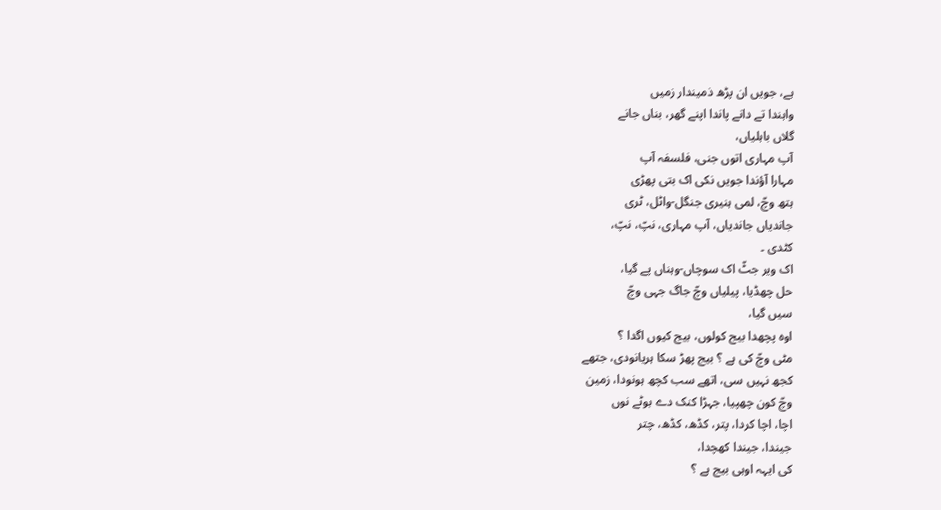ہے، جویں ان پڑھ ذمیندار زمیں
واہندا تے دانے پاندا اپنے گھر، بناں جانے
گلاں باہلیاں،
آپ مہاری اتوں جنی، فلسفہ آپ
مہارا آؤندا جویں نکی اک بتی پھڑی
ہتھ وچّ، لمی ہنیری جنگل-واٹل، ٹری
جاندیاں جاندیاں، آپ مہاری، نپّ، نپّ،
کٹدی ۔
اک ویر جٹّ اک سوچاں-وہناں پے گیا،
حل چھڈیا، پیلیاں وچّ جاگ جہی وچّ
سیں گیا،
اوہ پچھدا بیج کولوں، بیج کیوں اگدا ؟
مٹی وچّ کی ہے ؟ بیج پھڑ سکا ہریانودی، جتھے
کجھ نہیں سی، اتھے سب کچھ ہونودا، زمین
وچّ کون چھپیا، جہڑا کنک دے بوٹے نوں
اچا، اچا کردا، پتر، کڈھ، کڈھ، چتر
جیندا، جیندا کھچدا،
کی ایہہ اوہی بیج ہے ؟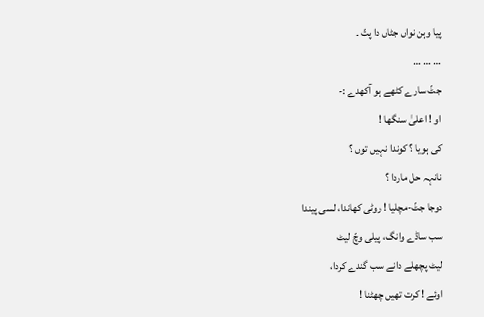پیا وہن نواں جٹاں دا پتّ ۔
… … …
جٹّ سارے کٹھے ہو آکھدے :-
او ! اعلیٰ سنگھا !
کی ہویا ؟ کوندا نہیں توں ؟
نانہہ حل ماردا ؟
دوجا جٹّ-مچلیا ! روٹی کھاندا، لسی پیندا
سب ساڈے وانگ، پیلی وچّ لیٹ
لیٹ پچھلے دانے سب گندے کردا،
اوئے ! کرت تھیں چھٹنا !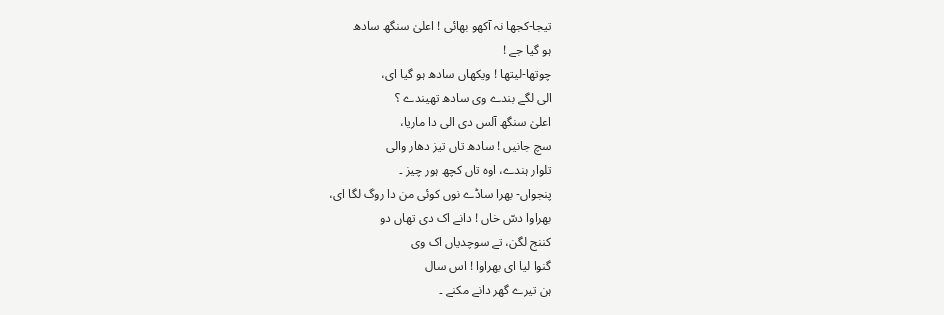تیجا-کجھا نہ آکھو بھائی ! اعلیٰ سنگھ سادھ
ہو گیا جے !
چوتھا-لیتھا ! ویکھاں سادھ ہو گیا ای،
الی لگے بندے وی سادھ تھیندے ؟
اعلیٰ سنگھ آلس دی الی دا ماریا،
سچ جانیں ! سادھ تاں تیز دھار والی
تلوار ہندے، اوہ تاں کچھ ہور چیز ۔
پنجواں- بھرا ساڈے نوں کوئی من دا روگ لگا ای،
بھراوا دسّ خاں ! دانے اک دی تھاں دو
کننج لگن، تے سوچدیاں اک وی
گنوا لیا ای بھراوا ! اس سال
ہن تیرے گھر دانے مکنے ۔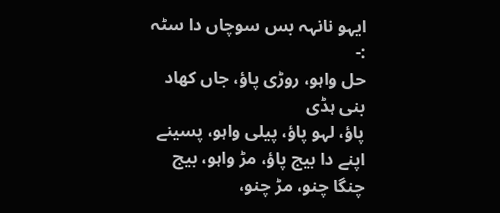ایہو نانہہ بس سوچاں دا سٹہ :-
حل واہو، روڑی پاؤ، جاں کھاد بنی ہڈی
پاؤ، لہو پاؤ، پیلی واہو، پسینے
اپنے دا بیج پاؤ، مڑ واہو، بیج
چنگا چنو، مڑ چنو،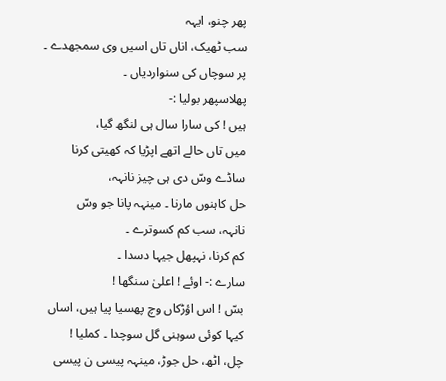پھر چنو، ایہہ
سب ٹھیک، اناں تاں اسیں وی سمجھدے ۔
پر سوچاں کی سنواردیاں ۔
پھلاسپھر بولیا :-
ہیں ! کی سارا سال ہی لنگھ گیا،
میں تاں حالے اتھے اپڑیا کہ کھیتی کرنا
ساڈے وسّ دی ہی چیز نانہہ،
حل کاہنوں مارنا ۔ مینہہ پانا جو وسّ
نانہہ، سب کم کسوترے ۔
کم کرنا، نہپھل جیہا دسدا ۔
سارے :- اوئے ! اعلیٰ سنگھا !
بسّ ! اس اؤڑکاں وچ پھسیا پیا ہیں، اساں
کیہا کوئی سوہنی گل سوچدا ۔ کملیا !
چل، اٹھ، حل جوڑ، مینہہ پیسی ن پیسی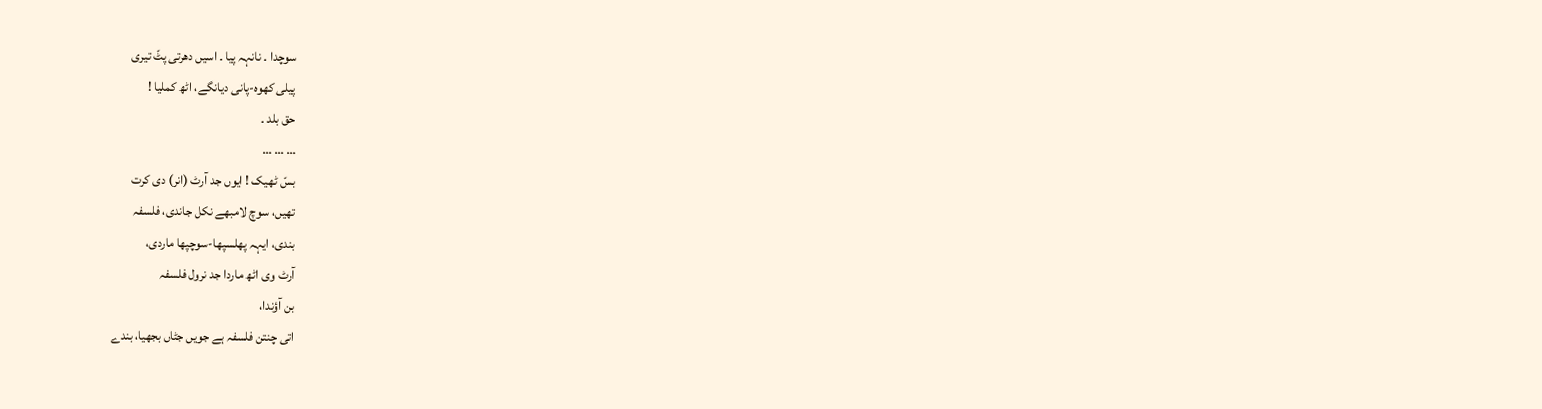سوچدا ۔ نانہہ پیا ۔ اسیں دھرتی پٹّ تیری
پیلی کھوہ-پانی دیانگے، اٹھ کملیا !
حق بلد ۔
… … …
بسّ ٹھیک ! ایوں جد آرٹ (انر) دی کرت
تھیں، سوچ لامبھے نکل جاندی، فلسفہ
بندی، ایہہ پھلسپھا-سوچپھا ماردی،
آرٹ وی اٹھ ماردا جد نرول فلسفہ
بن آؤندا،
اتی چنتن فلسفہ ہے جویں جٹاں بجھیا، بندے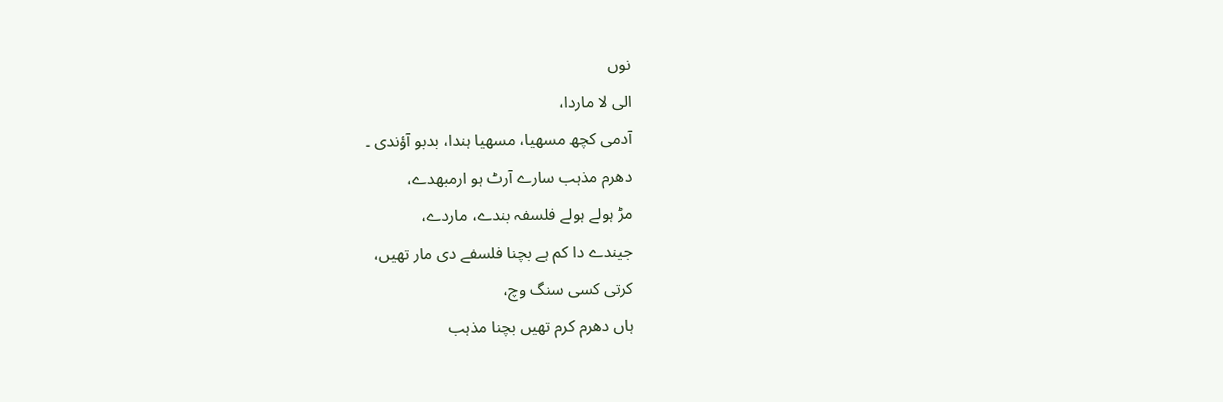نوں
الی لا ماردا،
آدمی کچھ مسھیا، مسھیا ہندا، بدبو آؤندی ۔
دھرم مذہب سارے آرٹ ہو ارمبھدے،
مڑ ہولے ہولے فلسفہ بندے، ماردے،
جیندے دا کم ہے بچنا فلسفے دی مار تھیں،
کرتی کسی سنگ وچ،
ہاں دھرم کرم تھیں بچنا مذہب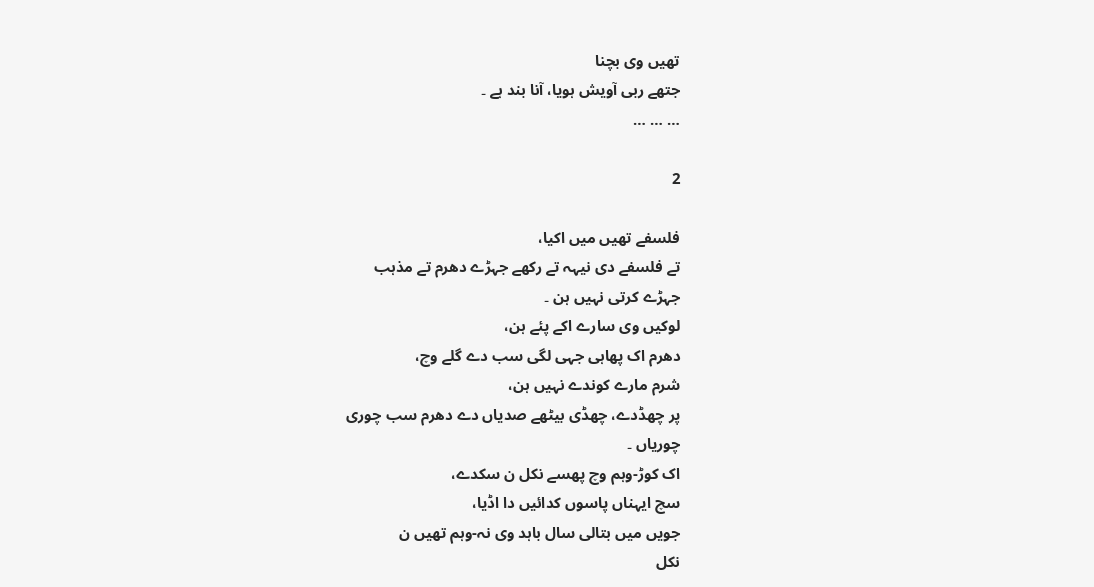تھیں وی بچنا
جتھے ربی آویش ہویا، آنا بند ہے ۔
… … …

2

فلسفے تھیں میں اکیا،
تے فلسفے دی نیہہ تے رکھے جہڑے دھرم تے مذہب
جہڑے کرتی نہیں ہن ۔
لوکیں وی سارے اکے پئے ہن،
دھرم اک پھاہی جہی لگی سب دے گلے وچ،
شرم مارے کوندے نہیں ہن،
پر چھڈدے، چھڈی بیٹھے صدیاں دے دھرم سب چوری
چوریاں ۔
اک کوڑ-وہم وچ پھسے نکل ن سکدے،
سچ ایہناں پاسوں کدائیں دا اڈیا،
جویں میں بتالی سال باہد وی نہ-وہم تھیں ن
نکل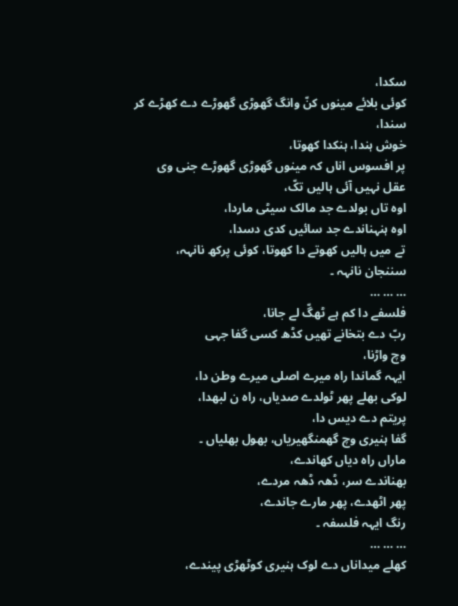سکدا،
کوئی بلائے مینوں کنّ وانگ گھوڑی گھوڑے دے کھڑے کر
سندا،
خوش ہندا، ہنکدا کھوتا،
پر افسوس اناں کہ مینوں گھوڑی گھوڑے جنی وی
عقل نہیں آئی ہالیں تکّ،
اوہ تاں بولدے جد مالک سیٹی ماردا،
اوہ ہنہناندے جد سائیں کدی دسدا،
تے میں ہالیں کھوتے دا کھوتا، کوئی پرکھ نانہہ،
سننجان نانہہ ۔
… … …
فلسفے دا کم ہے ٹھگّ لے جانا،
ربّ دے بتخانے تھیں کڈھ کسی گفا جہی
وچ واڑنا،
ایہہ گماندا راہ میرے اصلی میرے وطن دا،
لوکی بھلے پھر ٹولدے صدیاں، راہ ن لبھدا،
پریتم دے دیس دا،
گفا ہنیری وچ گھمنگھیریاں، بھول بھلیاں ۔
ماراں راہ دیاں کھاندے،
بھناندے سر، ڈھہ ڈھہ مردے،
پھر اٹھدے، پھر مارے جاندے،
رنگ ایہہ فلسفہ ۔
… … …
کھلے میداناں دے لوک ہنیری کوٹھڑی پیندے،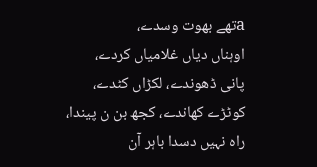aتھے بھوت وسدے،
اوہناں دیاں غلامیاں کردے،
پانی ڈھوندے، لکڑاں کٹدے،
کوٹڑے کھاندے، کجھ بن ن پیندا،
راہ نہیں دسدا باہر آن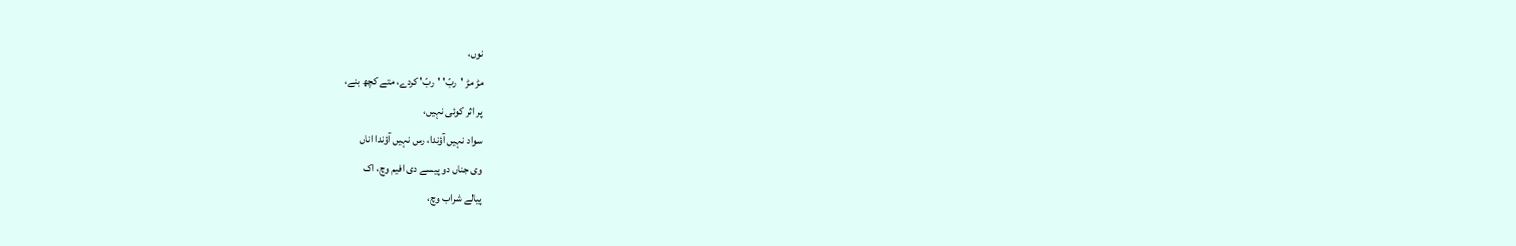نوں،
مڑ مڑ 'ربّ' 'ربّ' کردے، متے کچھ بنے،
پر اثر کوئی نہیں،
سواد نہیں آؤندا، رس نہیں آؤندا اناں
وی جناں دو پیسے دی افیم وچ، اک
پیالے شراب وچ،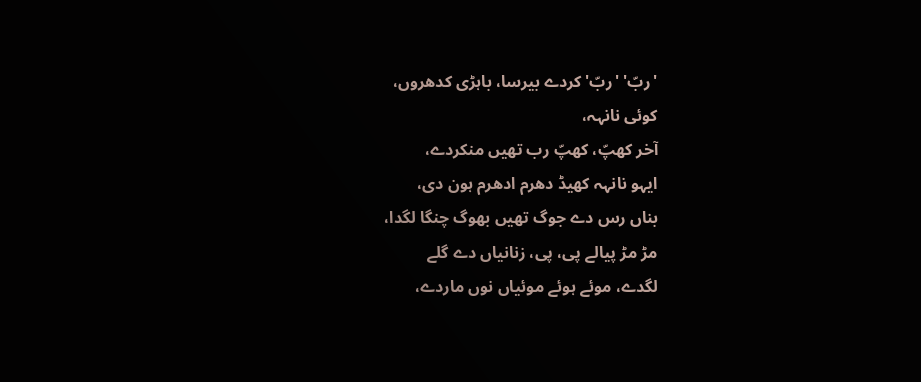'ربّ' 'ربّ' کردے بیرسا، باہڑی کدھروں،
کوئی نانہہ،
آخر کھپّ، کھپّ رب تھیں منکردے،
ایہو نانہہ کھیڈ دھرم ادھرم ہون دی،
بناں رس دے جوگ تھیں بھوگ چنگا لگدا،
مڑ مڑ پیالے پی، پی، زنانیاں دے گلے
لگدے، موئے ہوئے موئیاں نوں ماردے،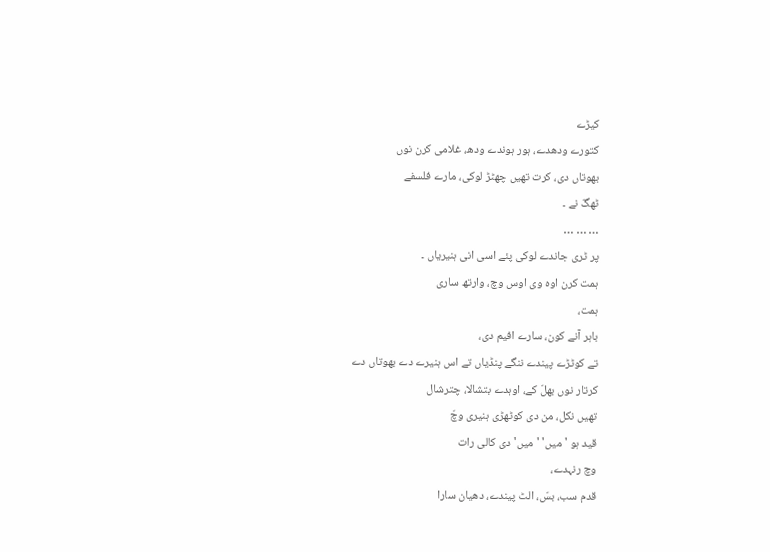کیڑے
کتورے ودھدے، ہور ہوندے ودھ، غلامی کرن نوں
بھوتاں دی، کرت تھیں چھٹڑ لوکی، مارے فلسفے
ٹھگّ نے ۔
… … …
پر ٹری جاندے لوکی پئے اسی انی ہنیریاں ۔
ہمت کرن اوہ وی اوس وچ، وارتھ ساری
ہمت،
باہر آنے کون، سارے افیم دی،
تے کوٹڑے پیندے ننگے پنڈیاں تے اس ہنیرے دے بھوتاں دے
کرتار نوں بھلّ کے، اوہدے بتشالا، چترشال
تھیں نکل، من دی کوٹھڑی ہنیری وچّ
قید ہو 'میں' 'میں' دی کالی رات
وچ رنہدے،
قدم سب، بسّ، الٹ پیندے، دھیان سارا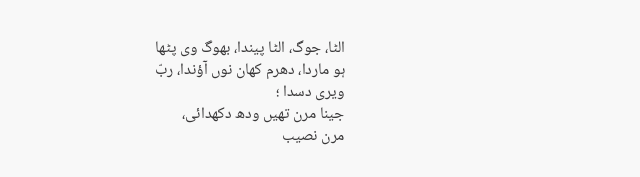الٹا، جوگ، الٹا پیندا، بھوگ وی پٹھا
ہو ماردا، دھرم کھان نوں آؤندا، ربّ
ویری دسدا ؛
جینا مرن تھیں ودھ دکھدائی،
مرن نصیب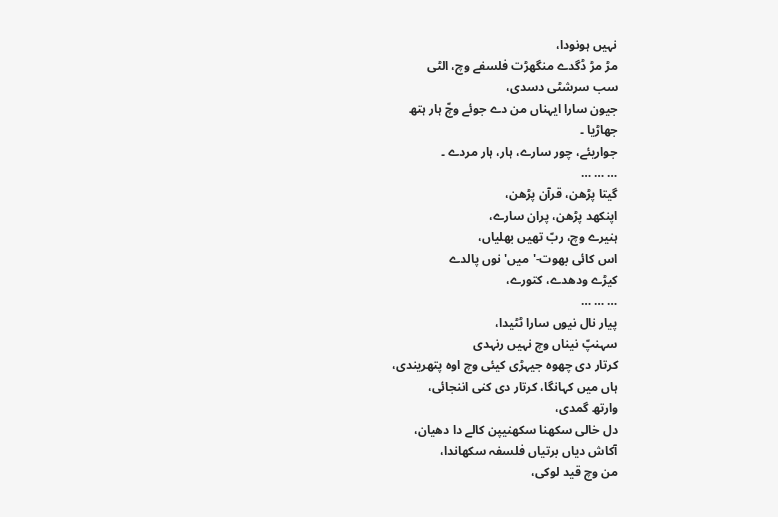نہیں ہونودا،
مڑ مڑ ڈگدے منگھڑت فلسفے وچ، الٹی
سب سرشٹی دسدی،
جیون سارا ایہناں من دے جوئے وچّ ہار ہتھ
جھاڑیا ۔
جواریئے، چور سارے، ہار، ہار مردے ۔
… … …
گیتا پڑھن، قرآن پڑھن،
اپنکھد پڑھن، پران سارے،
ہنیرے وچ، ربّ تھیں بھلیاں،
اس کائی بھوت-'میں' نوں پالدے
کیڑے ودھدے، کتورے،
… … …
پیار نال نیوں سارا ٹٹیدا،
سہنپّ نیناں وچ نہیں رنہدی
کرتار دی چھوہ جیہڑی کیئی وچ اوہ پتھریندی،
ہاں میں کہانگا، کرتار دی کنی اننجائی،
وارتھ گمدی،
دل خالی سکھنا سکھنیپن کالے دا دھیان،
آکاش دیاں برتیاں فلسفہ سکھاندا،
من وچ قید لوکی،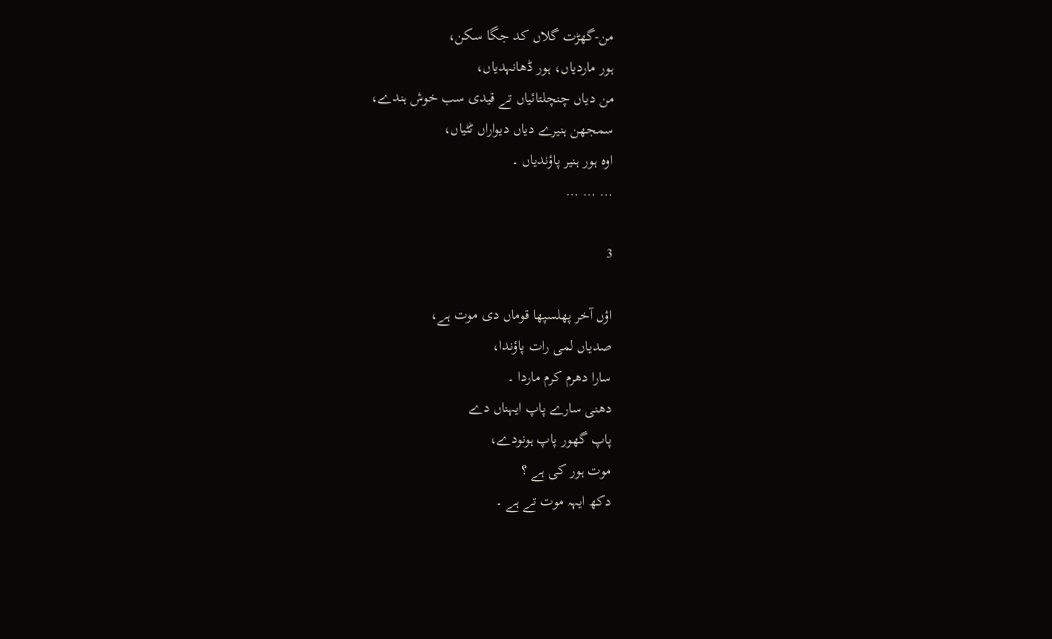من-گھڑت گلاں کد جگا سکن،
ہور ماردیاں، ہور ڈھانہدیاں،
من دیاں چنچلتائیاں تے قیدی سب خوش ہندے،
سمجھن ہنیرے دیاں دیواراں ٹٹیاں،
اوہ ہور ہنیر پاؤندیاں ۔
… … …

3

اؤں آخر پھلسپھا قوماں دی موت ہے،
صدیاں لمی رات پاؤندا،
سارا دھرم کرم ماردا ۔
دھنی سارے پاپ ایہناں دے
پاپ گھور پاپ ہونودے،
موت ہور کی ہے ؟
دکھ ایہہ موت تے ہے ۔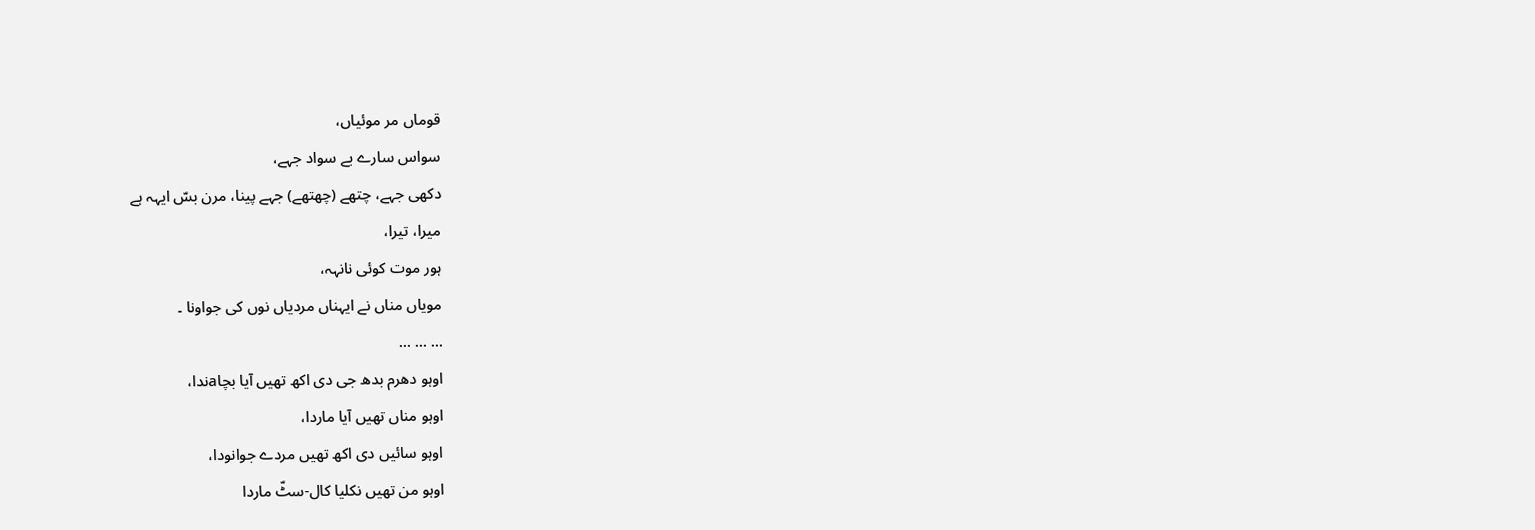قوماں مر موئیاں،
سواس سارے بے سواد جہے،
دکھی جہے، چتھے (چھتھے) جہے پینا، مرن بسّ ایہہ ہے
میرا، تیرا،
ہور موت کوئی نانہہ،
مویاں مناں نے ایہناں مردیاں نوں کی جواونا ۔
… … …
اوہو دھرم بدھ جی دی اکھ تھیں آیا بچاaندا،
اوہو مناں تھیں آیا ماردا،
اوہو سائیں دی اکھ تھیں مردے جوانودا،
اوہو من تھیں نکلیا کال-سٹّ ماردا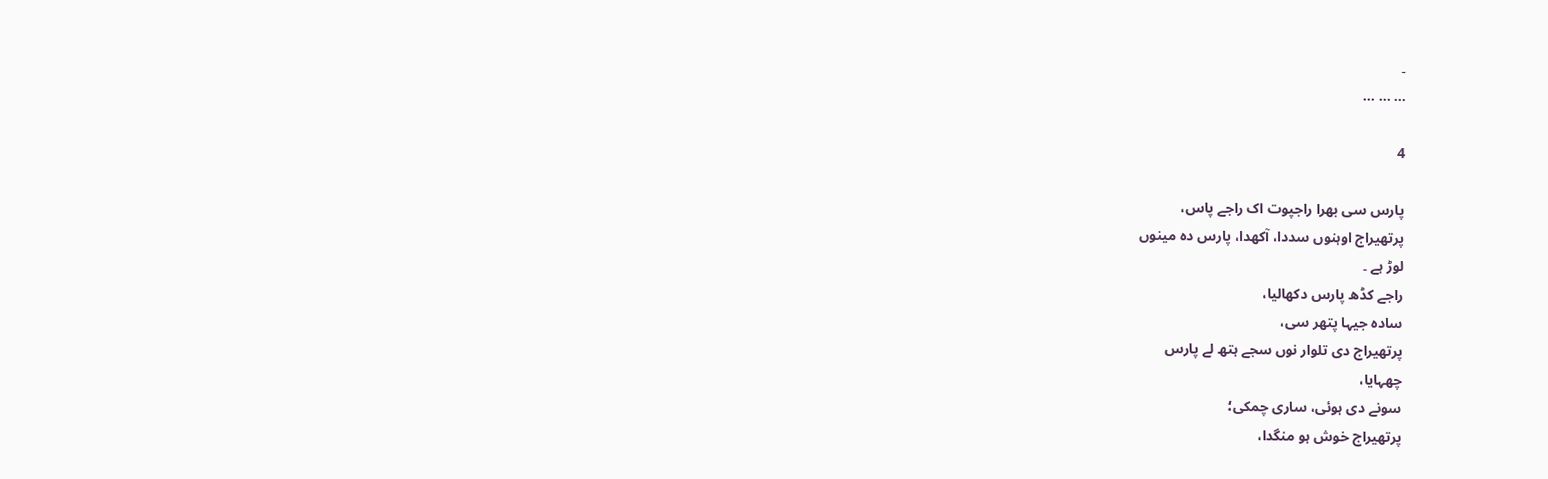۔
… … …

4

پارس سی بھرا راجپوت اک راجے پاس،
پرتھیراج اوہنوں سددا، آکھدا، پارس دہ مینوں
لوڑ ہے ۔
راجے کڈھ پارس دکھالیا،
سادہ جیہا پتھر سی،
پرتھیراج دی تلوار نوں سجے ہتھ لے پارس
چھہایا،
سونے دی ہوئی، ساری چمکی؛
پرتھیراج خوش ہو منگدا،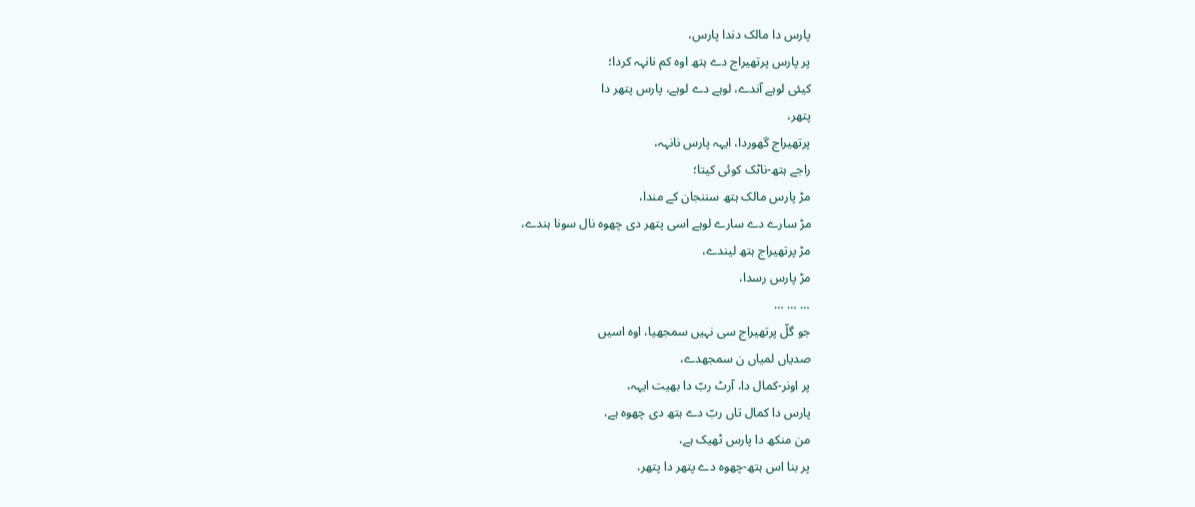پارس دا مالک دندا پارس،
پر پارس پرتھیراج دے ہتھ اوہ کم نانہہ کردا؛
کیئی لوہے آندے، لوہے دے لوہے، پارس پتھر دا
پتھر،
پرتھیراج گھوردا، ایہہ پارس نانہہ،
راجے ہتھ-ناٹک کوئی کیتا؛
مڑ پارس مالک ہتھ سننجان کے مندا،
مڑ سارے دے سارے لوہے اسی پتھر دی چھوہ نال سونا ہندے،
مڑ پرتھیراج ہتھ لیندے،
مڑ پارس رسدا،
… … …
جو گلّ پرتھیراج سی نہیں سمجھیا، اوہ اسیں
صدیاں لمیاں ن سمجھدے،
پر اونر-کمال دا، آرٹ ربّ دا بھیت ایہہ،
پارس دا کمال تاں ربّ دے ہتھ دی چھوہ ہے،
من منکھ دا پارس ٹھیک ہے،
پر بنا اس ہتھ-چھوہ دے پتھر دا پتھر،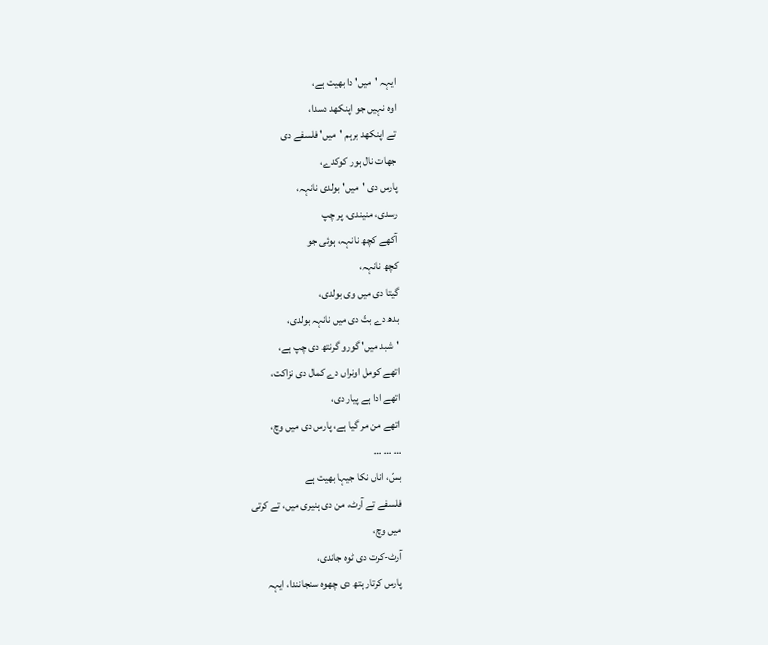ایہہ 'میں' دا بھیت ہے،
اوہ نہیں جو اپنکھد دسدا،
تے اپنکھد برہم 'میں' فلسفے دی
جھات نال ہور کوکدے،
پارس دی 'میں' بولدی نانہہ،
رسدی، منیندی، پر چپ
آکھے کچھ نانہہ، ہوئی جو
کچھ نانہہ،
گیتا دی میں وی بولدی،
بدھ دے بتّ دی میں نانہہ بولدی،
'شبد میں' گورو گرنتھ دی چپ ہے،
اتھے کومل اونراں دے کمال دی نزاکت،
اتھے ادا ہے پیار دی،
اتھے من مر گیا ہے، پارس دی میں وچ،
… … …
بسّ، اناں نکا جیہا بھیت ہے
فلسفے تے آرٹ، من دی ہنیری میں، تے کرتی
میں وچ،
آرٹ-کرت دی ٹوہ جاندی،
پارس کرتار ہتھ دی چھوہ سنجانندا، ایہہ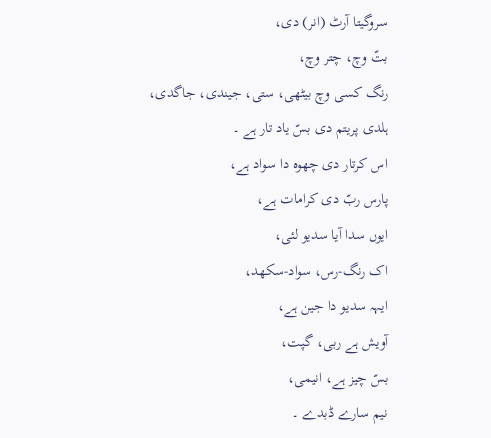سروگیتا آرٹ (انر) دی،
بتّ وچ، چتر وچ،
رنگ کسی وچ بیٹھی، ستی، جیندی، جاگدی،
ہلدی پریتم دی بسّ یاد تار ہے ۔
اس کرتار دی چھوہ دا سواد ہے،
پارس ربّ دی کرامات ہے،
ایوں سدا آیا سدیو لئی،
اک رنگ-رس، سواد-سکھد،
ایہہ سدیو دا جین ہے،
آویش ہے ربی، گپت،
بسّ چیز ہے، انیمی،
نیم سارے ڈبدے ۔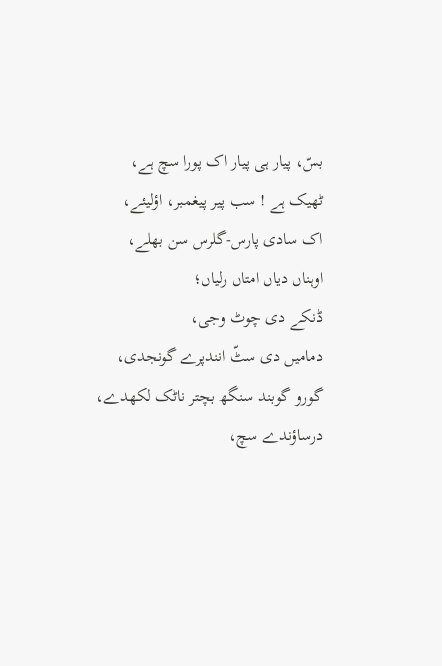بسّ، پیار ہی پیار اک پورا سچ ہے،
ٹھیک ہے ! سب پیر پیغمبر، اؤلیئے،
اک سادی پارس-گلرس سن بھلے،
اوہناں دیاں امتاں رلیاں؛
ڈنکے دی چوٹ وجی،
دمامیں دی سٹّ انندپرے گونجدی،
گورو گوبند سنگھ بچتر ناٹک لکھدے،
درساؤندے سچ،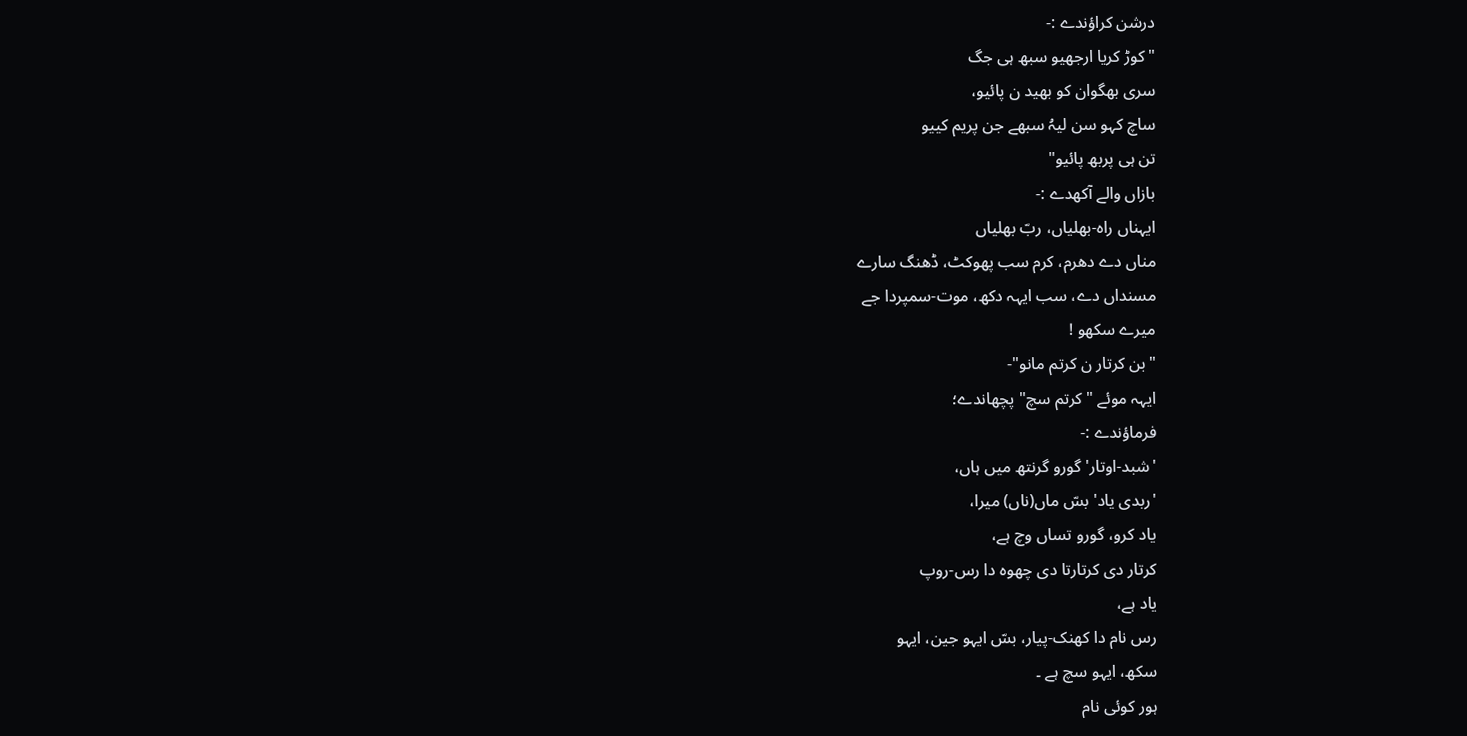درشن کراؤندے :-
"کوڑ کریا ارجھیو سبھ ہی جگ
سری بھگوان کو بھید ن پائیو،
ساچ کہو سن لیہُ سبھے جن پریم کییو
تن ہی پربھ پائیو"
بازاں والے آکھدے :-
ایہناں راہ-بھلیاں، ربّ بھلیاں
مناں دے دھرم، کرم سب پھوکٹ، ڈھنگ سارے
مسنداں دے، سب ایہہ دکھ، موت-سمپردا جے
میرے سکھو !
"بن کرتار ن کرتم مانو"-
ایہہ موئے "کرتم سچ" پچھاندے؛
فرماؤندے :-
'شبد-اوتار' گورو گرنتھ میں ہاں،
'ربدی یاد' بسّ ماں(ناں) میرا،
یاد کرو، گورو تساں وچ ہے،
کرتار دی کرتارتا دی چھوہ دا رس-روپ
یاد ہے،
رس نام دا کھنک-پیار، بسّ ایہو جین، ایہو
سکھ، ایہو سچ ہے ۔
ہور کوئی نام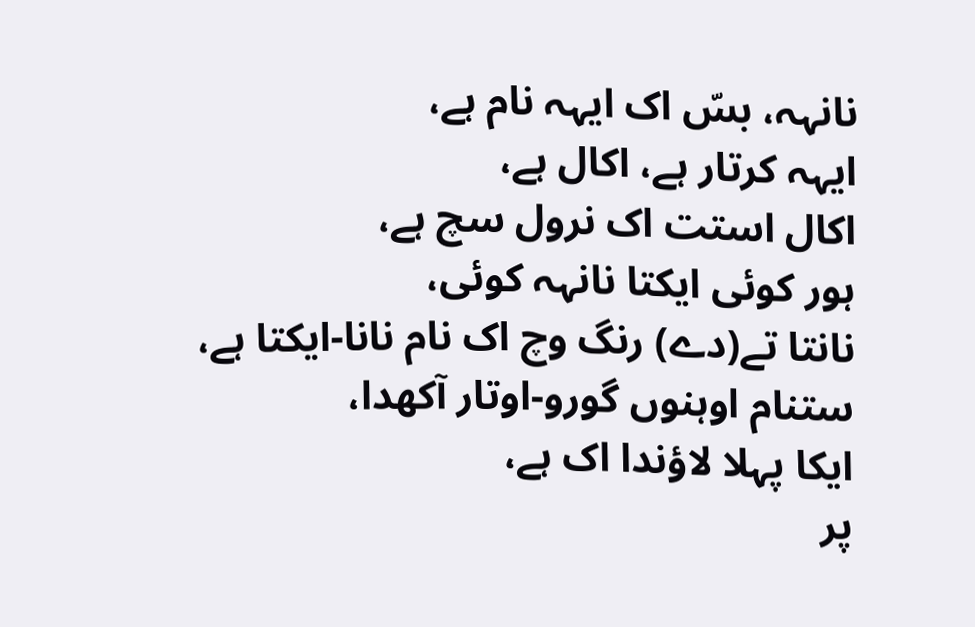نانہہ، بسّ اک ایہہ نام ہے،
ایہہ کرتار ہے، اکال ہے،
اکال استت اک نرول سچ ہے،
ہور کوئی ایکتا نانہہ کوئی،
نانتا تے(دے) رنگ وچ اک نام نانا-ایکتا ہے،
ستنام اوہنوں گورو-اوتار آکھدا،
ایکا پہلا لاؤندا اک ہے،
پر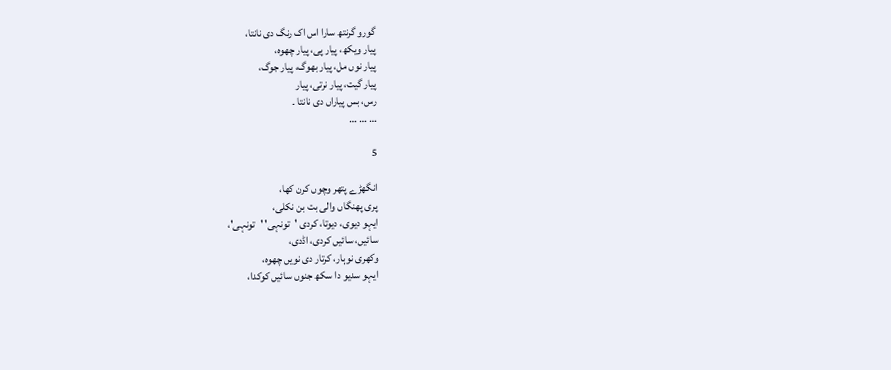گورو گرنتھ سارا اس اک رنگ دی نانتا،
پیار ویکھ، پیار پی، پیار چھوہ،
پیار نوں مل، پیار بھوگ، پیار جوگ،
پیار گیت، پیار نرتی، پیار
رس، بس پیاراں دی نانتا ۔
… … …

5

انگھڑے پتھر وچوں کرن کھا،
پری پھنگاں والی بت بن نکلی،
ایہو دیوی، دیوتا، کردی 'تونہی' 'تونہی'،
سائیں، سائیں کردی، اڈدی،
وکھری نوہار، کرتار دی نویں چھوہ،
ایہو سدیو دا سکھ جنوں سائیں کوکدا،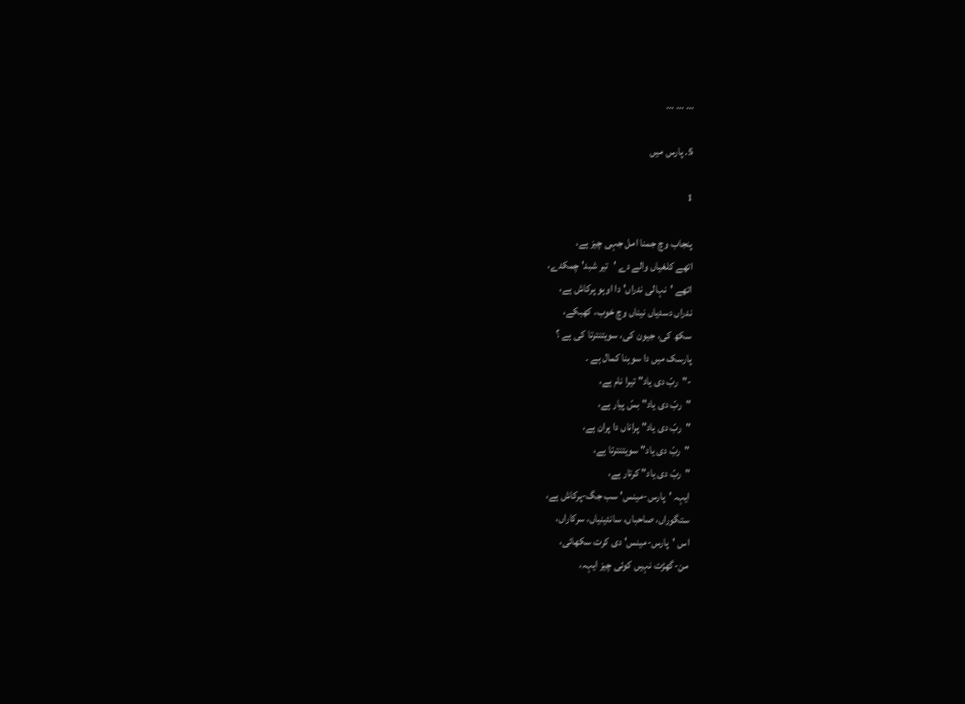… … …

5. پارس میں

1

پنجاب وچ جمنا امل جہی چیز ہے،
اتھے کلغیاں والے دے 'تیر شبد' چمکدے،
اتھے 'نہالی ندراں' دا اوہو پرکاش ہے،
ندراں دسدیاں نیناں وچ خوب، کھبکے،
سکھ کی، جیون کی، سویتنترتا کی ہے ؟
پارسک میں دا سوہنا کمال ہے ۔
-"ربّ دی یاد" تیرا نام ہے،
"ربّ دی یاد" بسّ پیار ہے،
"ربّ دی یاد" پراناں دا پران ہے،
"ربّ دی یاد" سویتنترتا ہے،
"ربّ دی یاد" کرتار ہے،
ایہہ 'پارس-مینس' سب جگ-پرکاش ہے،
ستگوراں، صاحباں، سانئینیاں، سرکاراں،
اس 'پارس-مینس' دی کرت سکھائی،
من-گھڑت نہیں کوئی چیز ایہہ،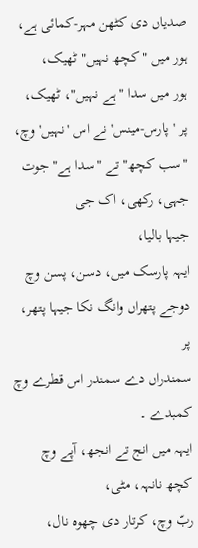صدیاں دی کٹھن مہر-کمائی ہے،
ہور میں "کچھ نہیں" ٹھیک،
ہور میں سدا "ہے نہیں"، ٹھیک،
پر 'پارس-مینس' نے اس 'نہیں' وچ،
"سب کچھ" تے "سدا ہے" جوت جہی، رکھی، اک جی
جیہا بالیا،
ایہہ پارسک میں، دسن، پسن وچ
دوجے پتھراں وانگ نکا جیہا پتھر، پر
سمندراں دے سمندر اس قطرے وچ کمبدے ۔
ایہہ میں انج تے انجھ، آپے وچ کچھ نانہہ، مٹی،
ربّ وچ، کرتار دی چھوہ نال،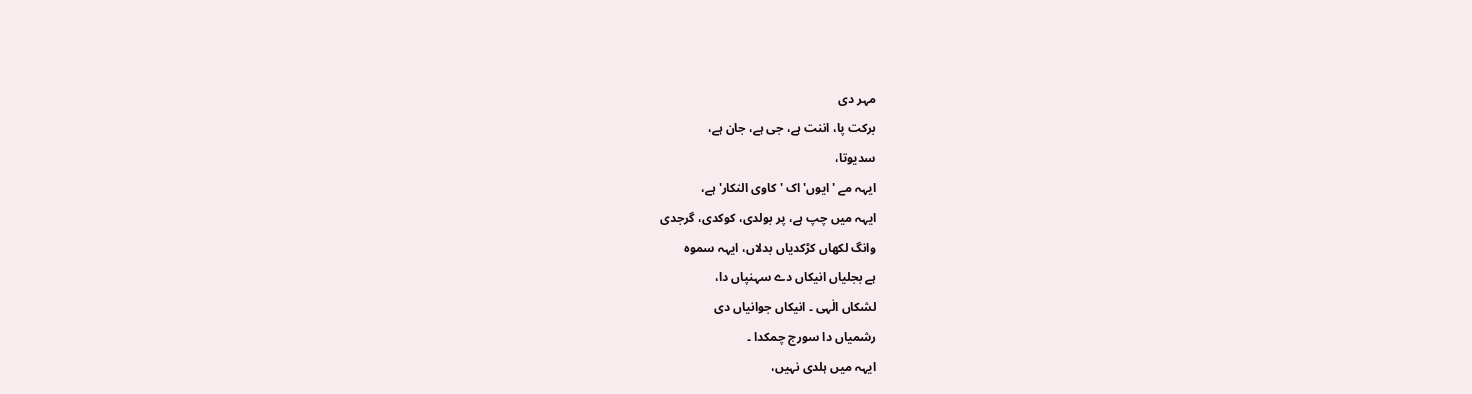مہر دی
برکت پا، اننت ہے، جی ہے، جان ہے،
سدیوتا،
ایہہ مے 'ایوں' اک 'کاوی النکار' ہے،
ایہہ میں چپ ہے، پر بولدی، کوکدی، گرجدی
وانگ لکھاں کڑکدیاں بدلاں، ایہہ سموہ
ہے بجلیاں انیکاں دے سہنپاں دا،
لشکاں الٰہی ۔ انیکاں جوانیاں دی
رشمیاں دا سورج چمکدا ۔
ایہہ میں ہلدی نہیں،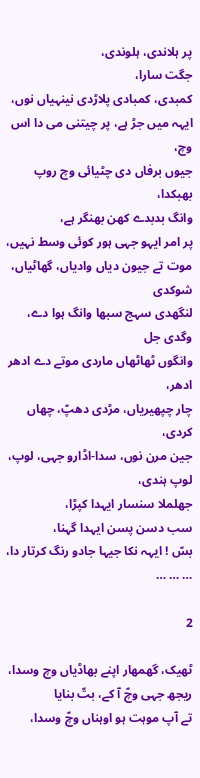پر ہلاندی، ہلوندی،
جگت سارا،
کمبدی، کمبادی پلاڑدی نینہیاں نوں،
ایہہ میں جڑ ہے، پر چیتنی می دا اس وچ،
جیوں برفاں دی چٹیائی وچ روپ بھبکدا،
وانگ بدبدے کھن بھنگر ہے،
پر امر ایہو جہی ہور کوئی وسط نہیں،
موت تے جیون دیاں وادیاں، گھاٹیاں، شوکدی
لنگھدی سہج سبھا وانگ ہوا دے، وگدی جل
وانگوں ٹھاٹھاں ماردی موتے دے ادھر ادھر،
چار چپھیریاں، مڑدی دھپّ، چھاں کردی،
جین مرن نوں، سدا-اڈارو جہی، لوپ،
لوپ ہندی،
جھلملا سنسار ایہدا کپڑا،
سب دسن پسن ایہدا گہنا،
بسّ ! ایہہ نکا جیہا جادو رنگ کرتار دا،
… … …

2

ٹھیک، گھمھار اپنے بھاڈیاں وچ وسدا،
ریجھ جہی وچّ آ کے، بتّ بنایا
تے آپ موہت ہو اوہناں وچّ وسدا،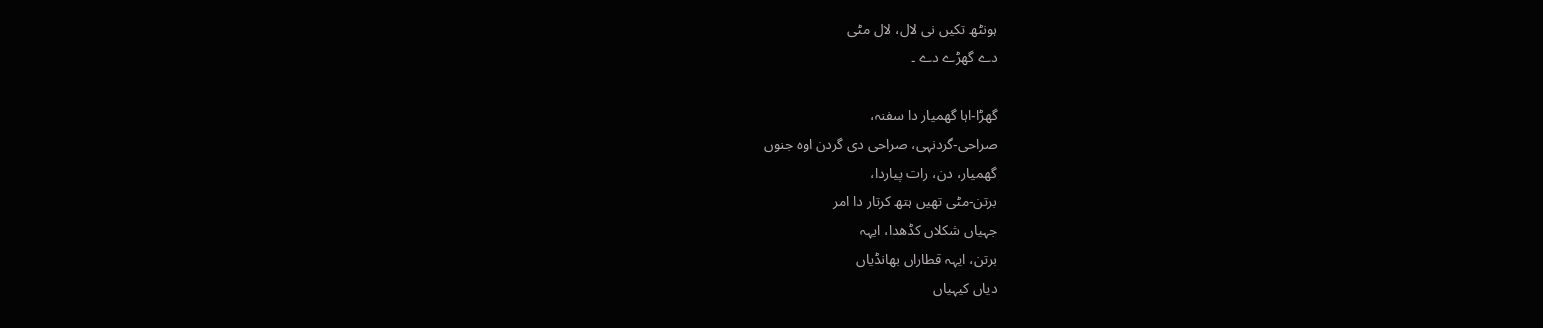ہونٹھ تکیں نی لال، لال مٹی
دے گھڑے دے ۔

گھڑا-اہا گھمیار دا سفنہ،
صراحی-گردنہی، صراحی دی گردن اوہ جنوں
گھمیار، دن، رات پیاردا،
برتن-مٹی تھیں ہتھ کرتار دا امر
جہیاں شکلاں کڈھدا، ایہہ
برتن، ایہہ قطاراں بھانڈیاں
دیاں کیہیاں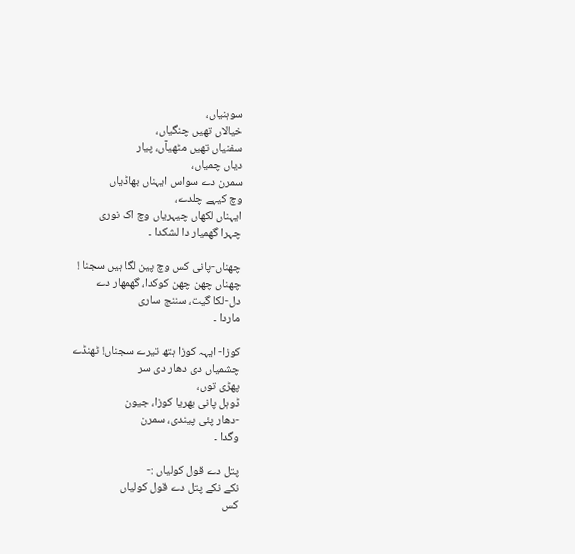سوہنیاں،
خیالاں تھیں چنگیاں،
سفنیاں تھیں مٹھیآں، پیار
دیاں چمیاں،
سمرن دے سواس ایہناں بھاڈیاں
وچ کیہے چلدے،
ایہناں لکھاں چیہریاں وچ اک نوری
چہرا گھمیار دا لشکدا ۔

چھناں-پانی کس وچ پین لگا ہیں سجنا !
چھناں چھن چھن کوکدا، گھمھار دے
دل-لکا گیت، سننج ساری
ماردا ۔

کوزا- ایہہ کوزا ہتھ تیرے سجناں! ٹھنڈے
چشمیاں دی دھار دی سر
پھڑی توں،
ڈوہل پانی بھریا کوزا، جیون
-دھار پئی پیندی، سمرن
وگدا ۔

پتل دے قول کولیاں :-
نکے نکے پتل دے قول کولیاں
کس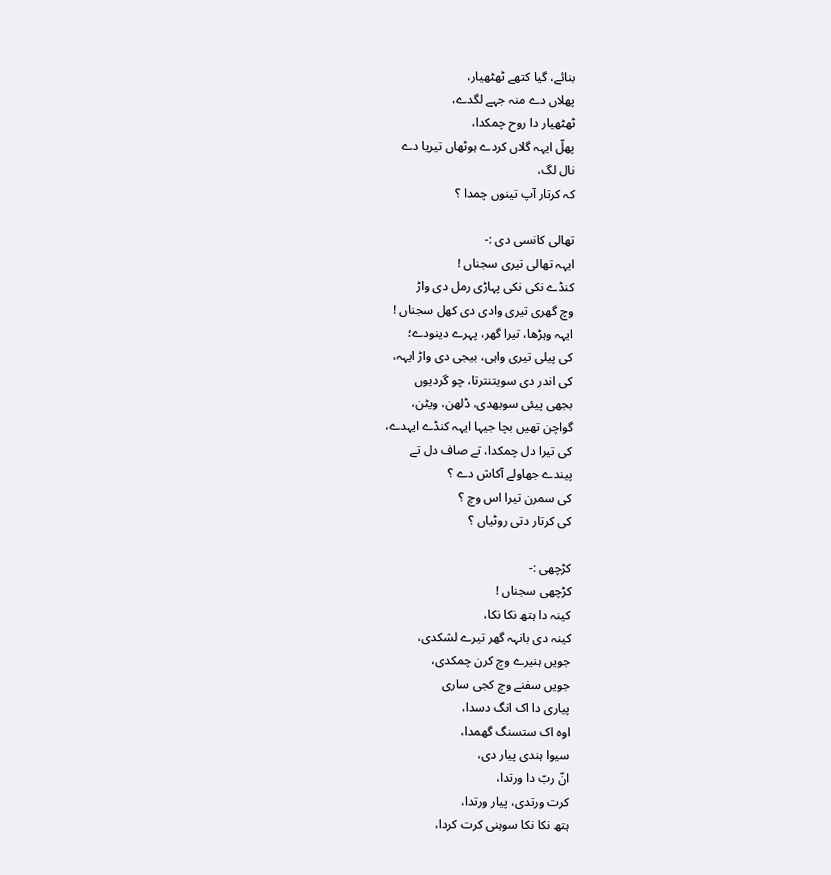بنائے، گیا کتھے ٹھٹھیار،
پھلاں دے منہ جہے لگدے،
ٹھٹھیار دا روح چمکدا،
پھلّ ایہہ گلاں کردے ہوٹھاں تیریا دے
نال لگ،
کہ کرتار آپ تینوں چمدا ؟

تھالی کانسی دی :-
ایہہ تھالی تیری سجناں !
کنڈے نکی نکی پہاڑی رمل دی واڑ
وچ گھری تیری وادی دی کھل سجناں !
ایہہ وہڑھا، تیرا گھر، پہرے دینودے؛
کی پیلی تیری واہی، بیجی دی واڑ ایہہ،
کی اندر دی سویتنترتا، چو گردیوں
بجھی پیئی سوبھدی، ڈلھن، ویٹن،
گواچن تھیں بچا جیہا ایہہ کنڈے ایہدے،
کی تیرا دل چمکدا، تے صاف دل تے
پیندے جھاولے آکاش دے ؟
کی سمرن تیرا اس وچ ؟
کی کرتار دتی روٹیاں ؟

کڑچھی :-
کڑچھی سجناں !
کینہ دا ہتھ نکا نکا،
کینہ دی بانہہ گھر تیرے لشکدی،
جویں ہنیرے وچ کرن چمکدی،
جویں سفنے وچ کجی ساری
پیاری دا اک انگ دسدا،
اوہ اک ستسنگ گھمدا،
سیوا ہندی پیار دی،
انّ ربّ دا ورتدا،
کرت ورتدی، پیار ورتدا،
ہتھ نکا نکا سوہنی کرت کردا،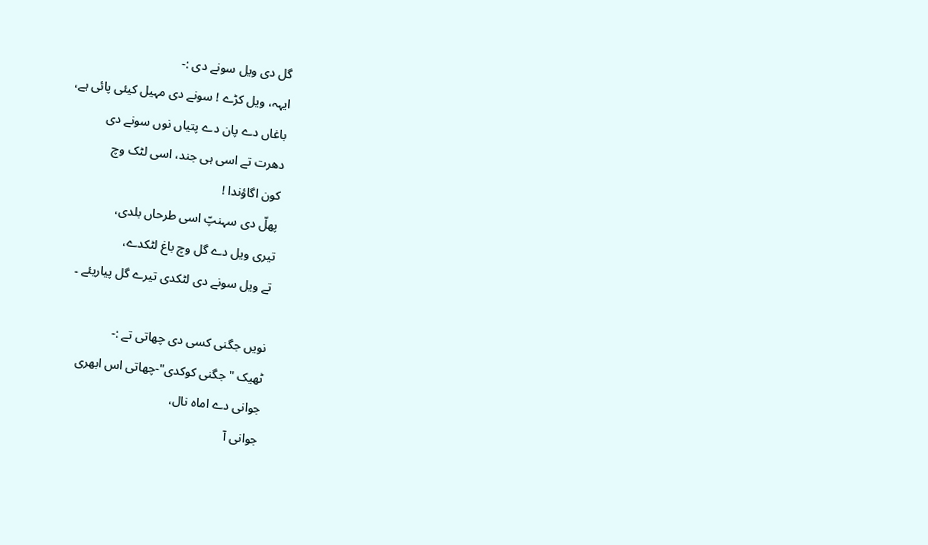گل دی ویل سونے دی :-
ایہہ، ویل کڑے ! سونے دی مہیل کیئی پائی ہے،
باغاں دے پان دے پتیاں نوں سونے دی
دھرت تے اسی ہی جند، اسی لٹک وچ
کون اگاؤندا !
پھلّ دی سہنپّ اسی طرحاں بلدی،
تیری ویل دے گل وچ باغ لٹکدے،
تے ویل سونے دی لٹکدی تیرے گل پیاریئے ۔

نویں جگنی کسی دی چھاتی تے :-
ٹھیک "جگنی کوکدی"-چھاتی اس ابھری
جوانی دے اماہ نال،
جوانی آ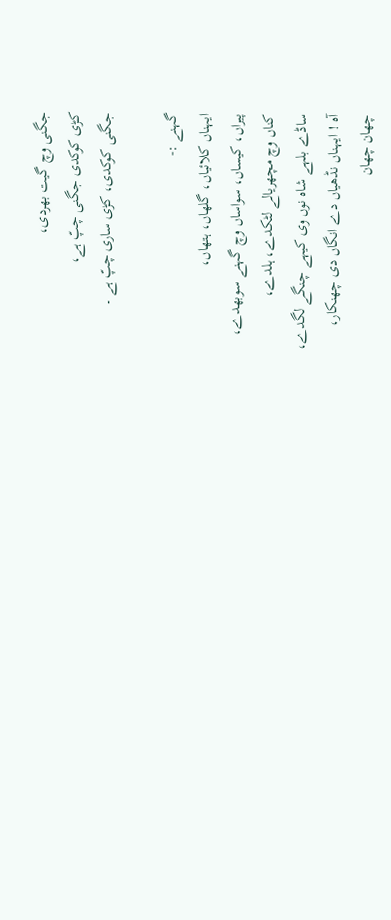جگنی وچ گیت بھردی،
کڑی کوکدی جگنی چپّ ہے،
جگنی کوکدی، کڑی ساری چپّ ہے ۔

گہنے :-
ایہناں کلائیاں، گلھاں، ہتھاں،
پیراں، کیساں، سواساں وچ گہنے سوبھدے،
کناں وچ مچھریالے لٹکدے، ہلدے،
ساڈے بلہے شاہ نوں وی کیہے چنگے لگدے،
آہ ! ایہناں نڈھیاں دے انگاں دی چھنکار،
چھان چھان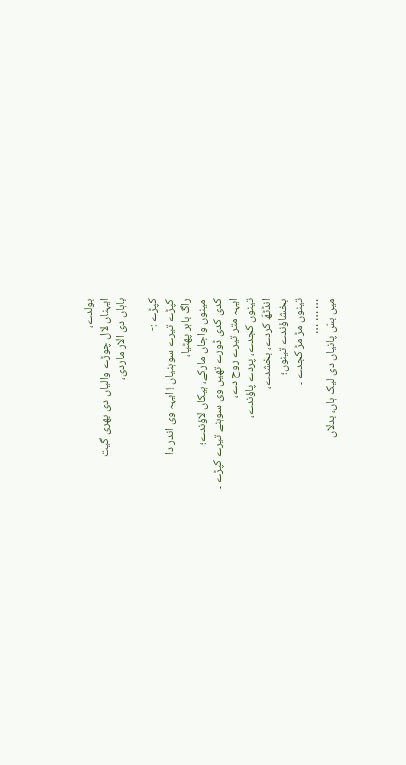بولدے،
ایہناں لال چوڑے والیاں دی بھری گیت
باہاں دی الار ماردی،

کپڑے :-
کپڑے تیرے سوہنیاں ! ایہہ وی اندر دا
راگ باہر پھٹیا،
مینوں واجاں مارکے، ہیکاں لاؤندے؛
کدی کدی ڈورے تھیں وی سوہنے تیرے کپڑے ۔
ایہہ متر تیرے روح دے،
تینوں کجدے، پردے پاؤندے،
انڈٹھّ کردے، بخشدے،
بخشاؤندے تینوں؛
تینوں مڑ مڑ کجدے ۔
… … …
میں بسّ پانیاں دی لیک ہاں، بدلاں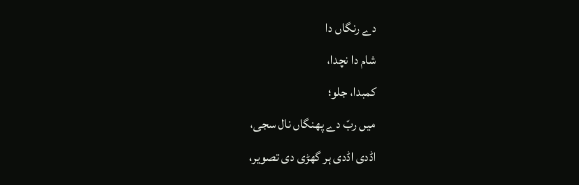دے رنگاں دا
شام دا نچدا،
کمبدا، جلو؛
میں ربّ دے پھنگاں نال سجی،
اڈدی اڈدی ہر گھڑی دی تصویر،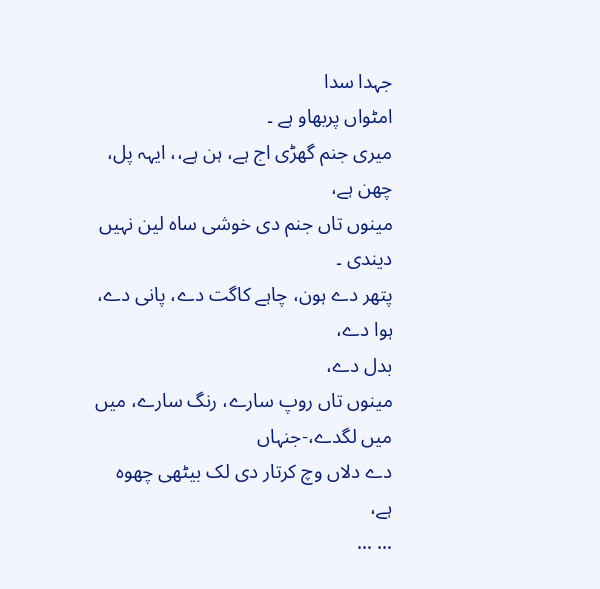جہدا سدا
امٹواں پربھاو ہے ۔
میری جنم گھڑی اج ہے، ہن ہے،، ایہہ پل، چھن ہے،
مینوں تاں جنم دی خوشی ساہ لین نہیں دیندی ۔
پتھر دے ہون، چاہے کاگت دے، پانی دے، ہوا دے،
بدل دے،
مینوں تاں روپ سارے، رنگ سارے، میں میں لگدے،-جنہاں
دے دلاں وچ کرتار دی لک بیٹھی چھوہ ہے،
… …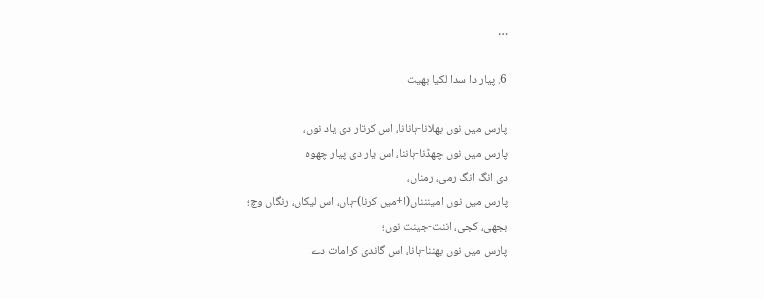…

6. پیار دا سدا لکیا بھیت

پارس میں نوں بھلانا-ہانانا، اس کرتار دی یاد نوں،
پارس میں نوں چھڈنا-ہاننا، اس یار دی پیار چھوہ
دی انگ انگ رمی، رمناں،
پارس میں نوں امیننناں(ا+میں کرنا)-ہاں، اس لیکاں، رنگاں وچ؛
بجھی، کجی، اننت-جینت نوں؛
پارس میں نوں بھننا-ہانا، اس گاندی کرامات دے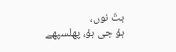بتّ نوں،
ہؤ جی ہؤ، پھلسپھے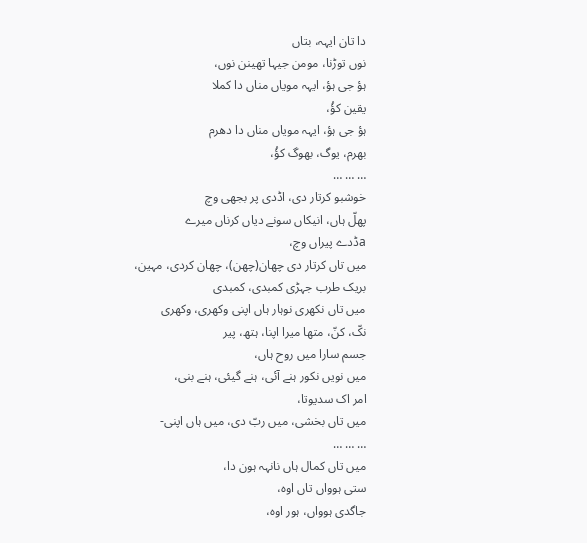دا تان ایہہ، بتاں
نوں توڑنا، مومن جیہا تھینن نوں،
ہؤ جی ہؤ، ایہہ مویاں مناں دا کملا
یقین کؤُ،
ہؤ جی ہؤ، ایہہ مویاں مناں دا دھرم
بھرم، یوگ، بھوگ کؤُ،
… … …
خوشبو کرتار دی، اڈدی پر بجھی وچ
پھلّ ہاں، انیکاں سونے دیاں کرناں میرے
aڈدے پیراں وچ،
میں تاں کرتار دی چھان(چھن)، چھان کردی، مہین،
بریک طرب جہڑی کمبدی، کمبدی
میں تاں نکھری نوہار ہاں اپنی وکھری، وکھری
نکّ، کنّ، متھا میرا اپنا، ہتھ، پیر
جسم سارا میں روح ہاں،
میں نویں نکور ہنے آئی، ہنے گیئی، ہنے بنی،
امر اک سدیوتا،
میں تاں بخشی، میں ربّ دی، میں ہاں اپنی-
… … …
میں تاں کمال ہاں نانہہ ہون دا،
ستی ہوواں تاں اوہ،
جاگدی ہوواں، ہور اوہ،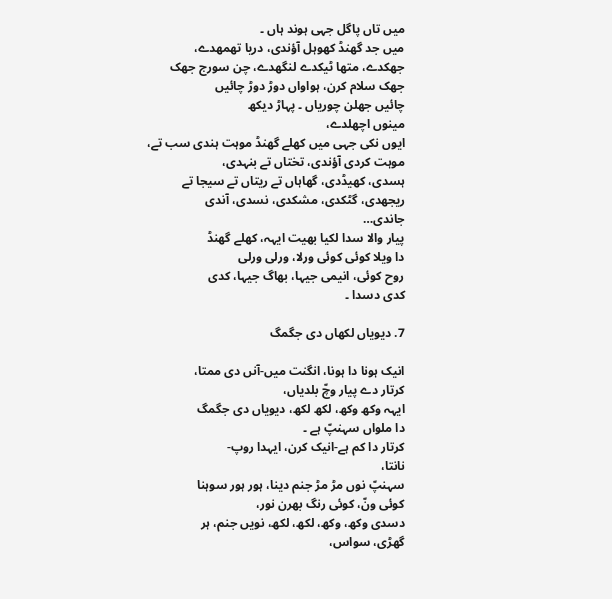میں تاں پاگل جہی ہوند ہاں ۔
میں جد گھنڈ کھوہل آؤندی، دریا تھمھدے،
جھکدے، متھا ٹیکدے لنگھدے، چن سورج جھک
جھک سلام کرن، ہواواں دوڑ دوڑ چائیں
چائیں جھلن چوریاں ۔ پہاڑ دیکھ
مینوں اچھلدے،
ایوں نکی جہی میں کھلے گھنڈ موہت ہندی سب تے،
موہت کردی آؤندی، تختاں تے بنہدی،
ہسدی، کھیڈدی، گھاہاں تے ریتاں تے سیجا تے
ریجھدی، گٹکدی، مشکدی، نسدی، آندی
جاندی…
پیار والا سدا لکیا بھیت ایہہ، کھلے گھنڈ
دا ویلا کوئی کوئی ورلا، ورلی ورلی
روح کوئی، انیمی جیہا، بھاگ جیہا، کدی
کدی دسدا ۔

7. دیویاں لکھاں دی جگمگ

انیک ہونا دا ہونا، انگنت میں-آنں دی ممتا،
کرتار دے پیار وچّ بلدیاں،
ایہہ وکھ وکھ، لکھ لکھ، دیویاں دی جگمگ
دا ملواں سہنپّ ہے ۔
کرتار دا کم ہے-انیک کرن، ایہدا روپ-
نانتا،
سہنپّ نوں مڑ مڑ جنم دینا، ہور ہور سوہنا
کوئی ونّ، کوئی رنگ بھرن نور،
دسدی وکھ، وکھ، لکھ، لکھ، نویں جنم، ہر
گھڑی، سواس،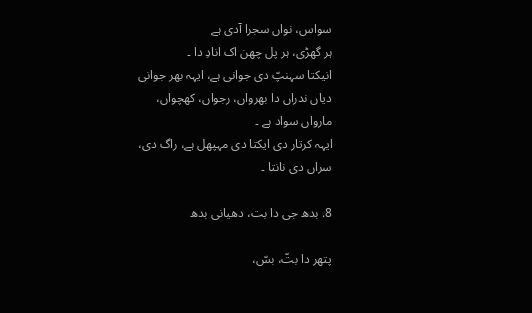سواس، نواں سجرا آدی ہے
ہر گھڑی، ہر پل چھن اک انادِ دا ۔
انیکتا سہنپّ دی جوانی ہے، ایہہ بھر جوانی
دیاں ندراں دا بھرواں، رجواں، کھچواں،
مارواں سواد ہے ۔
ایہہ کرتار دی ایکتا دی مہپھل ہے، راگ دی،
سراں دی نانتا ۔

8. بدھ جی دا بت، دھیانی بدھ

پتھر دا بتّ، بسّ،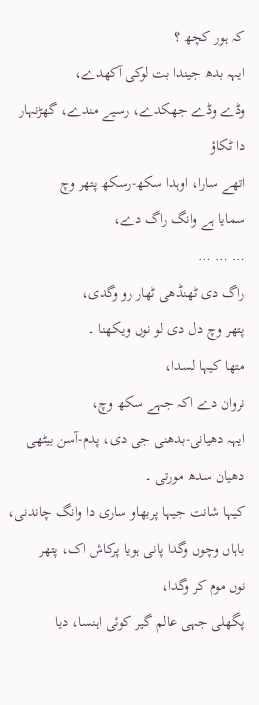کہ ہور کچھ ؟
ایہہ بدھ جیندا بت لوکی آکھدے،
وڈے وڈے جھکدے، رسیے مندے، گھڑنہار دا ٹکاؤ
اتھے سارا، اوہدا سکھ-رسکھ پتھر وچ
سمایا ہے وانگ راگ دے،
… … …
راگ دی ٹھنڈھی ٹھار رو وگدی،
پتھر وچ دل دی لو نوں ویکھنا ۔
متھا کیہا لسدا،
نروان دے اکہ جہے سکھ وچ،
ایہہ دھیانی-بدھنی جی دی، پدم-آسن بیٹھی
دھیان سدھ مورتی ۔
کیہا شانت جیہا پربھاو ساری دا وانگ چاندنی،
باہاں وچوں وگدا پانی ہویا پرکاش اک، پتھر
نوں موم کر وگدا،
پگھلی جہی عالم گیر کوئی اہنسا، دیا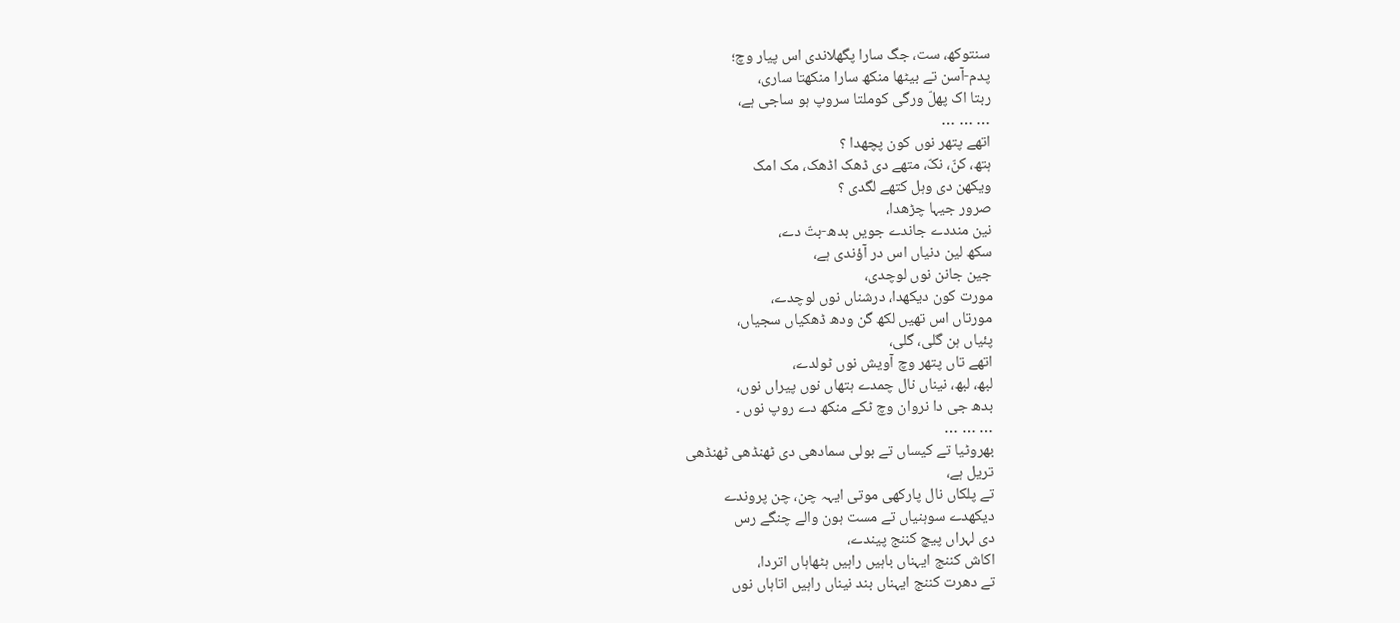سنتوکھ، ست، جگ سارا پگھلاندی اس پیار وچ؛
پدم-آسن تے بیٹھا منکھ سارا منکھتا ساری،
ربتا اک پھلّ ورگی کوملتا سروپ ہو ساجی ہے،
… … …
اتھے پتھر نوں کون پچھدا ؟
ہتھ، کنّ، نکّ، متھے دی ڈھک اڈھک، مک امک
ویکھن دی وہل کتھے لگدی ؟
صرور جیہا چڑھدا،
نین منددے جاندے جویں بدھ-بتّ دے،
سکھ لین دنیاں اس در آؤندی ہے،
جین جانن نوں لوچدی،
مورت کون دیکھدا، درشناں نوں لوچدے،
مورتاں اس تھیں لکھ گن ودھ ڈھکیاں سجیاں،
پئیاں ہن گلی، گلی،
اتھے تاں پتھر وچ آویش نوں ٹولدے،
لبھ، لبھ، نیناں نال چمدے ہتھاں نوں پیراں نوں،
بدھ جی دا نروان وچ ٹکے منکھ دے روپ نوں ۔
… … …
بھروٹیا تے کیساں تے بولی سمادھی دی ٹھنڈھی ٹھنڈھی
تریل ہے،
تے پلکاں نال پارکھی موتی ایہہ چن، چن پروندے
دیکھدے سوہنیاں تے مست ہون والے چنگے رس
دی لہراں پیچ کننج پیندے،
اکاش کننج ایہناں باہیں راہیں ہٹھاہاں اتردا،
تے دھرت کننج ایہناں بند نیناں راہیں اتاہاں نوں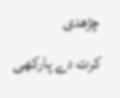چڑھدی
کرت دے پارکھی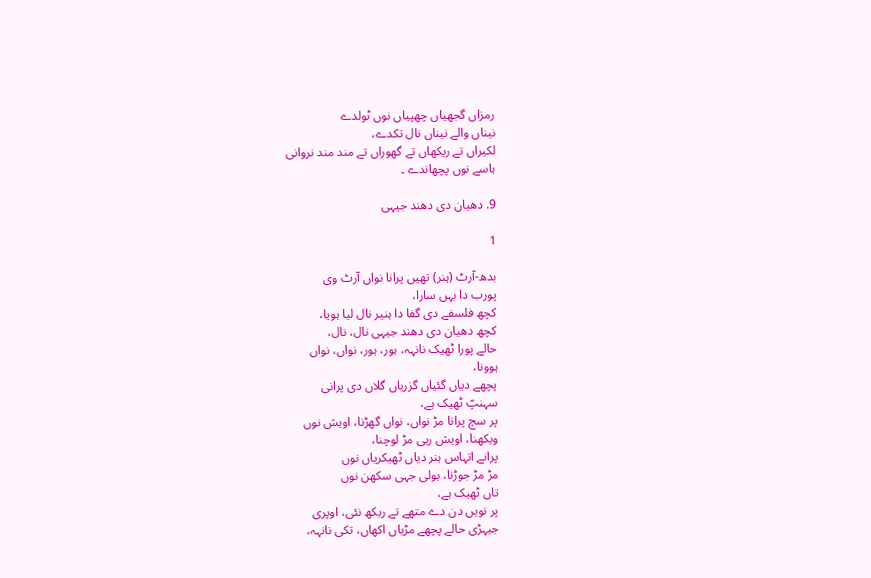رمزاں گجھیاں چھپیاں نوں ٹولدے
نیناں والے نیناں نال تکدے،
لکیراں تے ریکھاں تے گھوراں تے مند مند نروانی
ہاسے نوں پچھاندے ۔

9. دھیان دی دھند جیہی

1

بدھ-آرٹ (ہنر) تھیں پرانا نواں آرٹ وی
پورب دا بہں سارا،
کچھ فلسفے دی گفا دا ہنیر نال لیا ہویا،
کچھ دھیان دی دھند جیہی نال، نال،
حالے پورا ٹھیک نانہہ، ہور، ہور، نواں، نواں
ہوونا،
پچھے دیاں گئیاں گزریاں گلاں دی پرانی
سہنپّ ٹھیک ہے،
پر سچ پرانا مڑ نواں، نواں گھڑنا، اویش نوں
ویکھنا، اویش ربی مڑ لوچنا،
پرانے اتہاس ہنر دیاں ٹھیکریاں نوں
مڑ مڑ جوڑنا، بولی جہی سکھن نوں
تاں ٹھیک ہے،
پر نویں دن دے متھے تے ریکھ نئی، اوپری
جیہڑی حالے پچھے مڑیاں اکھاں، تکی نانہہ،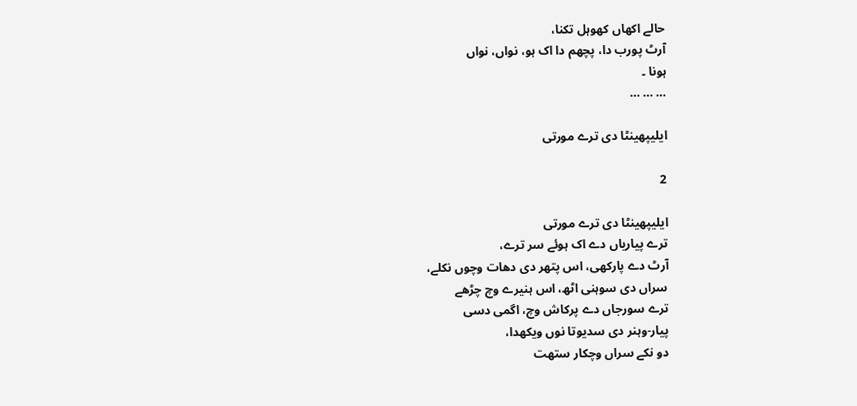حالے اکھاں کھوہل تکنا،
آرٹ پورب دا، پچھم دا اک ہو، نواں، نواں
ہونا ۔
… … …

ایلیپھینٹا دی ترے مورتی

2

ایلیپھینٹا دی ترے مورتی
ترے پیاریاں دے اک ہوئے سر ترے،
آرٹ دے پارکھی، اس پتھر دی دھات وچوں نکلے،
سراں دی سوہنی اٹھ، اس ہنیرے وچ چڑھے
ترے سورجاں دے پرکاش وچ، اگمی دسی
پیار-وہنر دی سدیوتا نوں ویکھدا،
دو نکے سراں وچکار ستھت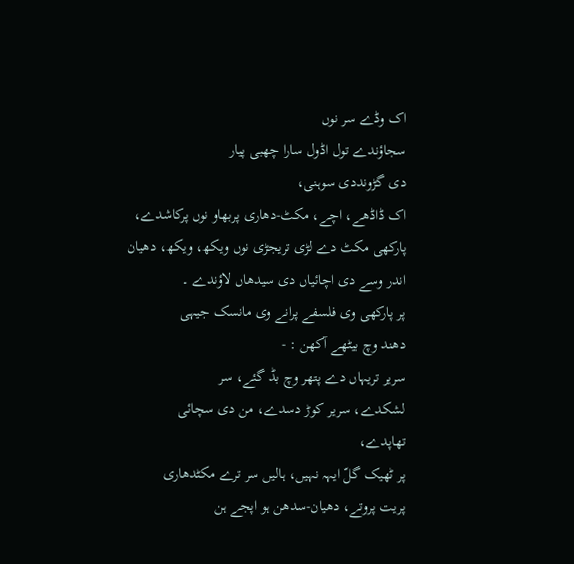اک وڈے سر نوں
سجاؤندے تول اڈول سارا چھبی پیار
دی گڑونددی سوہنی،
اک ڈاڈھے، اچے، مکٹ-دھاری پربھاو نوں پرکاشدے،
پارکھی مکٹ دے لڑی تریجڑی نوں ویکھ، ویکھ، دھیان
اندر وسے دی اچائیاں دی سیدھاں لاؤندے ۔
پر پارکھی وی فلسفے پرانے وی مانسک جیہی
دھند وچ بیٹھے آکھن : -
سریر تریہاں دے پتھر وچ بڈ گئے، سر
لشکدے، سریر کوڑ دسدے، من دی سچائی
تھاپدے،
پر ٹھیک گلّ ایہہ نہیں، ہالیں سر ترے مکٹدھاری
پریت پروتے، دھیان-سدھن ہو اپجے ہن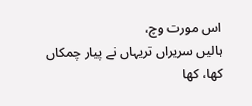اس مورت وچ،
ہالیں سریراں تریہاں نے پیار چمکاں کھا، کھا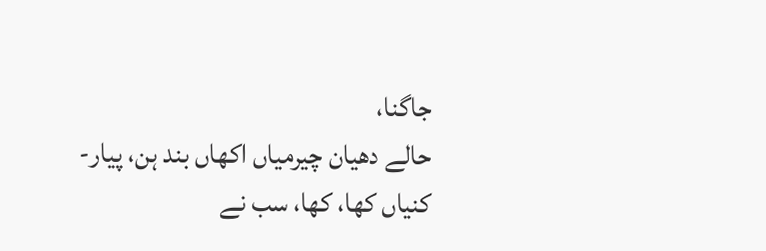جاگنا،
حالے دھیان چیرمیاں اکھاں بند ہن، پیار-
کنیاں کھا، کھا، سب نے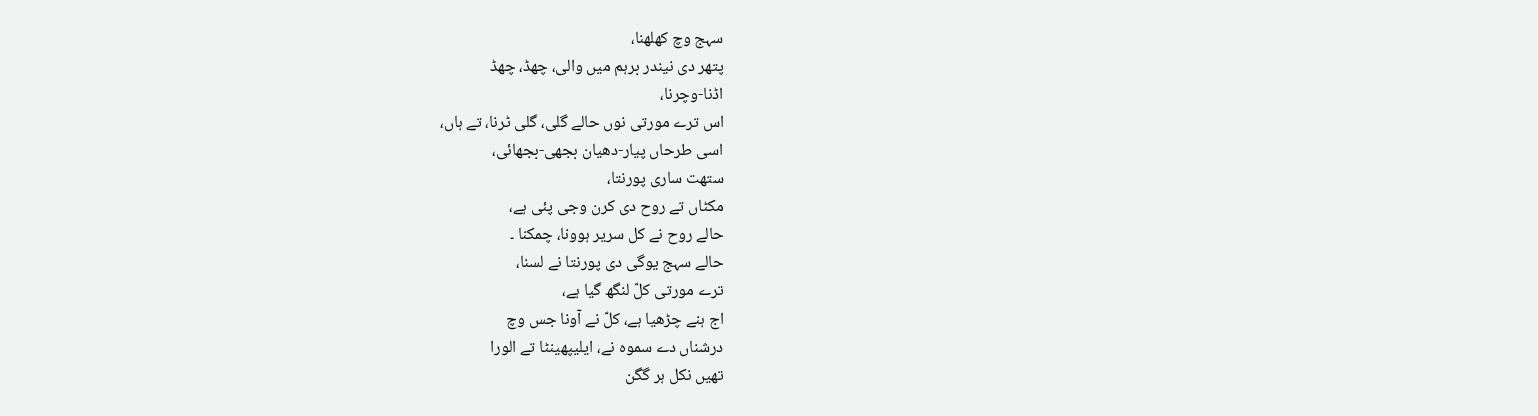سہج وچ کھلھنا،
پتھر دی نیندر برہم میں والی، چھڈ، چھڈ
اڈنا-وچرنا،
اس ترے مورتی نوں حالے گلی، گلی ٹرنا، تے ہاں،
اسی طرحاں پیار-دھیان بجھی-بجھائی،
ستھت ساری پورنتا،
مکٹاں تے روح دی کرن وجی پئی ہے،
حالے روح نے کل سریر ہوونا، چمکنا ۔
حالے سہج یوگی دی پورنتا نے لسنا،
ترے مورتی کلّ لنگھ گیا ہے،
اج ہنے چڑھیا ہے، کلّ نے آونا جس وچ
درشناں دے سموہ نے، ایلیپھینٹا تے الورا
تھیں نکل ہر گگن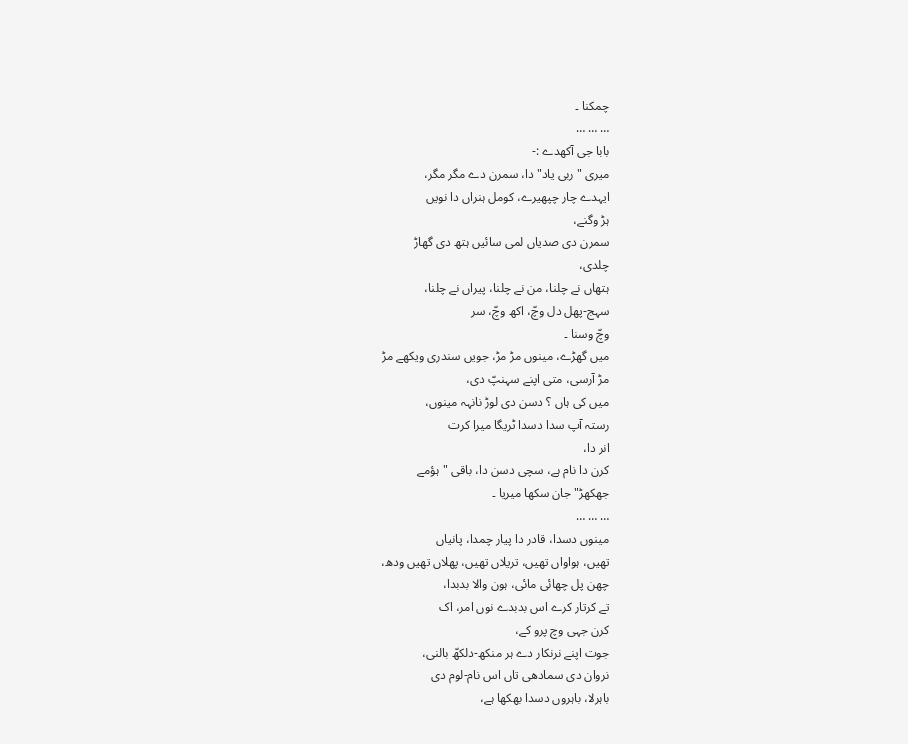چمکنا ۔
… … …
بابا جی آکھدے :-
میری "ربی یاد" دا، سمرن دے مگر مگر،
ایہدے چار چپھیرے، کومل ہنراں دا نویں
ہڑ وگنے،
سمرن دی صدیاں لمی سائیں ہتھ دی گھاڑ
چلدی،
ہتھاں نے چلنا، من نے چلنا، پیراں نے چلنا،
سہج-پھل دل وچّ، اکھ وچّ، سر
وچّ وسنا ۔
میں گھڑے، مینوں مڑ مڑ، جویں سندری ویکھے مڑ
مڑ آرسی، متی اپنے سہنپّ دی،
میں کی ہاں ؟ دسن دی لوڑ نانہہ مینوں،
رستہ آپ سدا دسدا ٹریگا میرا کرت
انر دا،
کرن دا نام ہے، سچی دسن دا، باقی "ہؤمے
جھکھڑ" جان سکھا میریا ۔
… … …
مینوں دسدا، قادر دا پیار چمدا، پانیاں
تھیں، ہواواں تھیں، تریلاں تھیں، پھلاں تھیں ودھ،
چھن پل چھائی مائی، ہون والا بدبدا،
تے کرتار کرے اس بدبدے نوں امر، اک
کرن جہی وچ پرو کے،
جوت اپنے نرنکار دے ہر منکھ-دلکھّ بالنی،
نروان دی سمادھی تاں اس نام-لوم دی
باہرلا، باہروں دسدا بھکھا ہے،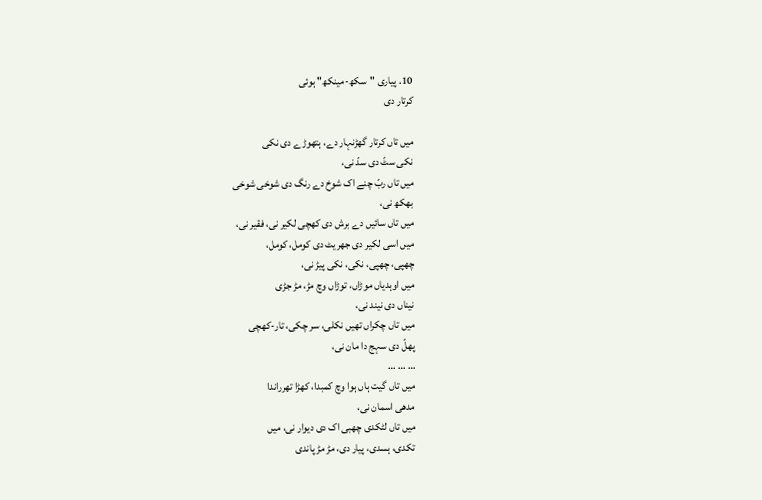10. پیاری "سکھ-مینکھ" ہوئی
کرتار دی

میں تاں کرتار گھڑنہار دے، ہتھوڑے دی نکی
نکی سٹّ دی سدّ نی،
میں تاں ربّ چنے اک شوخ دے رنگ دی شوخی شوخی
بھکھ نی،
میں تاں سائیں دے برش دی کھچی لکیر نی، فقیر نی،
میں اسی لکیر دی جھریٹ دی کومل، کومل،
چھپی، چھپی، نکی، نکی پیڑ نی،
میں اوہدیاں موڑاں، توڑاں وچ مڑ، مڑ جڑی
نیناں دی نیند نی،
میں تاں چکراں تھیں نکلی، سر چکی، تار-کھچی
پھلّ دی سہج دا مان نی،
… … …
میں تاں گیت ہاں ہوا وچ کمبدا، کھڑا تھرراندا
مدھی اسمان نی،
میں تاں لٹکدی چھبی اک دی دیوار نی، میں
تکدی، ہسدی، پیار دی، مڑ مڑ پاندی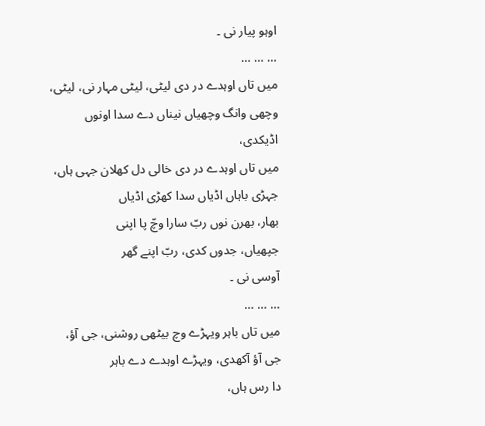اوہو پیار نی ۔
… … …
میں تاں اوہدے در دی لیٹی، لیٹی مہار نی، لیٹی،
وچھی وانگ وچھیاں نیناں دے سدا اونوں
اڈیکدی،
میں تاں اوہدے در دی خالی دل کھلان جہی ہاں،
جہڑی باہاں اڈیاں سدا کھڑی اڈیاں
بھار، بھرن نوں ربّ سارا وچّ پا اپنی
جپھیاں، جدوں کدی، ربّ اپنے گھر
آوسی نی ۔
… … …
میں تاں باہر ویہڑے وچ بیٹھی روشنی، جی آؤ،
جی آؤ آکھدی، ویہڑے اوہدے دے باہر
دا رس ہاں،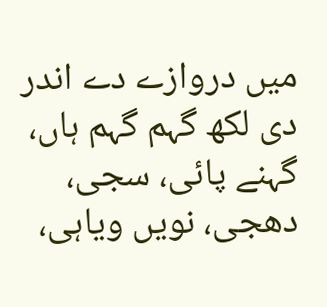میں دروازے دے اندر دی لکھ گہم گہم ہاں،
گہنے پائی، سجی، دھجی، نویں ویاہی،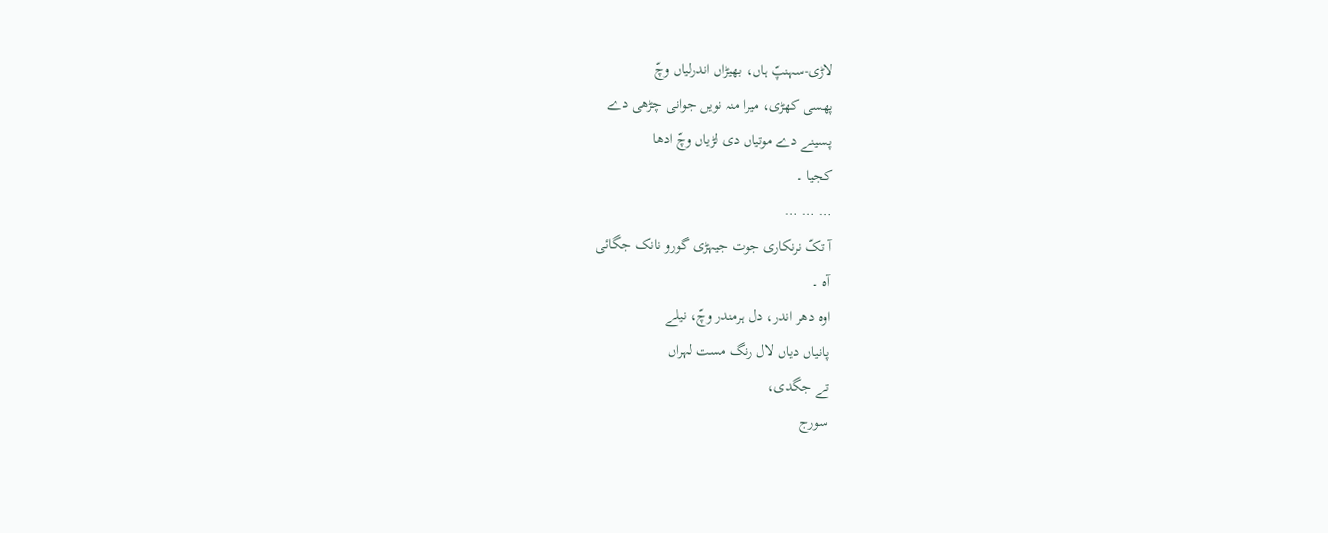لاڑی-سہنپّ ہاں، بھیڑاں اندرلیاں وچّ
پھسی کھڑی، میرا منہ نویں جوانی چڑھی دے
پسینے دے موتیاں دی لڑیاں وچّ ادھا
کجیا ۔
… … …
آ تکّ نرنکاری جوت جیہڑی گورو نانک جگائی
آہ ۔
اوہ دھر اندر، دل ہرمندر وچّ، نیلے
پانیاں دیاں لال رنگ مست لہراں
تے جگدی،
سورج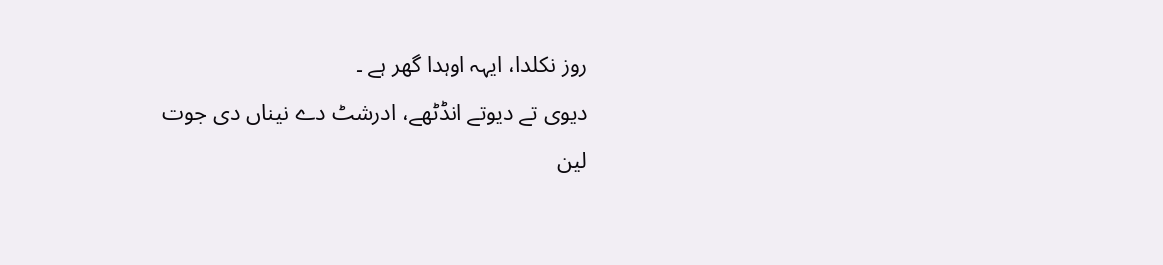روز نکلدا، ایہہ اوہدا گھر ہے ۔
دیوی تے دیوتے انڈٹھے، ادرشٹ دے نیناں دی جوت
لین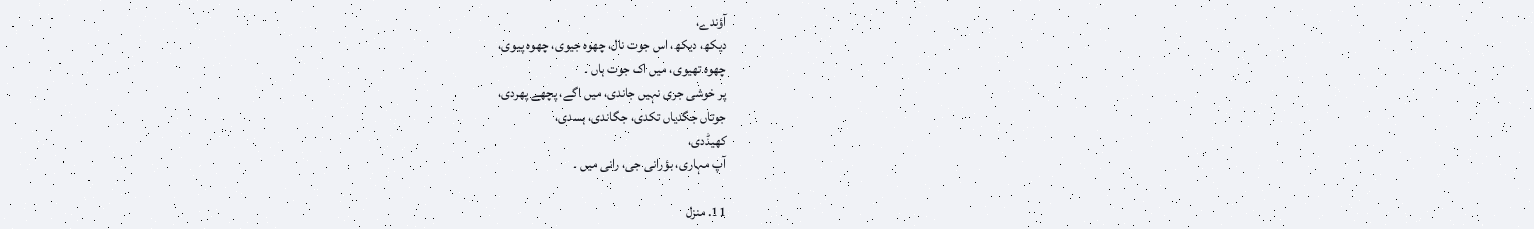آؤندے،
دیکھ، دیکھ، اس جوت نال، چھوہ جیوی، چھوہ پیوی،
چھوہ تھیوی، میں اک جوت ہاں ۔
پر خوشی جری نہیں جاندی، میں اگے، پچھے پھردی،
جوتاں جگدیاں تکدی، جگاندی، ہسدی،
کھیڈدی،
آپ مہاری، بؤرانی جی، رانی میں ۔

11. منزل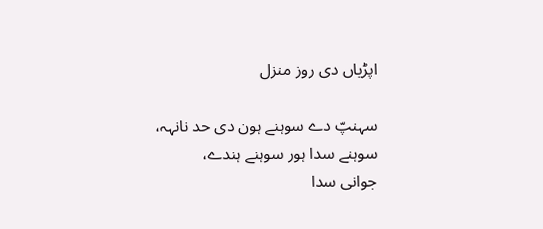اپڑیاں دی روز منزل

سہنپّ دے سوہنے ہون دی حد نانہہ،
سوہنے سدا ہور سوہنے ہندے،
جوانی سدا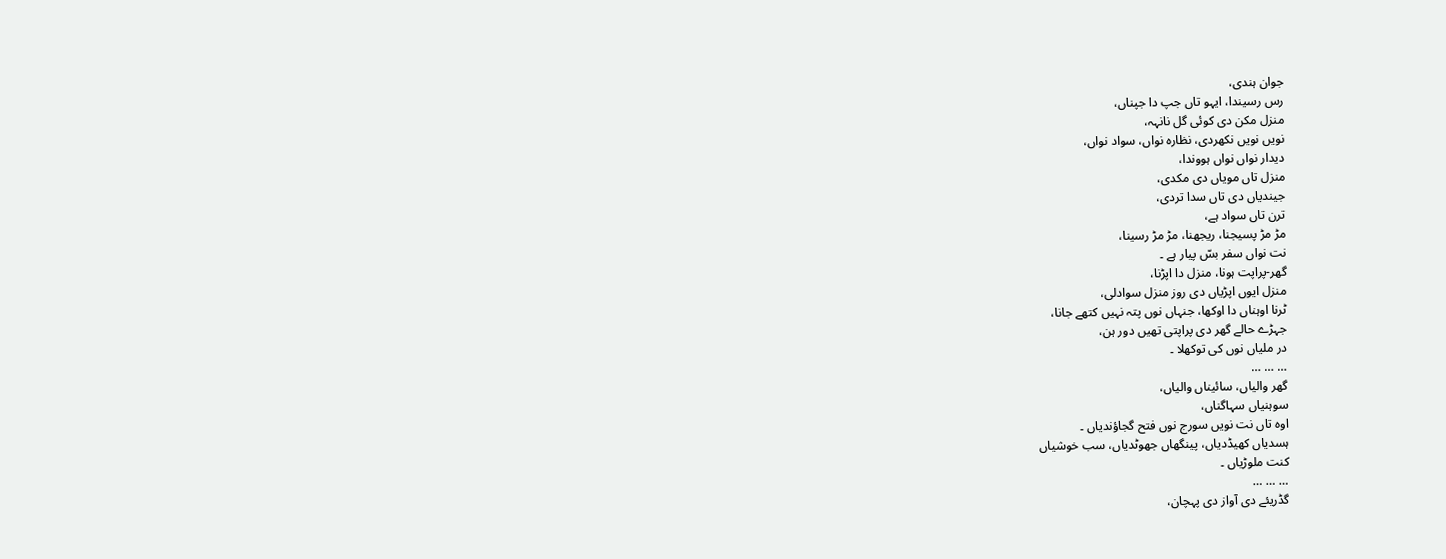جوان ہندی،
رس رسیندا، ایہو تاں جپ دا جپناں،
منزل مکن دی کوئی گل نانہہ،
نویں نویں نکھردی، نظارہ نواں، سواد نواں،
دیدار نواں نواں ہووندا،
منزل تاں مویاں دی مکدی،
جیندیاں دی تاں سدا تردی،
ترن تاں سواد ہے،
مڑ مڑ پسیجنا، ریجھنا، مڑ مڑ رسینا،
نت نواں سفر بسّ پیار ہے ۔
گھر-پراپت ہونا، منزل دا اپڑنا،
منزل ایوں اپڑیاں دی روز منزل سوادلی،
ٹرنا اوہناں دا اوکھا، جنہاں نوں پتہ نہیں کتھے جانا،
جہڑے حالے گھر دی پراپتی تھیں دور ہن،
در ملیاں نوں کی توکھلا ۔
… … …
گھر والیاں، سائیناں والیاں،
سوہنیاں سہاگناں،
اوہ تاں نت نویں سورج نوں فتح گجاؤندیاں ۔
ہسدیاں کھیڈدیاں، پینگھاں جھوٹدیاں، سب خوشیاں
کنت ملوڑیاں ۔
… … …
گڈریئے دی آواز دی پہچان،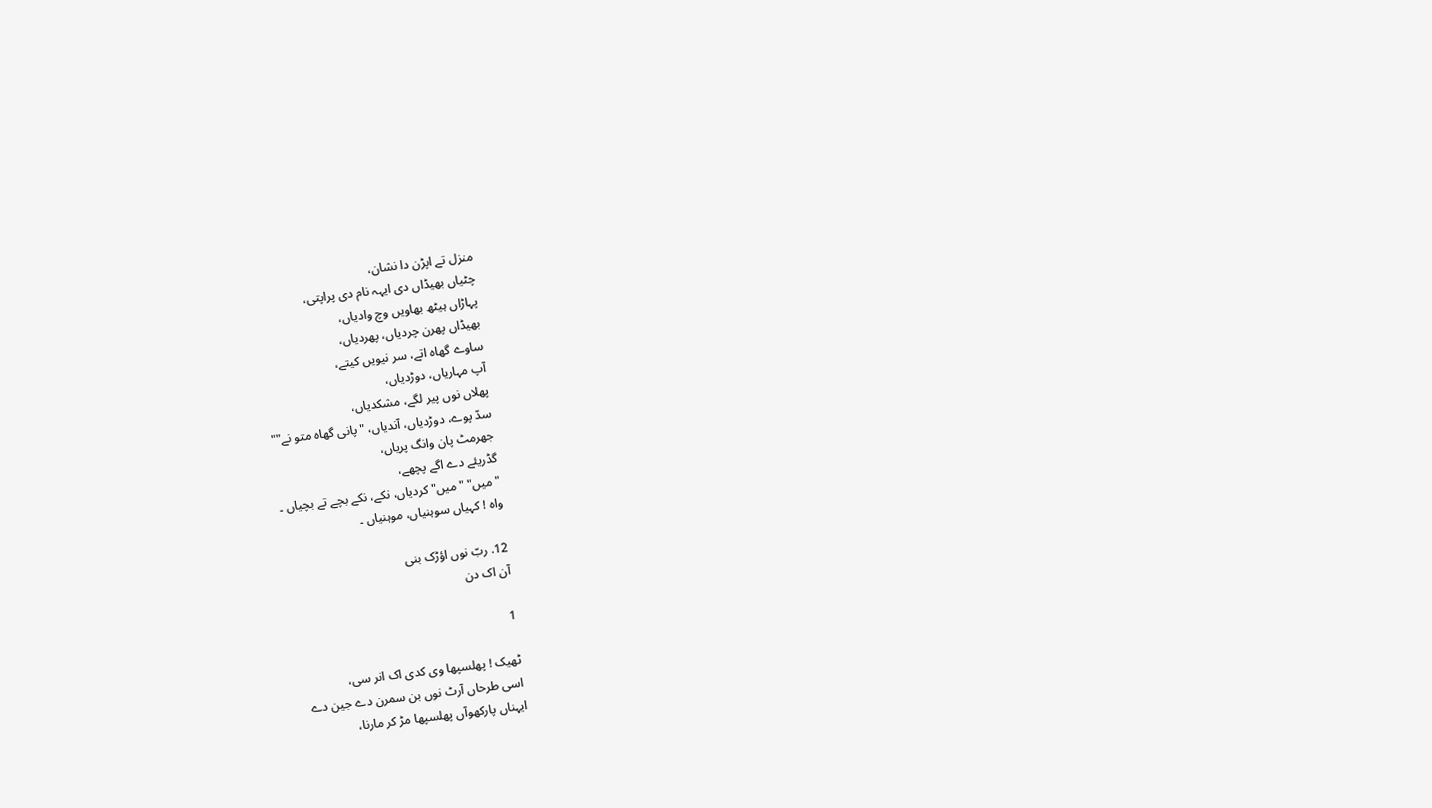منزل تے اپڑن دا نشان،
چٹیاں بھیڈاں دی ایہہ نام دی پراپتی،
پہاڑاں ہیٹھ بھاویں وچ وادیاں،
بھیڈاں پھرن چردیاں، پھردیاں،
ساوے گھاہ اتے، سر نیویں کیتے،
آپ مہاریاں، دوڑدیاں،
پھلاں نوں پیر لگے، مشکدیاں،
سدّ پوے، دوڑدیاں، آندیاں، "پانی گھاہ متو نے""
جھرمٹ پان وانگ پریاں،
گڈریئے دے اگے پچھے،
"میں" "میں" کردیاں، نکے، نکے بچے تے بچیاں ۔
واہ ! کہیاں سوہنیاں، موہنیاں ۔

12. ربّ نوں اؤڑک بنی
آن اک دن

1

ٹھیک ! پھلسپھا وی کدی اک انر سی،
اسی طرحاں آرٹ نوں بن سمرن دے جین دے
ایہناں پارکھوآں پھلسپھا مڑ کر مارنا،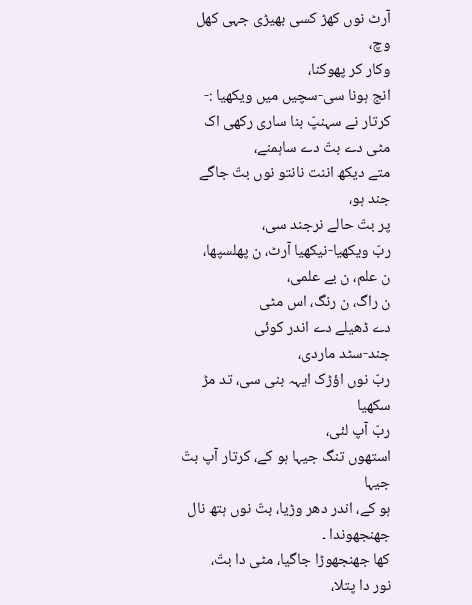آرٹ نوں کھڑ کسی بھیڑی جہی کھل وچ،
وکار کر پھوکنا،
انج ہونا سی-سچیں میں ویکھیا :-
کرتار نے سہنپّ بنا ساری رکھی اک
مٹی دے بتّ دے ساہمنے،
متے دیکھ اننت نانتو نوں بتّ جاگے جند ہو،
پر بتّ حالے نرجند سی،
ربّ ویکھیا-نیکھیا آرٹ، ن پھلسپھا،
ن علم، ن بے علمی،
ن راگ، ن رنگ، اس مٹی
دے ڈھیلے دے اندر کوئی
جند-سٹد ماردی،
ربّ نوں اؤڑک ایہہ بنی سی، تد مڑ سکھیا
ربّ آپ لئی،
استھوں تنگ جیہا ہو کے، کرتار آپ بتّ جیہا
ہو کے، اندر دھر وڑیا، بتّ نوں ہتھ نال
جھنجھوندا ۔
کھا جھنجھوڑا جاگیا، مٹی دا بتّ،
نور دا پتلا،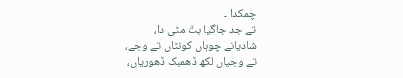چمکدا ۔
تے جد جاگیا بتّ مٹی دا،
شادیانے چوہاں کونٹاں تے وجے،
تے وجیاں لکھ ڈھمبک ڈھوریاں،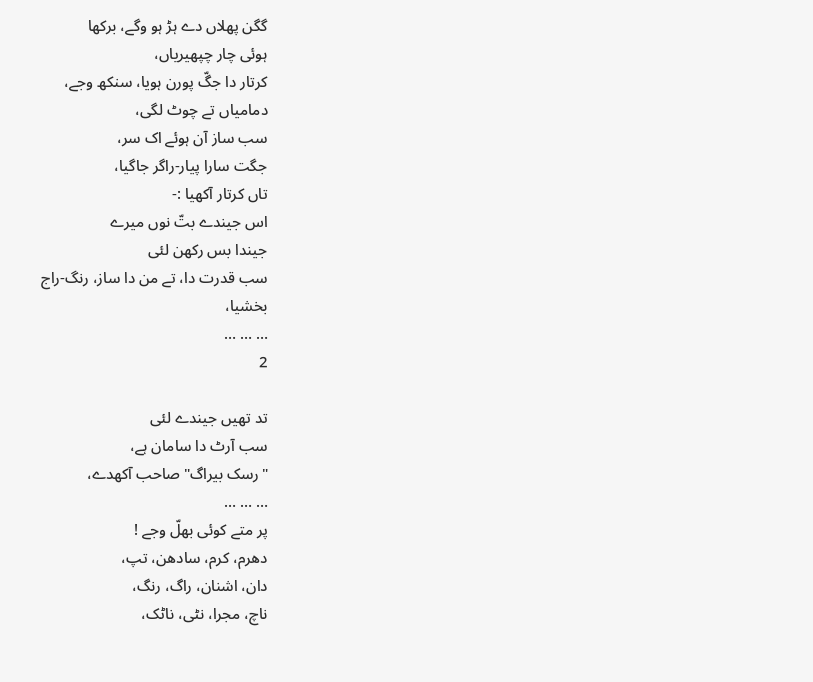گگن پھلاں دے ہڑ ہو وگے، برکھا
ہوئی چار چپھیریاں،
کرتار دا جگّ پورن ہویا، سنکھ وجے،
دمامیاں تے چوٹ لگی،
سب ساز آن ہوئے اک سر،
جگت سارا پیار-راگر جاگیا،
تاں کرتار آکھیا :-
اس جیندے بتّ نوں میرے
جیندا بس رکھن لئی
سب قدرت دا، تے من دا ساز، رنگ-راج
بخشیا،
… … …
2

تد تھیں جیندے لئی
سب آرٹ دا سامان ہے،
"رسک بیراگ" صاحب آکھدے،
… … …
پر متے کوئی بھلّ وجے !
دھرم، کرم، سادھن، تپ،
دان، اشنان، راگ، رنگ،
ناچ، مجرا، نٹی، ناٹک،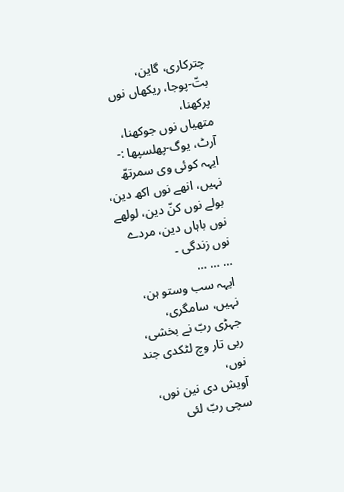چترکاری، گاین،
بتّ-پوجا، ریکھاں نوں پرکھنا،
متھیاں نوں جوکھنا،
آرٹ، یوگ-پھلسپھا :-
ایہہ کوئی وی سمرتھّ نہیں، انھے نوں اکھ دین،
بولے نوں کنّ دین، لولھے نوں باہاں دین، مردے
نوں زندگی ۔
… … …
ایہہ سب وستو ہن،
نہیں، سامگری،
جہڑی ربّ نے بخشی،
ربی تار وچ لٹکدی جند نوں،
آویش دی نین نوں،
سچی ربّ لئی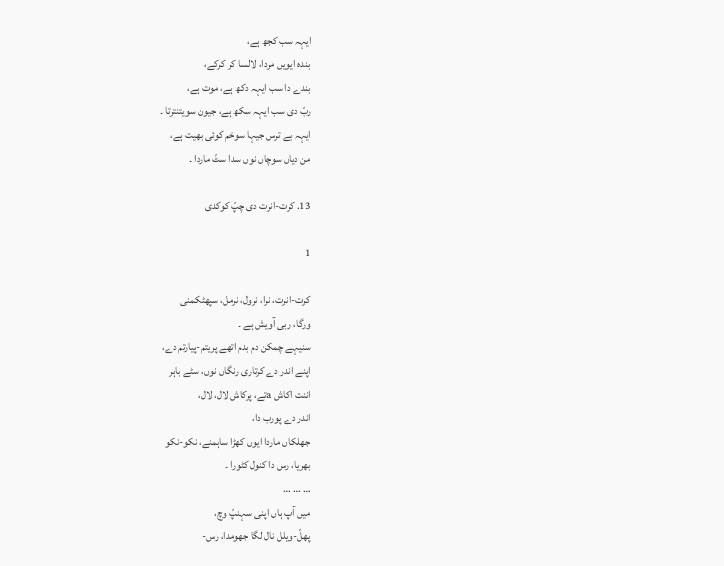ایہہ سب کجھ ہے،
بندہ ایویں مردا، لالسا کر کرکے،
بندے دا سب ایہہ دکھ ہے، موت ہے،
ربّ دی سب ایہہ سکھ ہے، جیون سویتنترتا ۔
ایہہ بے ترس جیہا سوخم کوئی بھیت ہے،
من دیاں سوچاں نوں سدا سٹّ ماردا ۔

13. کرت-انرت دی چپّ کوکدی

1

کرت-انرت، نرا، نرول، نرمل، سپھٹکمنی
ورگا، ربی آویش ہے ۔
سنیہے چمکن دم بدم اتھے پریتم-پیارتم دے،
اپنے اندر دے کرتاری رنگاں نوں، سٹے باہر
اننت اکاش aتے، پرکاش لال، لال،
اندر دے پورب دا،
جھلکاں ماردا ایوں کھڑا ساہمنے، نکو-نکو
بھریا، رس دا کنول کٹورا ۔
… … …
میں آپ ہاں اپنی سہنپّ وچ،
پھلّ-ویلل نال لگا جھومدا، رس-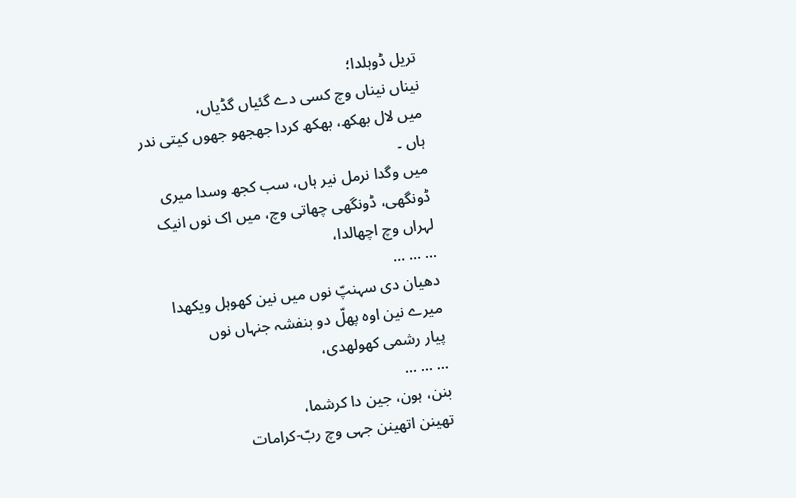تریل ڈوہلدا؛
نیناں نیناں وچ کسی دے گئیاں گڈیاں،
میں لال بھکھ، بھکھ کردا جھجھو جھوں کیتی ندر
ہاں ۔
میں وگدا نرمل نیر ہاں، سب کجھ وسدا میری
ڈونگھی، ڈونگھی چھاتی وچ، میں اک نوں انیک
لہراں وچ اچھالدا،
… … …
دھیان دی سہنپّ نوں میں نین کھوہل ویکھدا
میرے نین اوہ پھلّ دو بنفشہ جنہاں نوں
پیار رشمی کھولھدی،
… … …
بنن، ہون، جین دا کرشما،
تھینن اتھینن جہی وچ ربّ-کرامات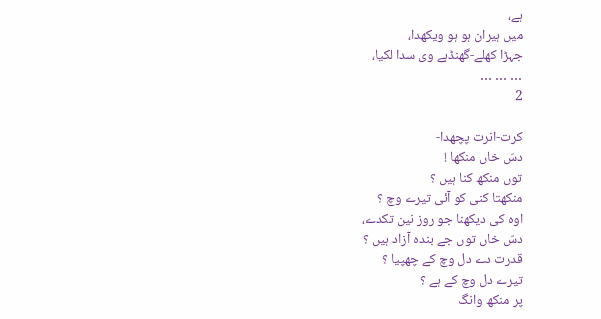ہے،
میں ہیران ہو ہو ویکھدا،
جہڑا کھلے-گھنڈہے وی سدا لکیا،
… … …
2

کرت-انرت پچھدا-
دسّ خاں منکھا !
توں منکھ کنا ہیں ؟
منکھتا کنی کو آئی تیرے وچ ؟
اوہ کی دیکھنا جو روز نین تکدے،
دسّ خاں توں جے بندہ آزاد ہیں ؟
قدرت دے دل وچ کے چھپیا ؟
تیرے دل وچ کے ہے ؟
پر منکھ وانگ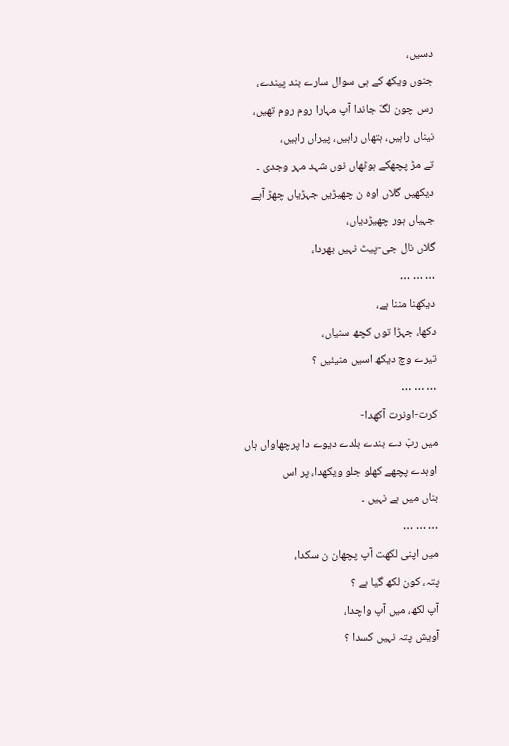دسیں،
جنوں ویکھ کے ہی سوال سارے بند پیندے،
رس چون لگّ جاندا آپ مہارا روم روم تھیں،
نیناں راہیں، ہتھاں راہیں، پیراں راہیں،
تے مڑ پچھکے ہوٹھاں نوں شہد مہر وجدی ۔
دیکھیں گلاں اوہ ن چھیڑیں جہڑیاں چھڑ آپے
جہیاں ہور چھیڑدیاں،
گلاں نال جی-پیٹ نہیں بھردا،
… … …
دیکھنا مننا ہے،
دکھا، جہڑا توں کچھ سنیاں،
تیرے وچ دیکھ اسیں منیئیں ؟
… … …
کرت-اونرت آکھدا-
میں ربّ دے بندے بلدے دیوے دا پرچھاواں ہاں
اوہدے پچھے کھلو جلو ویکھدا، پر اس
بناں میں ہے نہیں ۔
… … …
میں اپنی لکھت آپ پچھان ن سکدا،
پتہ، کون لکھ گیا ہے ؟
آپ لکھ، میں آپ واچدا،
آویش پتہ نہیں کسدا ؟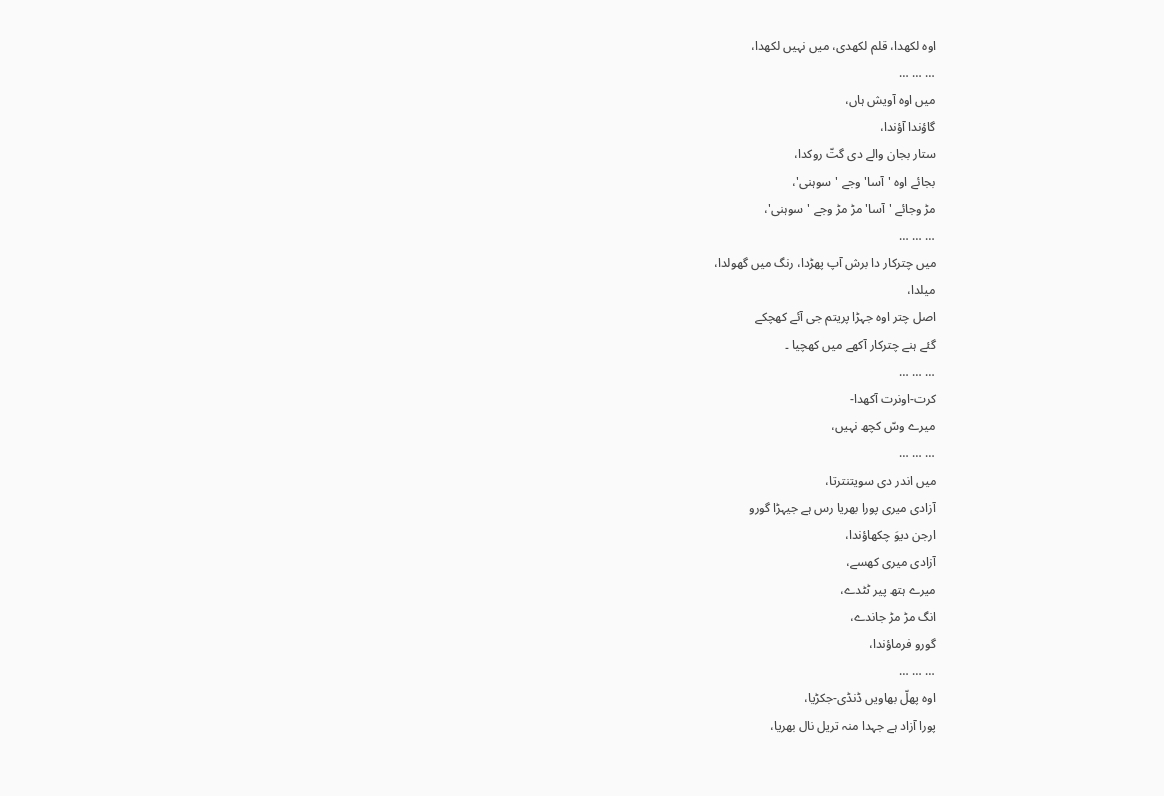اوہ لکھدا، قلم لکھدی، میں نہیں لکھدا،
… … …
میں اوہ آویش ہاں،
گاؤندا آؤندا،
ستار بجان والے دی گتّ روکدا،
بجائے اوہ 'آسا' وجے 'سوہنی'،
مڑ وجائے 'آسا' مڑ مڑ وجے 'سوہنی'،
… … …
میں چترکار دا برش آپ پھڑدا، رنگ میں گھولدا،
میلدا،
اصل چتر اوہ جہڑا پریتم جی آئے کھچکے
گئے ہنے چترکار آکھے میں کھچیا ۔
… … …
کرت-اونرت آکھدا-
میرے وسّ کچھ نہیں،
… … …
میں اندر دی سویتنترتا،
آزادی میری پورا بھریا رس ہے جیہڑا گورو
ارجن دیوَ چکھاؤندا،
آزادی میری کھسے،
میرے ہتھ پیر ٹٹدے،
انگ مڑ مڑ جاندے،
گورو فرماؤندا،
… … …
اوہ پھلّ بھاویں ڈنڈی-جکڑیا،
پورا آزاد ہے جہدا منہ تریل نال بھریا،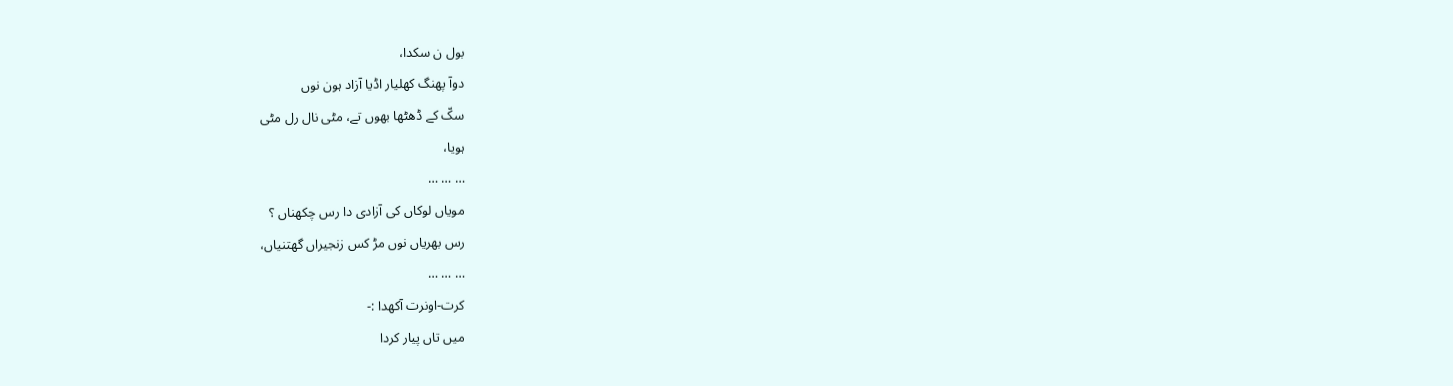بول ن سکدا،
دوآ پھنگ کھلیار اڈیا آزاد ہون نوں
سکّ کے ڈھٹھا بھوں تے، مٹی نال رل مٹی
ہویا،
… … …
مویاں لوکاں کی آزادی دا رس چکھناں ؟
رس بھریاں نوں مڑ کس زنجیراں گھتنیاں،
… … …
کرت-اونرت آکھدا :-
میں تاں پیار کردا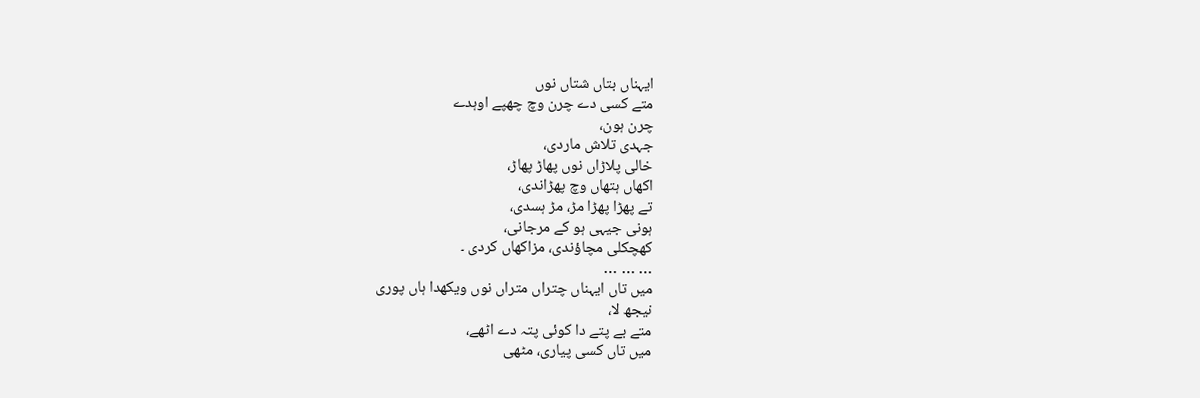ایہناں بتاں شتاں نوں
متے کسی دے چرن وچ چھپے اوہدے
چرن ہون،
جہدی تلاش ماردی،
خالی پلاڑاں نوں پھاڑ پھاڑ،
اکھاں ہتھاں وچ پھڑاندی،
تے پھڑا پھڑا مڑ، مڑ ہسدی،
ہونی جیہی ہو کے مرجانی،
کھچکلی مچاؤندی، مزاکھاں کردی ۔
… … …
میں تاں ایہناں چتراں متراں نوں ویکھدا ہاں پوری
نیجھ لا،
متے بے پتے دا کوئی پتہ دے اٹھے،
میں تاں کسی پیاری، مٹھی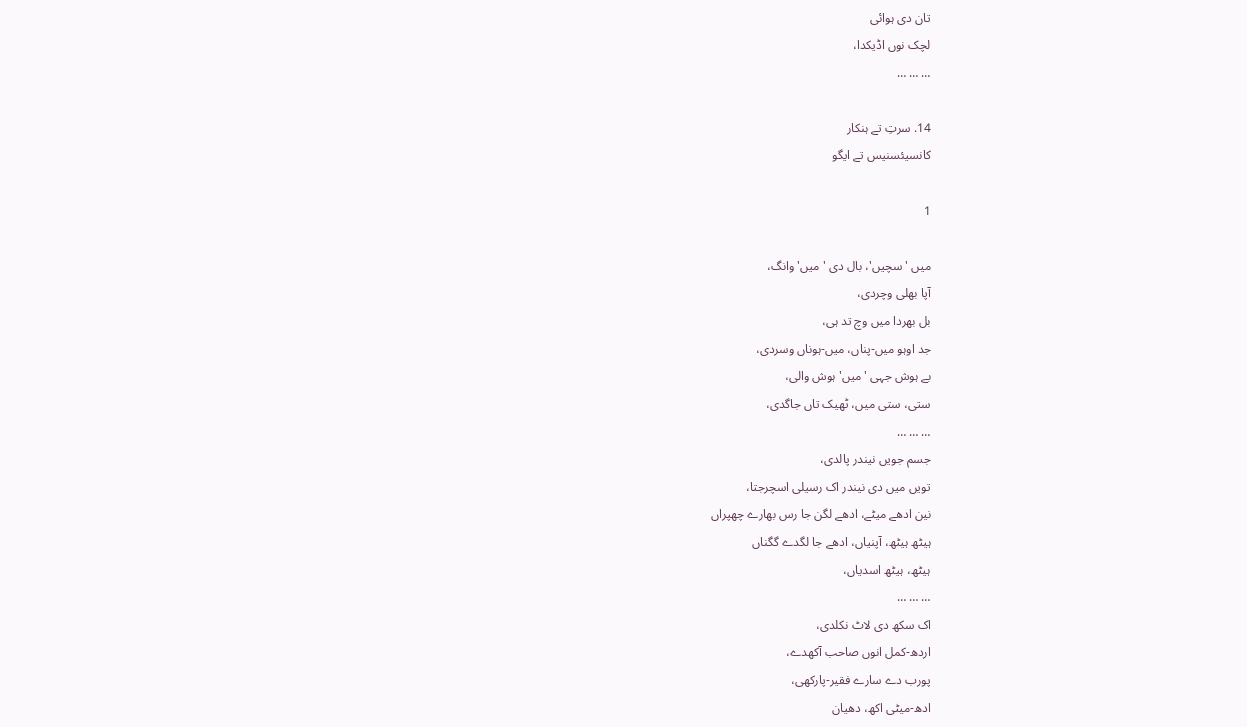تان دی ہوائی
لچک نوں اڈیکدا،
… … …

14. سرتِ تے ہنکار
کانسیئسنیس تے ایگو

1

میں 'سچیں'، بال دی 'میں' وانگ،
آپا بھلی وچردی،
بل بھردا میں وچ تد ہی،
جد اوہو میں-پناں، میں-ہوناں وسردی،
بے ہوش جہی 'میں' ہوش والی،
ستی، ستی میں، ٹھیک تاں جاگدی،
… … …
جسم جویں نیندر پالدی،
تویں میں دی نیندر اک رسیلی اسچرجتا،
نین ادھے میٹے، ادھے لگن جا رس بھارے چھپراں
ہیٹھ ہیٹھ، آپنیاں، ادھے جا لگدے گگناں
ہیٹھ، ہیٹھ اسدیاں،
… … …
اک سکھ دی لاٹ نکلدی،
اردھ-کمل انوں صاحب آکھدے،
پورب دے سارے فقیر-پارکھی،
ادھ-میٹی اکھ، دھیان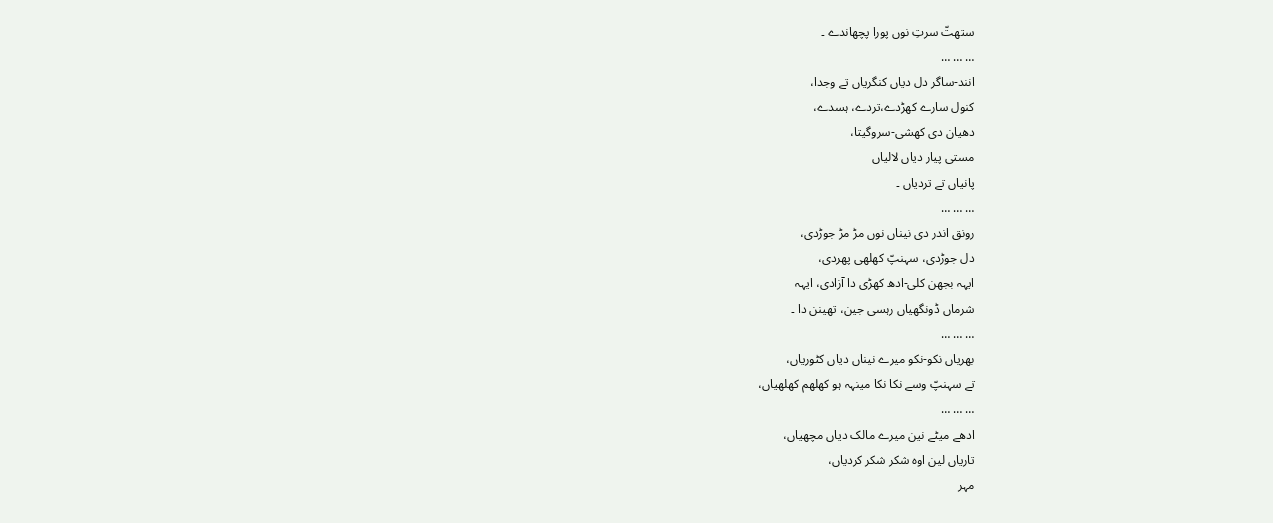ستھتّ سرتِ نوں پورا پچھاندے ۔
… … …
انند-ساگر دل دیاں کنگریاں تے وجدا،
کنول سارے کھڑدے،تردے، ہسدے،
دھیان دی کھشی-سروگیتا،
مستی پیار دیاں لالیاں
پانیاں تے تردیاں ۔
… … …
رونق اندر دی نیناں نوں مڑ مڑ جوڑدی،
دل جوڑدی، سہنپّ کھلھی پھردی،
ایہہ بجھن کلی-ادھ کھڑی دا آزادی، ایہہ
شرماں ڈونگھیاں رہسی جین، تھینن دا ۔
… … …
بھریاں نکو-نکو میرے نیناں دیاں کٹوریاں،
تے سہنپّ وسے نکا نکا مینہہ ہو کھلھم کھلھیاں،
… … …
ادھے میٹے نین میرے مالک دیاں مچھیاں،
تاریاں لین اوہ شکر شکر کردیاں،
مہر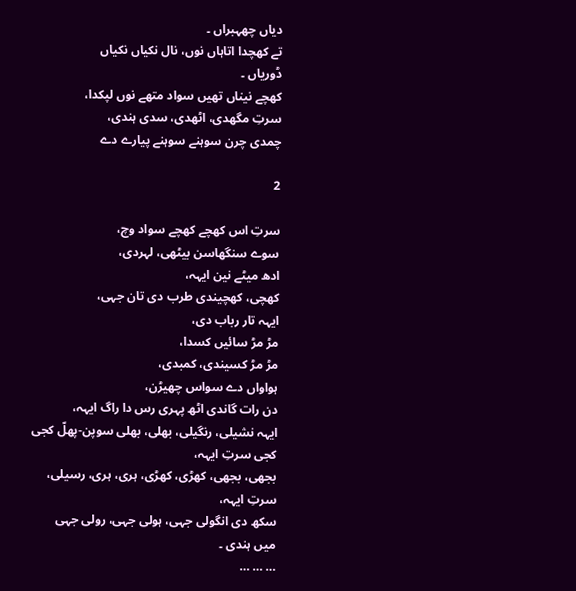دیاں چھہبراں ۔
تے کھچدا اتاہاں نوں، نال نکیاں نکیاں
ڈوریاں ۔
کھچے نیناں تھیں سواد متھے نوں لپکدا،
سرتِ مگھدی، اٹھدی، سدی ہندی،
چمدی چرن سوہنے سوہنے پیارے دے

2

سرتِ اس کھچے کھچے سواد وچ،
سوے سنگھاسن بیٹھی، لہردی،
ادھ میٹے نین ایہہ،
کھچی، کھچیندی طرب دی تان جہی،
ایہہ تار رباب دی،
مڑ مڑ سائیں کسدا،
مڑ مڑ کسیندی، کمبدی،
ہواواں دے سواس چھیڑن،
دن رات گاندی اٹھ پہری رس دا راگ ایہہ،
ایہہ نشیلی، رنگیلی، بھلی، بھلی سوپن-پھلّ کجی
کجی سرتِ ایہہ،
بجھی، بجھی، کھڑی، کھڑی، ہری، ہری، رسیلی،
سرتِ ایہہ،
سکھ دی انگولی جہی، ہولی جہی، رولی جہی
میں ہندی ۔
… … …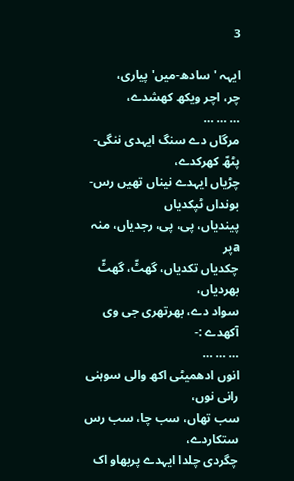3

ایہہ 'سادھ-میں' پیاری،
چر، اچر ویکھ کھشدے،
… … …
مرگاں دے سنگ ایہدی ننگی-پٹھّ کھرکدے،
چڑیاں ایہدے نیناں تھیں رس-بونداں ٹپکدیاں
پیندیاں، پی، پی، رجدیاں، منہ aپر
چکدیاں تکدیاں، گھٹّ، گھٹّ بھردیاں،
سواد دے، بھرتھری جی وی آکھدے :-
… … …
انوں ادھمیٹی اکھ والی سوہنی رانی نوں،
سب تھاں، سب چا، سب رس ستکاردے،
چگردی چلدا ایہدے پربھاو اک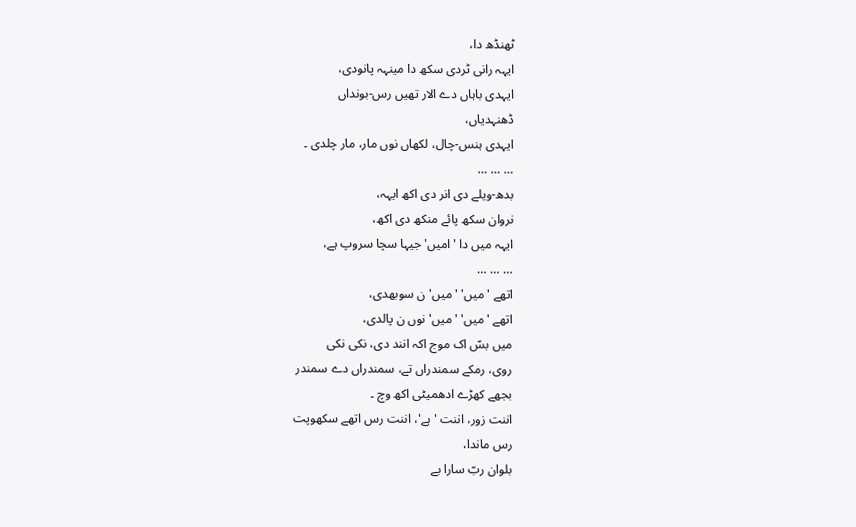ٹھنڈھ دا،
ایہہ رانی ٹردی سکھ دا مینہہ پانودی،
ایہدی باہاں دے الار تھیں رس-بونداں
ڈھنہدیاں،
ایہدی ہنس-چال، لکھاں نوں مار، مار چلدی ۔
… … …
بدھ-ویلے دی انر دی اکھ ایہہ،
نروان سکھ پائے منکھ دی اکھ،
ایہہ میں دا 'امیں' جیہا سچا سروپ ہے،
… … …
اتھے 'میں' 'میں' ن سوبھدی،
اتھے 'میں' 'میں' نوں ن پالدی،
میں بسّ اک موج اکہ انند دی، نکی نکی
روی، رمکے سمندراں تے، سمندراں دے سمندر
بجھے کھڑے ادھمیٹی اکھ وچ ۔
اننت زور، اننت 'ہے'، اننت رس اتھے سکھوپت
رس ماندا،
بلوان ربّ سارا بے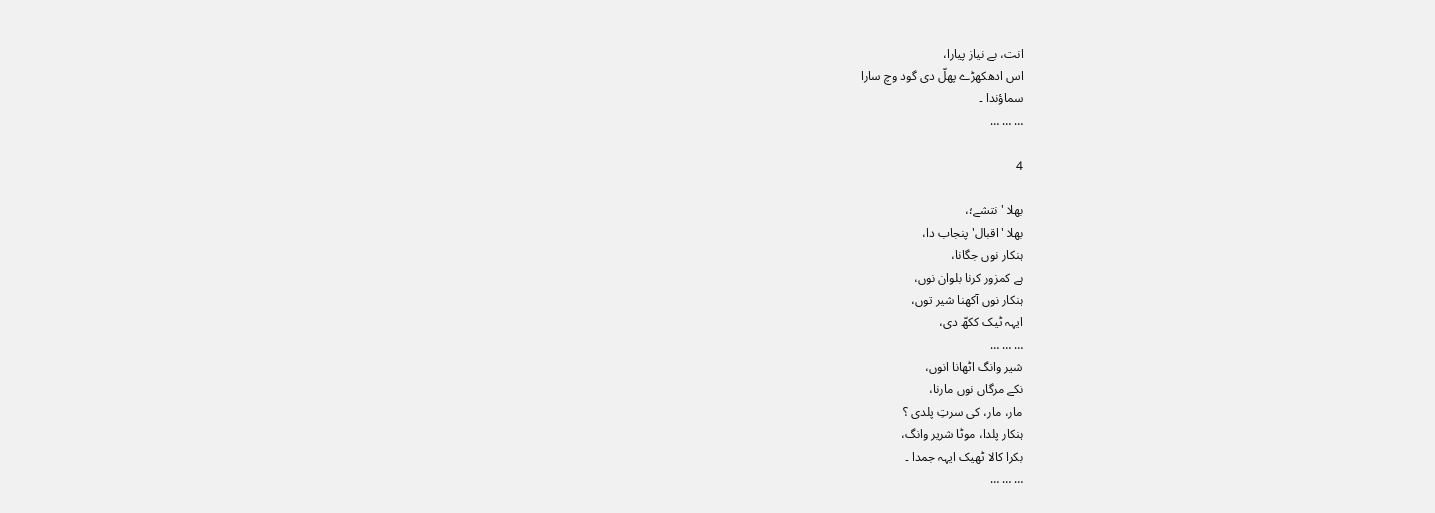انت، بے نیاز پیارا،
اس ادھکھڑے پھلّ دی گود وچ سارا
سماؤندا ۔
… … …

4

بھلا 'نتشے؛،
بھلا 'اقبال' پنجاب دا،
ہنکار نوں جگانا،
ہے کمزور کرنا بلوان نوں،
ہنکار نوں آکھنا شیر توں،
ایہہ ٹیک ککھّ دی،
… … …
شیر وانگ اٹھانا انوں،
نکے مرگاں نوں مارنا،
مار، مار، کی سرتِ پلدی ؟
ہنکار پلدا، موٹا شریر وانگ،
بکرا کالا ٹھیک ایہہ جمدا ۔
… … …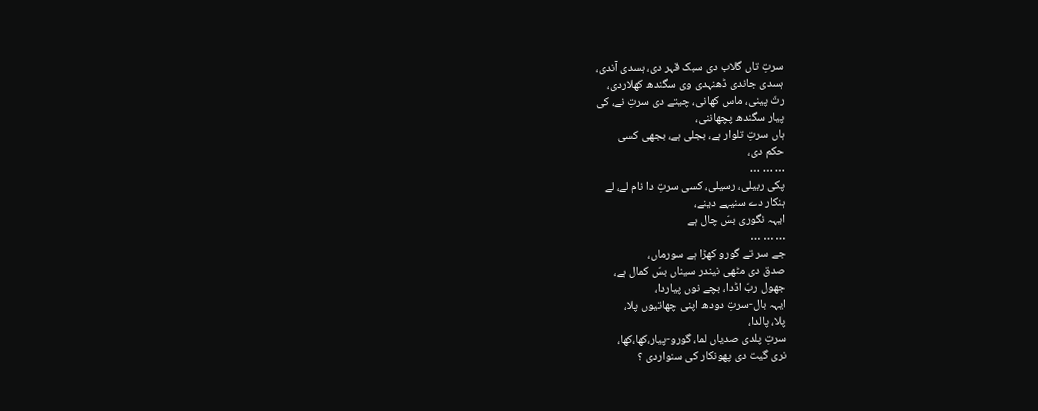سرتِ تاں گلاب دی سبک قہر دی، ہسدی آندی،
ہسدی جاندی ڈھنہدی وی سگندھ کھلاردی،
رتّ پینی، ماس کھانی، چیتے دی سرتِ نے، کی
پیار سگندھ پچھاننی،
ہاں سرتِ تلوار ہے، بجلی ہے، بجھی کسی
حکم دی،
… … …
پکی ربیلی، رسیلی، کسی سرتِ دا نام لے، لے
ہنکار دے سنیہے دینے،
ایہہ نگوری بسّ چال ہے
… … …
جے سر تے گورو کھڑا ہے سورماں،
صدق دی مٹھی نیندر سیناں بسّ کمال ہے،
جھول ربّ اڈدا، بچے نوں پیاردا،
ایہہ بال-سرتِ دودھ اپنی چھاتیوں پلا،
پلا، پالدا،
سرتِ پلدی صدیاں لما، گورو-پیار،کھا،کھا،
نری گیت دی پھونکار کی سنواردی ؟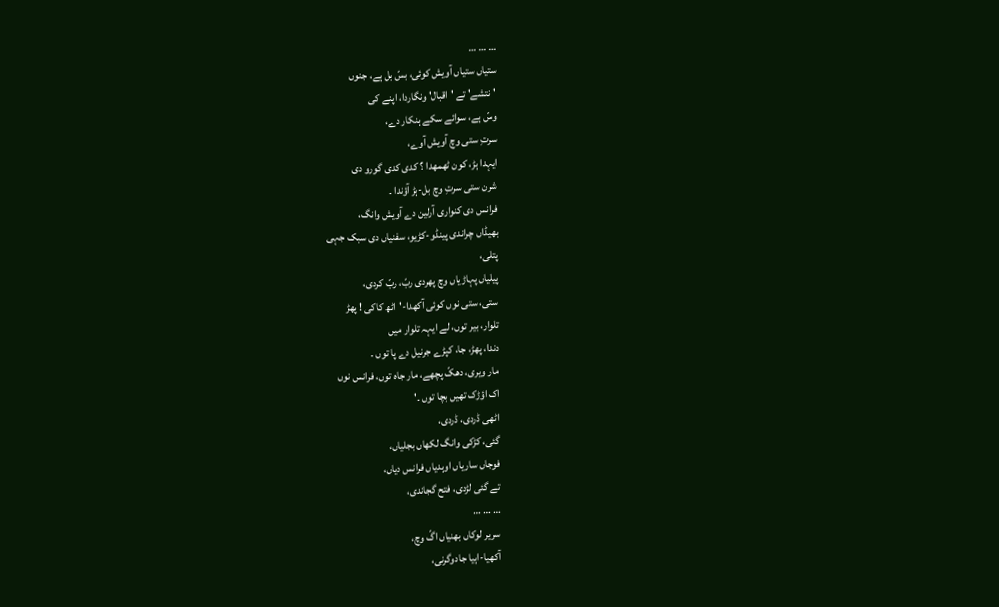… … …
ستیاں ستیاں آویش کوئی، بسّ بل ہے، جنوں
'نتشے' تے 'اقبال' ونگاردا، اپنے کی
وسّ ہے، سوائے سکے ہنکار دے،
سرتِ ستی وچ آویش آوے،
ایہدا ہڑ، کون ٹھمھدا ؟ کدی کدی گورو دی
شرن ستی سرتِ وچ بل-ہڑ آؤندا ۔
فرانس دی کنواری آرلین دے آویش وانگ،
بھیڈاں چراندی پینڈو-کڑیو، سفنیاں دی سبک جہی
پتلی،
پیلیاں پہاڑیاں وچ پھردی ربّ، ربّ کردی،
ستی، ستی نوں کوئی آکھدا-'اٹھ کاکی ! پھڑ
تلوار، بیر توں، لے ایہہ تلوار میں
دندا، پھڑ، جا، کپڑے جرنیل دے پا توں ۔
مار ویری، دھکّ پچھے، مار جاہ توں، فرانس نوں
اک اؤڑک تھیں بچا توں ۔'
اٹھی ڈردی، ڈردی،
گئی، کڑکی وانگ لکھاں بجلیاں،
فوجاں ساریاں اوہدیاں فرانس دیاں،
تے گئی لڑدی، فتح گجاندی،
… … …
سریر لوکاں بھنیاں اگّ وچ،
آکھیا-اہیا جادوگرنی،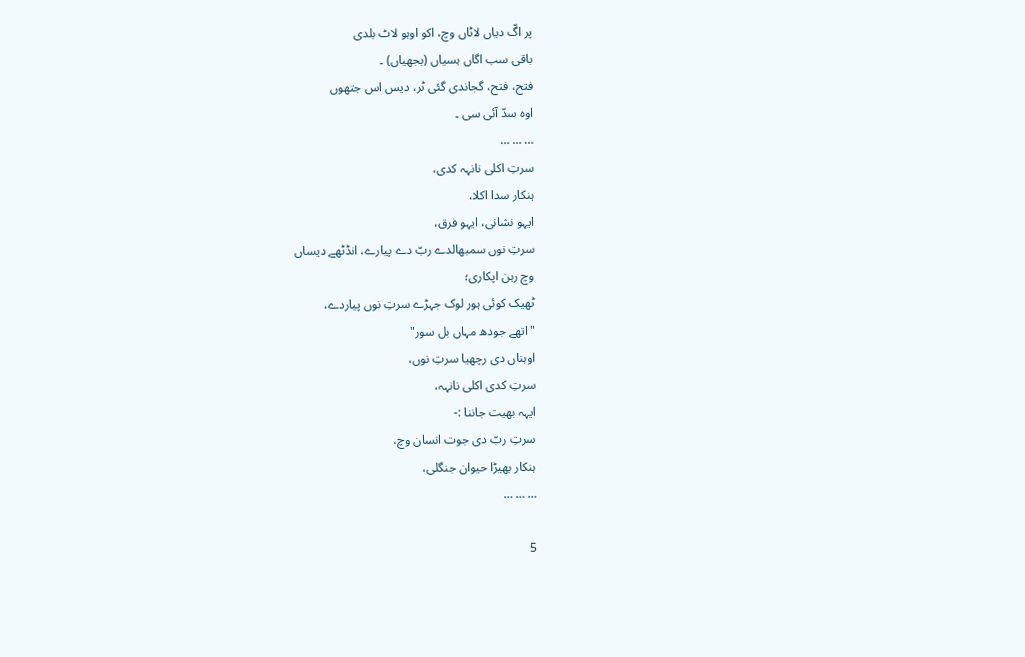پر اگّ دیاں لاٹاں وچ، اکو اوہو لاٹ بلدی
باقی سب اگاں ہسیاں (بجھیاں) ۔
فتح، فتح، گجاندی گئی ٹر، دیس اس جتھوں
اوہ سدّ آئی سی ۔
… … …
سرتِ اکلی نانہہ کدی،
ہنکار سدا اکلا،
ایہو نشانی، ایہو فرق،
سرتِ نوں سمبھالدے ربّ دے پیارے، انڈٹھے دیساں
وچ رہن اپکاری؛
ٹھیک کوئی ہور لوک جہڑے سرتِ نوں پیاردے،
"اتھے جودھ مہاں بل سور"
اوہناں دی رچھیا سرتِ نوں،
سرتِ کدی اکلی نانہہ،
ایہہ بھیت جاننا :-
سرتِ ربّ دی جوت انسان وچ،
ہنکار بھیڑا حیوان جنگلی،
… … …

5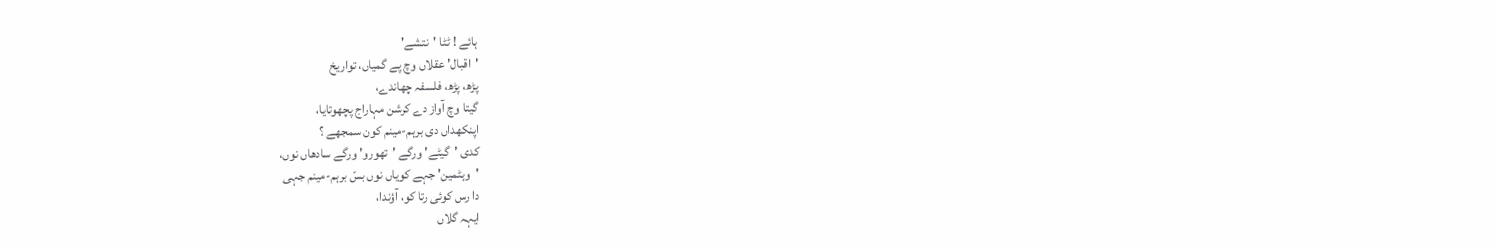ہائے ! ٹٹا 'نتشے'
'اقبال' عقلاں وچ پے گمیاں، تواریخ
پڑھ، پڑھ، فلسفہ چھاندے،
گیتا وچ آواز دے کرشن مہاراج پچھوتایا،
اپنکھداں دی برہم-مینم کون سمجھے ؟
کدی 'گیٹے' ورگے 'تھورو' ورگے سادھاں نوں،
'وہٹمین' جہے کویاں نوں بسّ برہم-مینم جہی
دا رس کوئی رتا کو، آؤندا،
ایہہ گلاں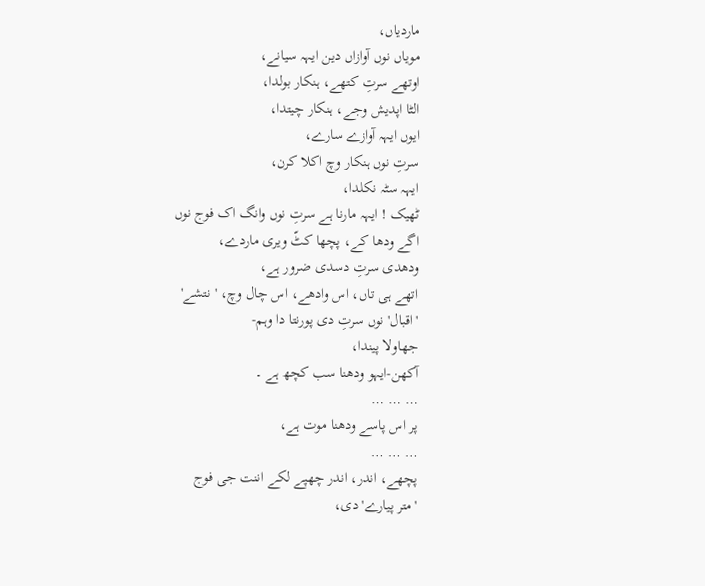ماردیاں،
مویاں نوں آوازاں دین ایہہ سیانے،
اوتھے سرتِ کتھے، ہنکار بولدا،
الٹا اپدیش وجے، ہنکار چیتدا،
ایوں ایہہ آوازے سارے،
سرتِ نوں ہنکار وچ اکلا کرن،
ایہہ سٹہ نکلدا،
ٹھیک ! ایہہ مارنا ہے سرتِ نوں وانگ اک فوج نوں
اگے ودھا کے، پچھا کٹّ ویری ماردے،
ودھدی سرتِ دسدی ضرور ہے،
اتھے ہی تاں، اس وادھے، اس چال وچ، 'نتشے'
'اقبال' نوں سرتِ دی پورنتا دا وہم-
جھاولا پیندا،
آکھن-ایہو ودھنا سب کچھ ہے ۔
… … …
پر اس پاسے ودھنا موت ہے،
… … …
پچھے، اندر، اندر چھپے لکے اننت جی فوج
'متر پیارے' دی،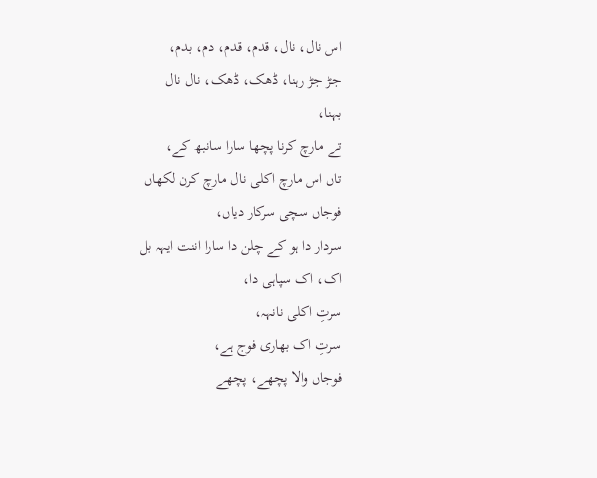اس نال، نال، قدم، قدم، دم، بدم،
جڑ جڑ رہنا، ڈھک، ڈھک، نال نال
بہنا،
تے مارچ کرنا پچھا سارا سانبھ کے،
تاں اس مارچ اکلی نال مارچ کرن لکھاں
فوجاں سچی سرکار دیاں،
سردار دا ہو کے چلن دا سارا اننت ایہہ بل
اک، اک سپاہی دا،
سرتِ اکلی نانہہ،
سرتِ اک بھاری فوج ہے،
فوجاں والا پچھے، پچھے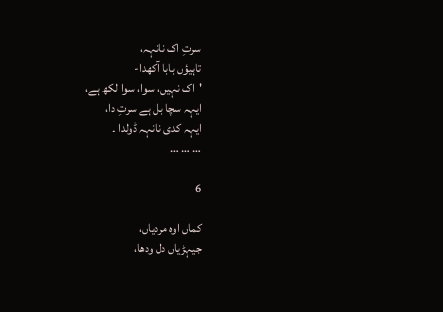سرتِ اک نانہہ،
تاہیؤں بابا آکھدا-
'اک نہیں، سوا، سوا لکھ ہے،
ایہہ سچا بل ہے سرتِ دا،
ایہہ کدی نانہہ ڈولدا ۔
… … …

6

کماں اوہ مردیاں،
جیہڑیاں دل ودھا،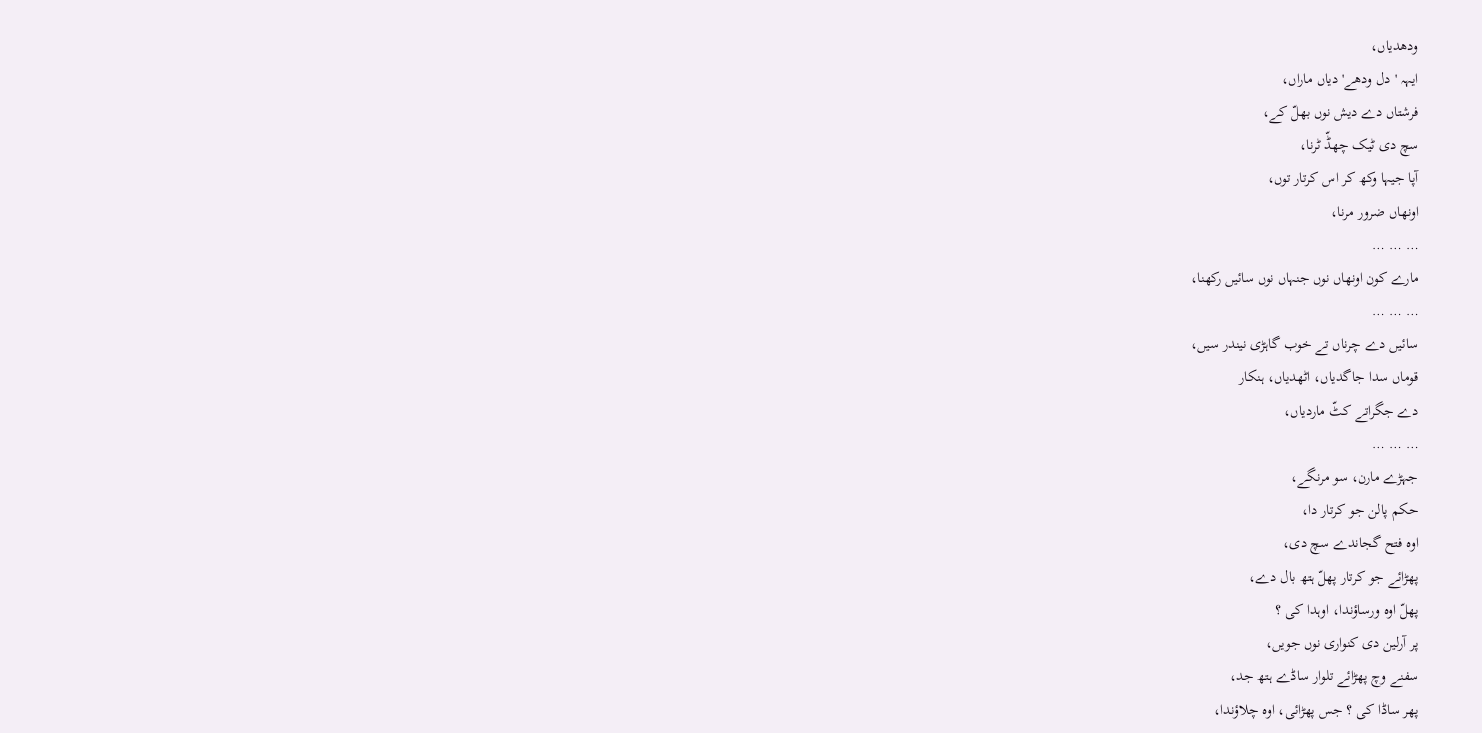ودھدیاں،
ایہہ 'دل ودھے' دیاں ماراں،
فرشتاں دے دیش نوں بھلّ کے،
سچ دی ٹیک چھڈّ ٹرنا،
آپا جیہا وکھ کر اس کرتار توں،
اونھاں ضرور مرنا،
… … …
مارے کون اونھاں نوں جنہاں نوں سائیں رکھنا،
… … …
سائیں دے چرناں تے خوب گاہڑی نیندر سیں،
قوماں سدا جاگدیاں، اٹھدیاں، ہنکار
دے جگراتے کٹّ ماردیاں،
… … …
جہڑے مارن، سو مرنگے،
حکم پالن جو کرتار دا،
اوہ فتح گجاندے سچ دی،
پھڑائے جو کرتار پھلّ ہتھ بال دے،
پھلّ اوہ ورساؤندا، اوہدا کی ؟
پر آرلین دی کنواری نوں جویں،
سفنے وچ پھڑائے تلوار ساڈے ہتھ جد،
پھر ساڈا کی ؟ جس پھڑائی، اوہ چلاؤندا،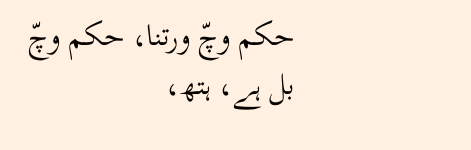حکم وچّ ورتنا، حکم وچّ بل ہے، ہتھ،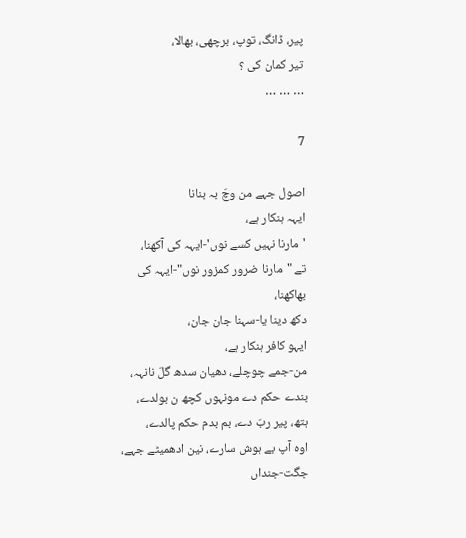پیر، ڈانگ، توپ، برچھی، بھالا،
تیر کمان کی ؟
… … …

7

اصول جہے من وچّ بہ بنانا
ایہہ ہنکار ہے،
'مارنا نہیں کسے نوں'-ایہہ کی آکھنا،
تے "مارنا ضرور کمزور نوں"-ایہہ کی بھاکھنا،
دکھ دینا یا-سہنا جان جان،
ایہو کافر ہنکار ہے،
من-جمے چوچلے، دھیان سدھ گلّ نانہہ،
بندے حکم دے مونہوں کچھ ن بولدے،
ہتھ، پیر ربّ دے، بم بدم حکم پالدے،
اوہ آپ بے ہوش سارے، نین ادھمیٹے جہے،
جگت-جنداں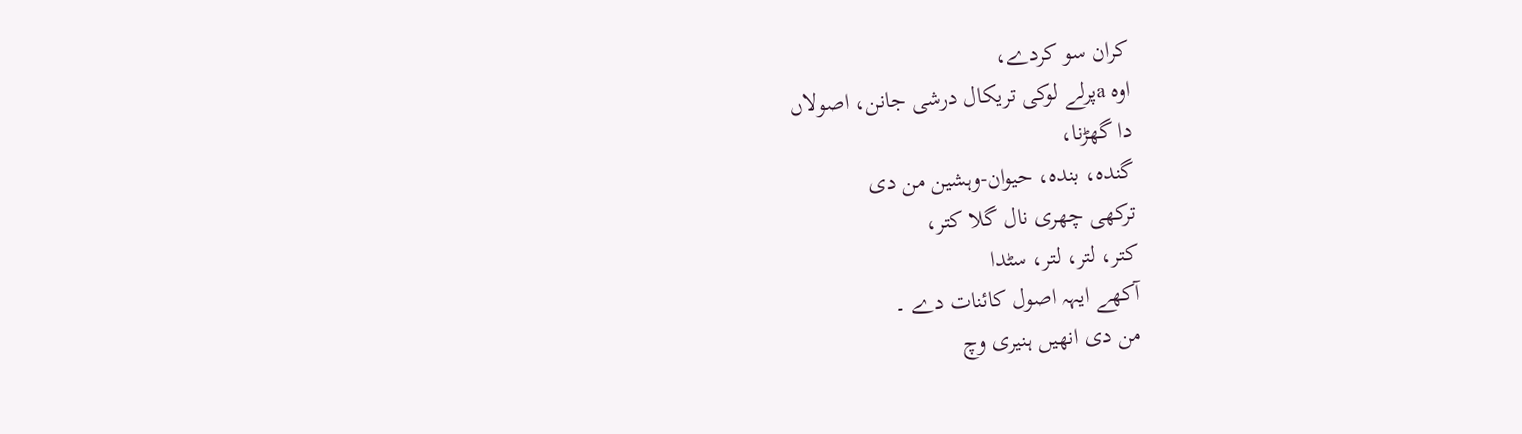کران سو کردے،
اوہ aپرلے لوکی تریکال درشی جانن، اصولاں
دا گھڑنا،
گندہ، بندہ، حیوان-وہشین من دی
ترکھی چھری نال گلا کتر،
کتر، لتر، لتر، سٹدا
آکھے ایہہ اصول کائنات دے ۔
من دی انھیں ہنیری وچ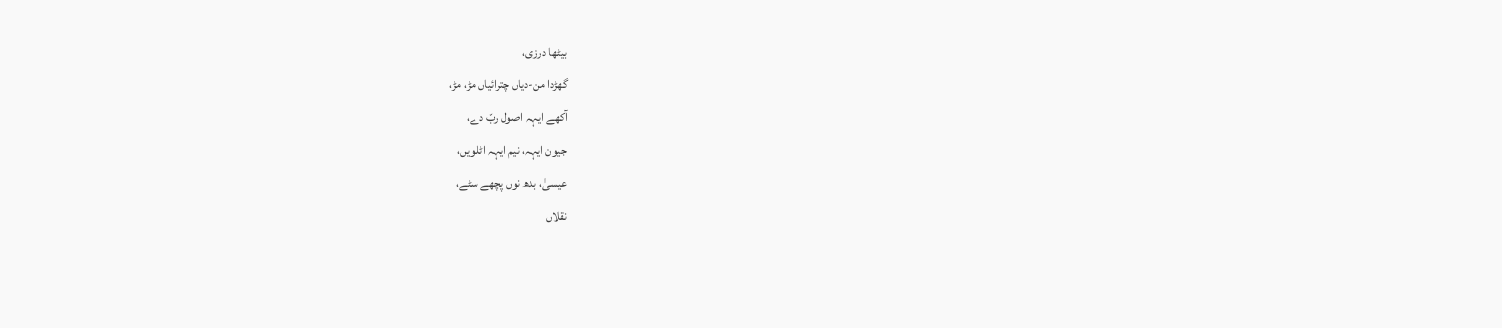بیٹھا درزی،
گھڑدا من-دیاں چترائیاں مڑ، مڑ،
آکھے ایہہ اصول ربّ دے،
جیون ایہہ، نیم ایہہ اٹلویں،
عیسیٰ، بدھ نوں پچھے سٹے،
نقلاں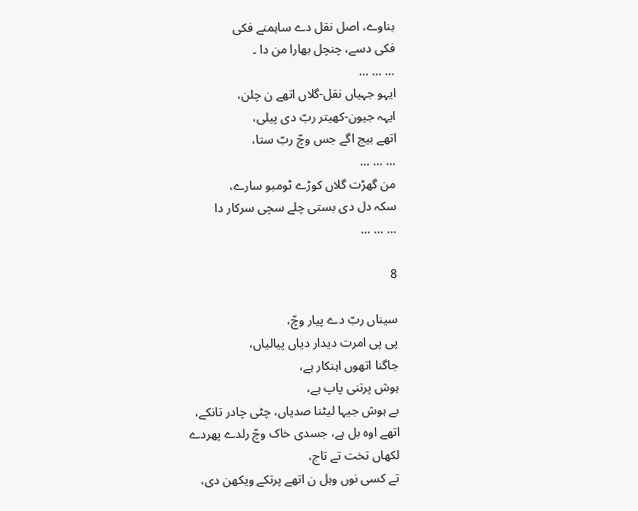بناوے، اصل نقل دے ساہمنے فکی
فکی دسے، چنچل بھارا من دا ۔
… … …
ایہو جہیاں نقل-گلاں اتھے ن چلن،
ایہہ جیون-کھیتر ربّ دی پیلی،
اتھے بیج اگے جس وچّ ربّ ستا،
… … …
من گھڑت گلاں کوڑے ٹومبو سارے،
سکہ دل دی بستی چلے سچی سرکار دا
… … …

8

سیناں ربّ دے پیار وچّ،
پی پی امرت دیدار دیاں پیالیاں،
جاگنا اتھوں اہنکار ہے،
ہوش پرتنی پاپ ہے،
بے ہوش جیہا لیٹنا صدیاں، چٹی چادر تانکے،
اتھے اوہ بل ہے، جسدی خاک وچّ رلدے پھردے
لکھاں تخت تے تاج،
تے کسی نوں وہل ن اتھے پرتکے ویکھن دی،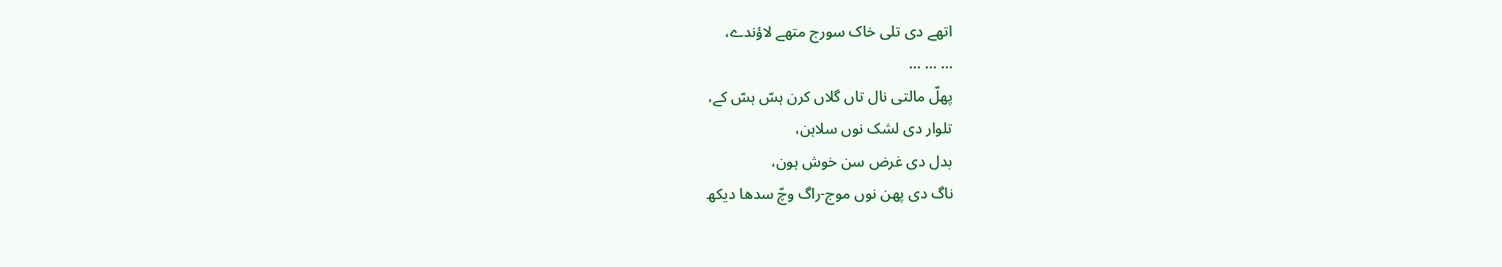اتھے دی تلی خاک سورج متھے لاؤندے،
… … …
پھلّ مالتی نال تاں گلاں کرن ہسّ ہسّ کے،
تلوار دی لشک نوں سلاہن،
بدل دی غرض سن خوش ہون،
ناگ دی پھن نوں موج-راگ وچّ سدھا دیکھ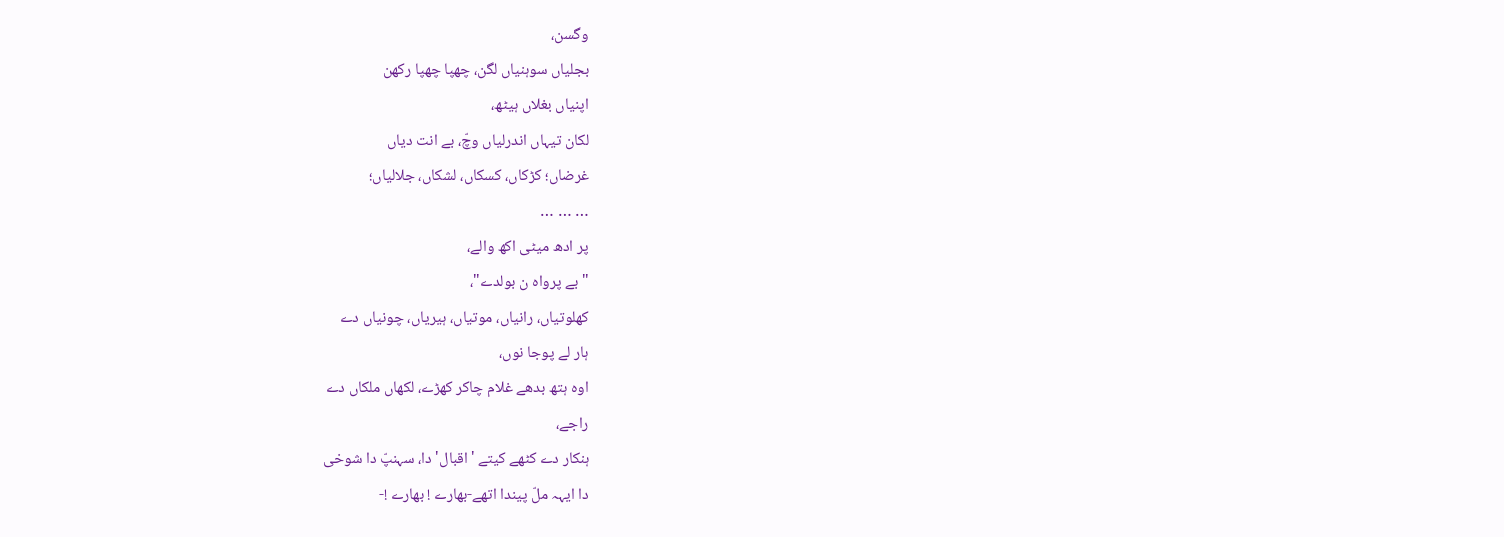وگسن،
بجلیاں سوہنیاں لگن، چھپا چھپا رکھن
اپنیاں بغلاں ہیٹھ،
لکان تیہاں اندرلیاں وچّ، بے انت دیاں
غرضاں؛ کڑکاں، کسکاں، لشکاں، جلالیاں؛
… … …
پر ادھ میٹی اکھ والے،
"بے پرواہ ن بولدے"،
کھلوتیاں، رانیاں، موتیاں، ہیریاں، چونیاں دے
ہار لے پوجا نوں،
اوہ ہتھ بدھے غلام چاکر کھڑے، لکھاں ملکاں دے
راجے،
ہنکار دے کٹھے کیتے 'اقبال' دا، سہنپّ دا شوخی
دا ایہہ ملّ پیندا اتھے-بھارے ! بھارے !-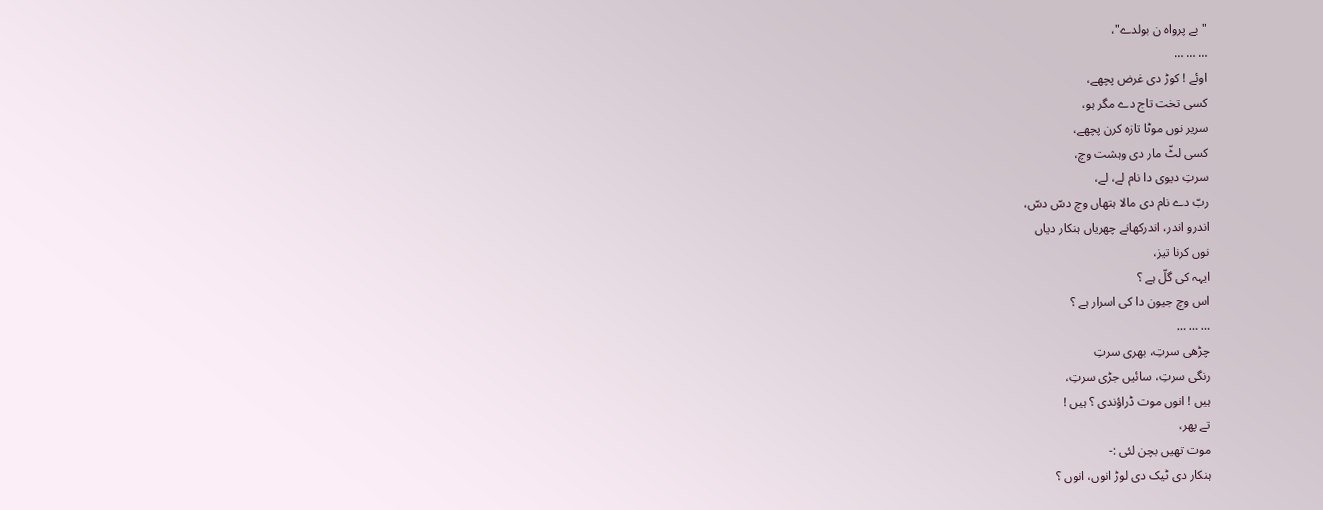"بے پرواہ ن بولدے"،
… … …
اوئے ! کوڑ دی غرض پچھے،
کسی تخت تاج دے مگر ہو،
سریر نوں موٹا تازہ کرن پچھے،
کسی لٹّ مار دی وہشت وچ،
سرتِ دیوی دا نام لے، لے،
ربّ دے نام دی مالا ہتھاں وچ دسّ دسّ،
اندرو اندر، اندرکھانے چھریاں ہنکار دیاں
نوں کرنا تیز،
ایہہ کی گلّ ہے ؟
اس وچ جیون دا کی اسرار ہے ؟
… … …
چڑھی سرتِ، بھری سرتِ
رنگی سرتِ، سائیں جڑی سرتِ،
ہیں ! انوں موت ڈراؤندی ؟ ہیں !
تے پھر،
موت تھیں بچن لئی :-
ہنکار دی ٹیک دی لوڑ انوں، انوں ؟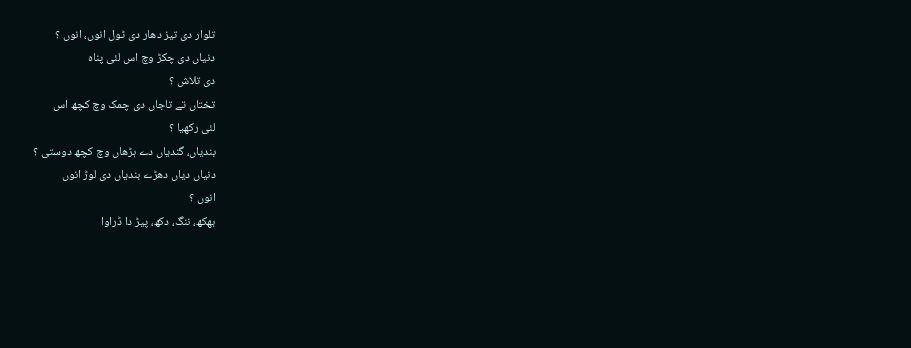تلوار دی تیز دھار دی ٹول انوں، انوں ؟
دنیاں دی چکڑ وچ اس لئی پناہ
دی تلاش ؟
تختاں تے تاجاں دی چمک وچ کچھ اس
لئی رکھیا ؟
بندیاں، گندیاں دے ہڑھاں وچ کچھ دوستی ؟
دنیاں دیاں دھڑے بندیاں دی لوڑ انوں
انوں ؟
بھکھ، ننگ، دکھ، پیڑ دا ڈراوا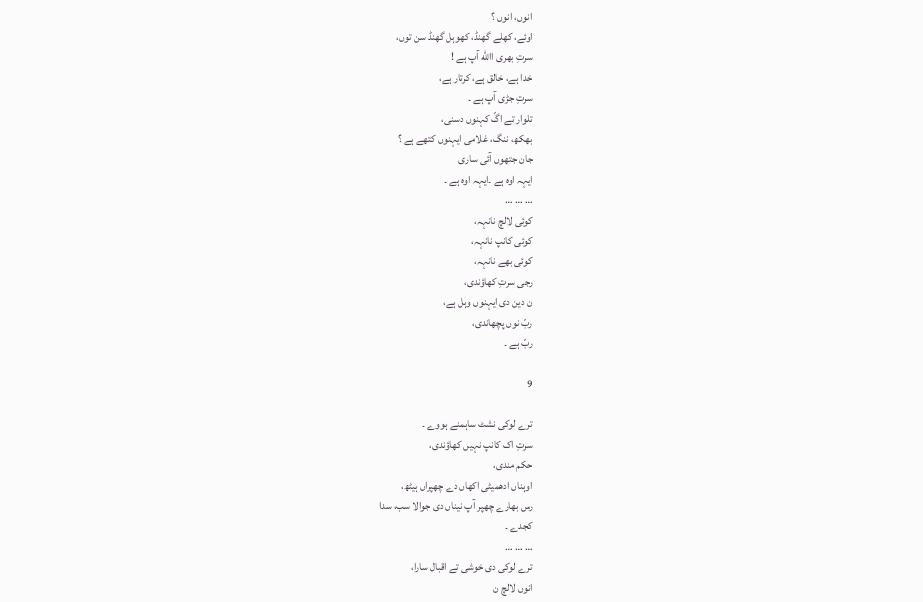انوں، انوں ؟
اوئے، کھلے گھنڈ، کھوہل گھنڈ سن توں،
سرتِ بھری االله آپ ہے !
خدا ہے، خالق ہے، کرتار ہے،
سرتِ جڑی آپ ہے ۔
تلوار تے اگّ کہنوں دسنی،
بھکھ، ننگ، غلامی ایہنوں کتھے ہے ؟
جان جتھوں آئی ساری
ایہہ اوہ ہے ۔ایہہ اوہ ہے ۔
… … …
کوئی لالچ نانہہ،
کوئی کانپ نانہہ،
کوئی بھے نانہہ،
رجی سرتِ کھاؤندی،
ن دین دی ایہنوں وہل ہے،
ربّ نوں پچھاندی،
ربّ ہے ۔

9

ترے لوکی نشٹ ساہمنے ہووے ۔
سرتِ اک کانپ نہیں کھاؤندی،
حکم مندی،
اوہناں ادھمیٹی اکھاں دے چھپراں ہیٹھ،
رس بھارے چھپر آپ نیناں دی جوالا سب، سدا
کجدے ۔
… … …
ترے لوکی دی خوشی تے اقبال سارا،
انوں لالچ ن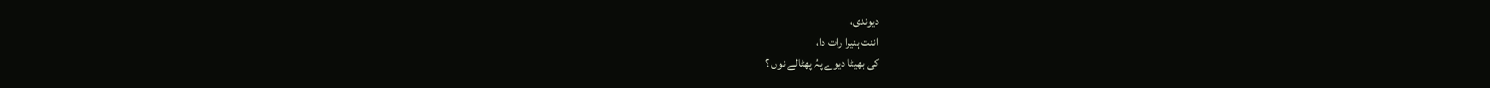دیوندی،
اننت ہنیرا رات دا،
کی بھیٹا دیوے پہُ پھٹالے نوں ؟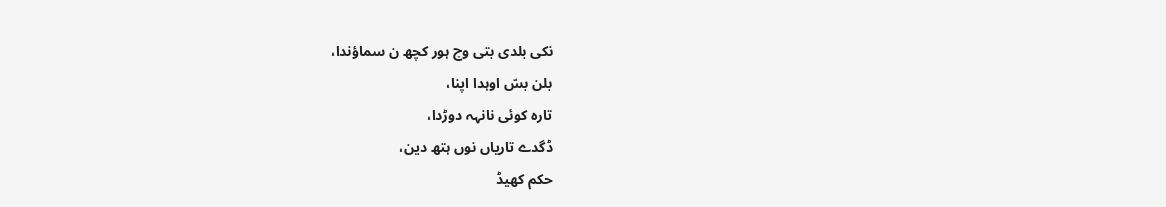نکی بلدی بتی وچ ہور کچھ ن سماؤندا،
بلن بسّ اوہدا اپنا،
تارہ کوئی نانہہ دوڑدا،
ڈگدے تاریاں نوں ہتھ دین،
حکم کھیڈ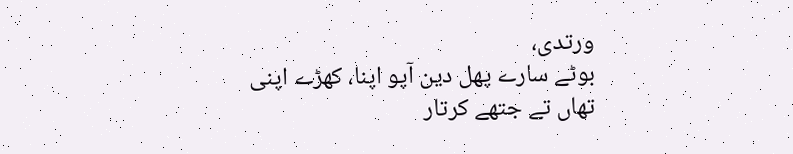ورتدی،
بوٹے سارے پھل دین آپو اپنا، کھڑے اپنی
تھاں تے جتھے کرتار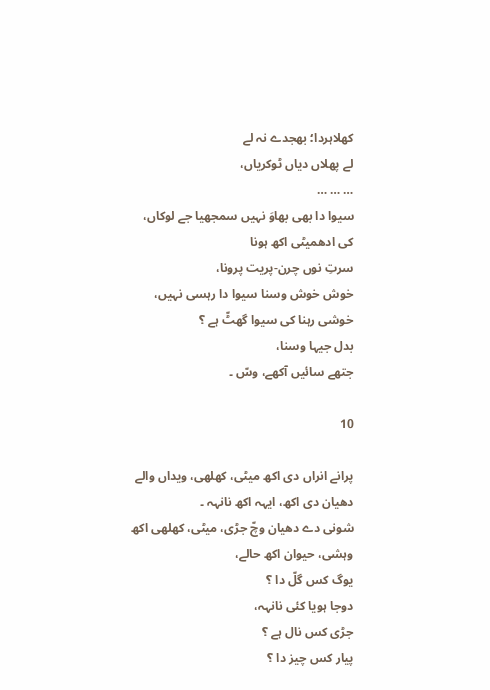کھلاہردا؛ بھجدے نہ لے
لے پھلاں دیاں ٹوکریاں،
… … …
سیوا دا بھی بھاوَ نہیں سمجھیا جے لوکاں،
کی ادھمیٹی اکھ ہونا
سرتِ نوں چرن-پریت پرونا،
خوش خوش وسنا سیوا دا رہسی نہیں،
خوشی رہنا کی سیوا گھٹّ ہے ؟
بدل جیہا وسنا،
جتھے سائیں آکھے، وسّ ۔

10

پرانے انراں دی اکھ میٹی، کھلھی، ویداں والے
دھیان دی اکھ، ایہہ اکھ نانہہ ۔
شونی دے دھیان وچّ جڑی، میٹی، کھلھی اکھ
وہشی، حیوان اکھ حالے،
یوگ کس گلّ دا ؟
دوجا ہویا کئی نانہہ،
جڑی کس نال ہے ؟
پیار کس چیز دا ؟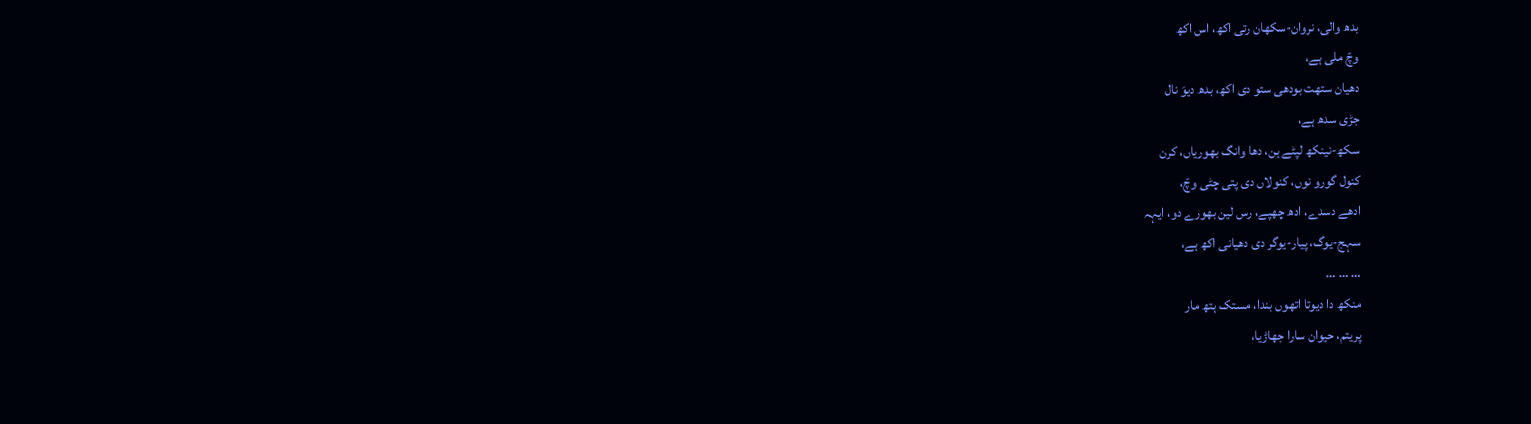بدھ والی، نروان-سکھان رتی اکھ، اس اکھ
وچّ ملی ہے،
دھیان ستھت بودھی ستو دی اکھ، بدھ دیوَ نال
جڑی سدھ ہے،
سکھ-نینکھ لپٹے ہن، دھا وانگ بھوریاں، کرن
کنول گورو نوں، کنولاں دی پتی چٹی وچّ،
ادھے دسدے، ادھ چھپے، رس لین بھورے دو، ایہہ
سہج-یوگ، پیار-یوگر دی دھیانی اکھ ہے،
… … …
منکھ دا دیوتا اتھوں بندا، مستک ہتھ مار
پریتم، حیوان سارا جھاڑیا،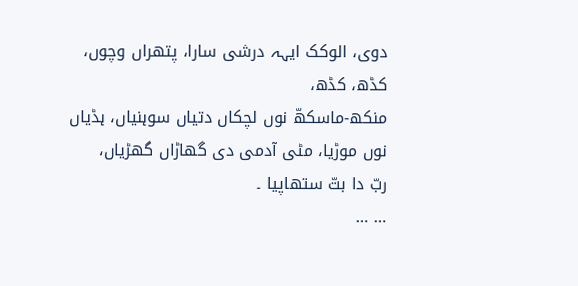دوی، الوکک ایہہ درشی سارا، پتھراں وچوں،
کڈھ، کڈھ،
منکھ-ماسکھّ نوں لچکاں دتیاں سوہنیاں، ہڈیاں
نوں موڑیا، مٹی آدمی دی گھاڑاں گھڑیاں،
ربّ دا بتّ ستھاپیا ۔
… …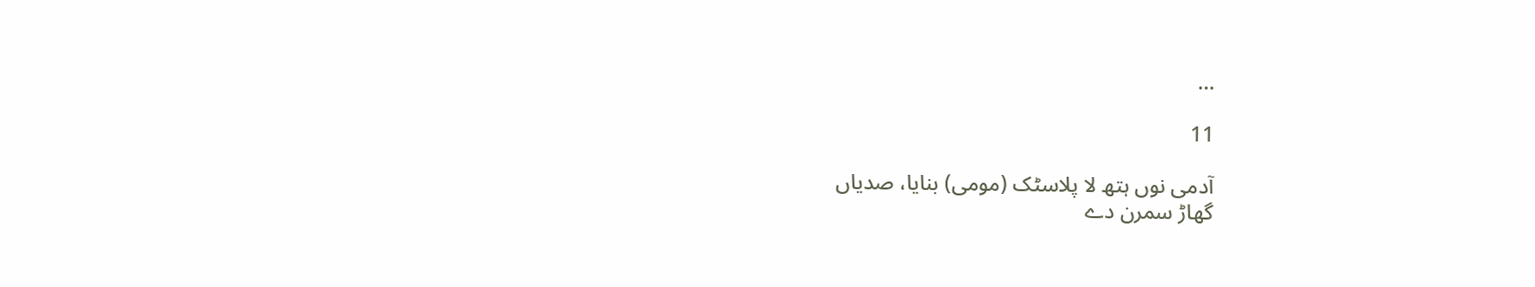…

11

آدمی نوں ہتھ لا پلاسٹک (مومی) بنایا، صدیاں
گھاڑ سمرن دے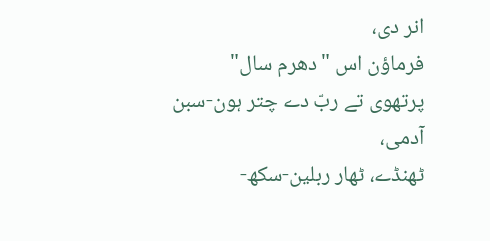انر دی،
فرماؤن اس "دھرم سال"
پرتھوی تے ربّ دے چتر ہون-سبن آدمی،
ٹھنڈے، ٹھار ربلین-سکھ-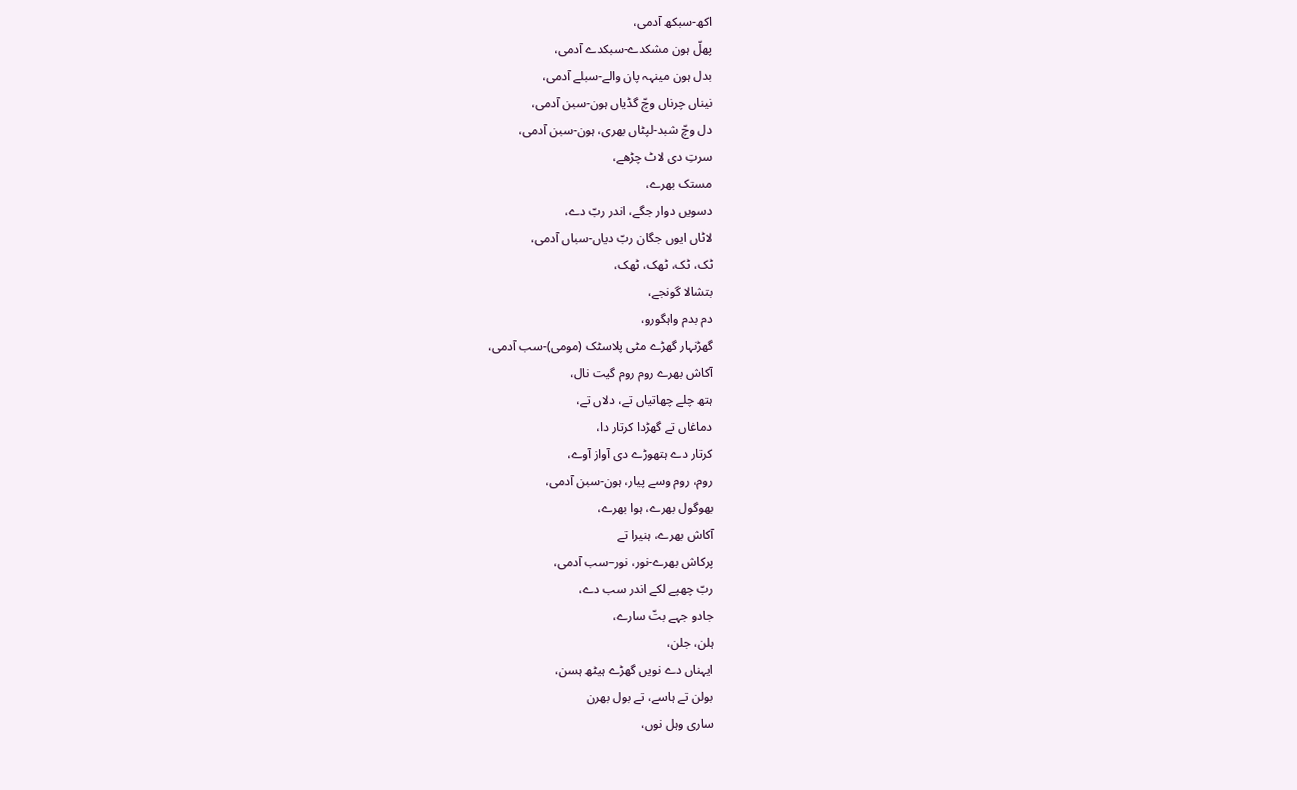اکھ-سبکھ آدمی،
پھلّ ہون مشکدے-سبکدے آدمی،
بدل ہون مینہہ پان والے-سبلے آدمی،
نیناں چرناں وچّ گڈیاں ہون-سبن آدمی،
دل وچّ شبد-لپٹاں بھری، ہون-سبن آدمی،
سرتِ دی لاٹ چڑھے،
مستک بھرے،
دسویں دوار جگے، اندر ربّ دے،
لاٹاں ایوں جگان ربّ دیاں-سباں آدمی،
ٹک، ٹک، ٹھک، ٹھک،
بتشالا گونجے،
دم بدم واہگورو،
گھڑنہار گھڑے مٹی پلاسٹک (مومی)-سب آدمی،
آکاش بھرے روم روم گیت نال،
ہتھ چلے چھاتیاں تے، دلاں تے،
دماغاں تے گھڑدا کرتار دا،
کرتار دے ہتھوڑے دی آواز آوے،
روم، روم وسے پیار، ہون-سبن آدمی،
بھوگول بھرے، ہوا بھرے،
آکاش بھرے، ہنیرا تے
پرکاش بھرے-نور، نور–سب آدمی،
ربّ چھپے لکے اندر سب دے،
جادو جہے بتّ سارے،
ہلن، جلن،
ایہناں دے نویں گھڑے ہیٹھ ہسن،
بولن تے ہاسے، تے بول بھرن
ساری وہل نوں،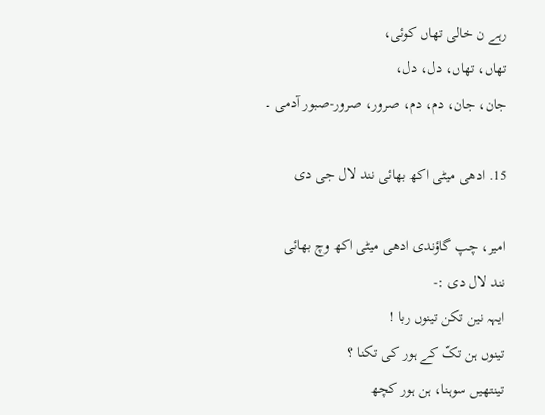رہے ن خالی تھاں کوئی،
تھاں، تھاں، دل، دل،
جان، جان، دم، دم، صرور، صرور-صبور آدمی ۔

15. ادھی میٹی اکھ بھائی نند لال جی دی

امیر، چپ گاؤندی ادھی میٹی اکھ وچ بھائی
نند لال دی :-
ایہہ نین تکن تینوں ربا !
تینوں ہن تکّ کے ہور کی تکنا ؟
تینتھیں سوہنا، ہن ہور کچھ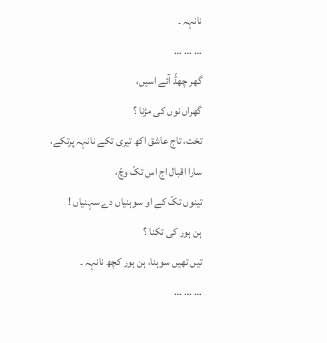نانہہ ۔
… … …
گھر چھڈّ آئے اسیں،
گھراں نوں کی مڑنا ؟
تخت، تاج عاشق اکھ تیری تکے نانہہ پرتکے،
سارا اقبال اج اس تکّ وچّ،
تینوں تکّ کے او سوہنیاں دے سہنیاں !
ہن ہور کی تکنا ؟
تیں تھیں سوہنا، ہن ہور کچھ نانہہ ۔
… … …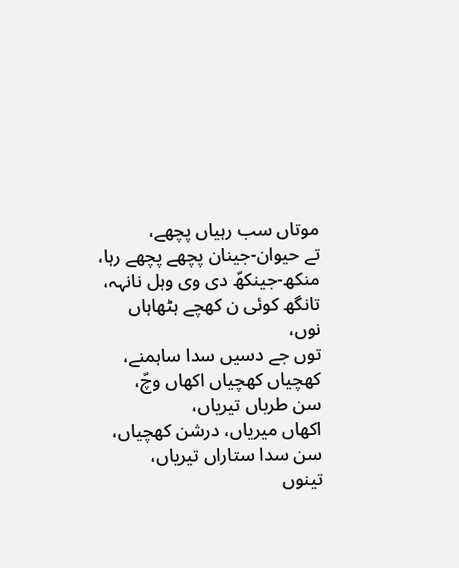موتاں سب رہیاں پچھے،
تے حیوان-جینان پچھے پچھے رہا،
منکھ-جینکھّ دی وی وہل نانہہ،
تانگھ کوئی ن کھچے ہٹھاہاں نوں،
توں جے دسیں سدا ساہمنے،
کھچیاں کھچیاں اکھاں وچّ،
سن طرباں تیریاں،
اکھاں میریاں، درشن کھچیاں،
سن سدا ستاراں تیریاں،
تینوں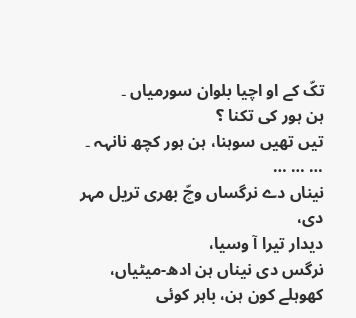تکّ کے او اچیا بلوان سورمیاں ۔
ہن ہور کی تکنا ؟
تیں تھیں سوہنا، ہن ہور کچھ نانہہ ۔
… … …
نیناں دے نرگساں وچّ بھری تریل مہر دی،
دیدار تیرا آ وسیا،
نرگس دی نیناں ہن ادھ-میٹیاں،
کھوہلے کون ہن، باہر کوئی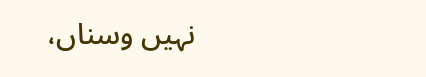نہیں وسناں،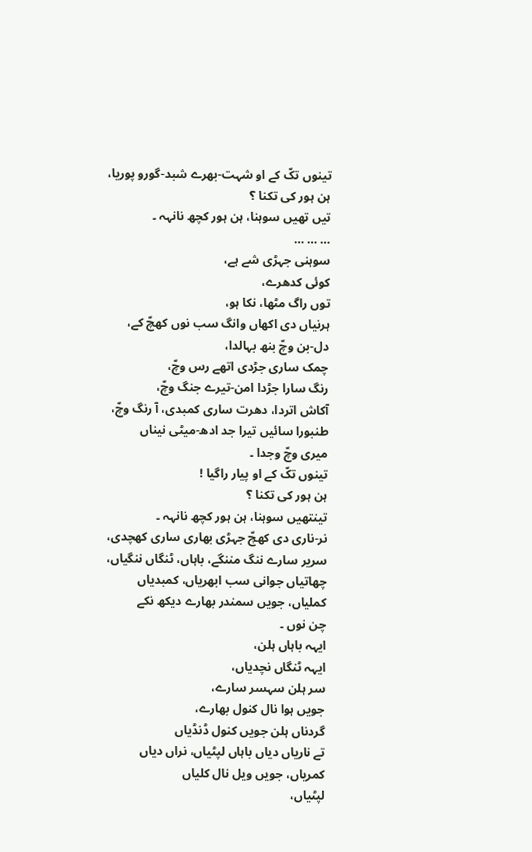تینوں تکّ کے او شہت-بھرے شبد-گورو پوریا،
ہن ہور کی تکنا ؟
تیں تھیں سوہنا، ہن ہور کچھ نانہہ ۔
… … …
سوہنی جہڑی شے ہے،
کوئی کدھرے،
توں راگ مٹھا، نکا ہو،
ہرنیاں دی اکھاں وانگ سب نوں کھچّ کے،
دل-بن وچّ بنھ بہالدا،
چمک ساری جڑدی اتھے رس وچّ،
رنگ سارا جڑدا امن-تیرے جنگ وچّ،
آکاش اتردا، دھرت ساری کمبدی، آ رنگ وچّ،
طنبورا سائیں تیرا جد ادھ-میٹی نیناں
میری وچّ وجدا ۔
تینوں تکّ کے او پیار راگیا !
ہن ہور کی تکنا ؟
تینتھیں سوہنا، ہن ہور کچھ نانہہ ۔
نر-ناری دی کھچّ جہڑی بھاری ساری کھچدی،
سریر سارے ننگ مننگے، باہاں، ٹنگاں ننگیاں،
چھاتیاں جوانی سب ابھریاں، کمبدیاں
کملیاں، جویں سمندر بھارے دیکھ نکے
چن نوں ۔
ایہہ باہاں ہلن،
ایہہ ٹنگاں نچدیاں،
سر ہلن سہسر سارے،
جویں ہوا نال کنول بھارے،
گردناں ہلن جویں کنول ڈنڈیاں
تے ناریاں دیاں باہاں لپٹیاں، نراں دیاں
کمریاں، جویں ویل نال کلیاں
لپٹیاں،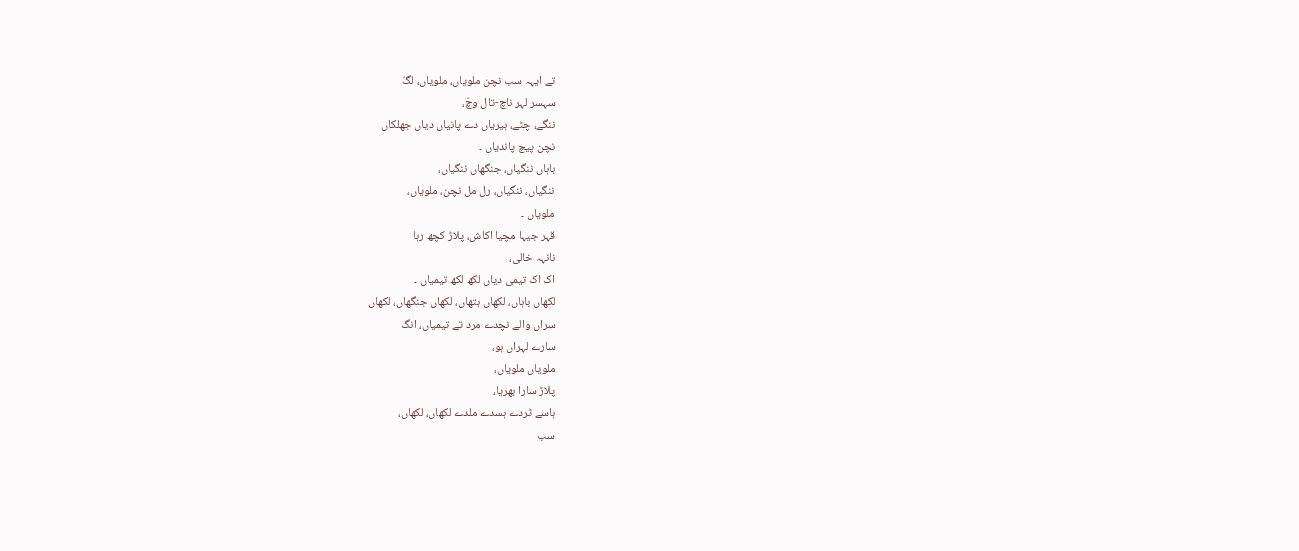تے ایہہ سب نچن ملویاں، ملویاں، لگّ
سہسر لہر ناچ-تال وچّ،
ننگے، چٹے، ہیریاں دے پانیاں دیاں جھلکاں
نچن پیچ پاندیاں ۔
باہاں ننگیاں، جنگھاں ننگیاں،
ننگیاں، ننگیاں، رل مل نچن، ملویاں،
ملویاں ۔
قہر جیہا مچیا اکاش، پلاڑ کچھ رہا
نانہہ خالی،
اک اک تیمی دیاں لکھ لکھ تیمیاں ۔
لکھاں باہاں، لکھاں ہتھاں، لکھاں جنگھاں، لکھاں
سراں والے نچدے مرد تے تیمیاں، انگ
سارے لہراں ہو،
ملویاں ملویاں،
پلاڑ سارا بھریا،
ہاسے ٹردے ہسدے ملدے لکھاں، لکھاں،
سب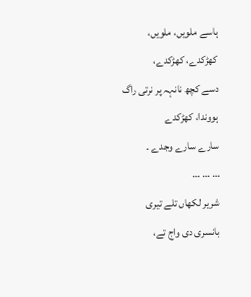ہاسے ملویں، ملویں، کھڑکدے، کھڑکدے،
دسے کچھ نانہہ پر نرتی راگ ہووندا، کھڑکدے
سارے سارے وجدے ۔
… … …
شریر لکھاں تلے تیری بانسری دی واج تے،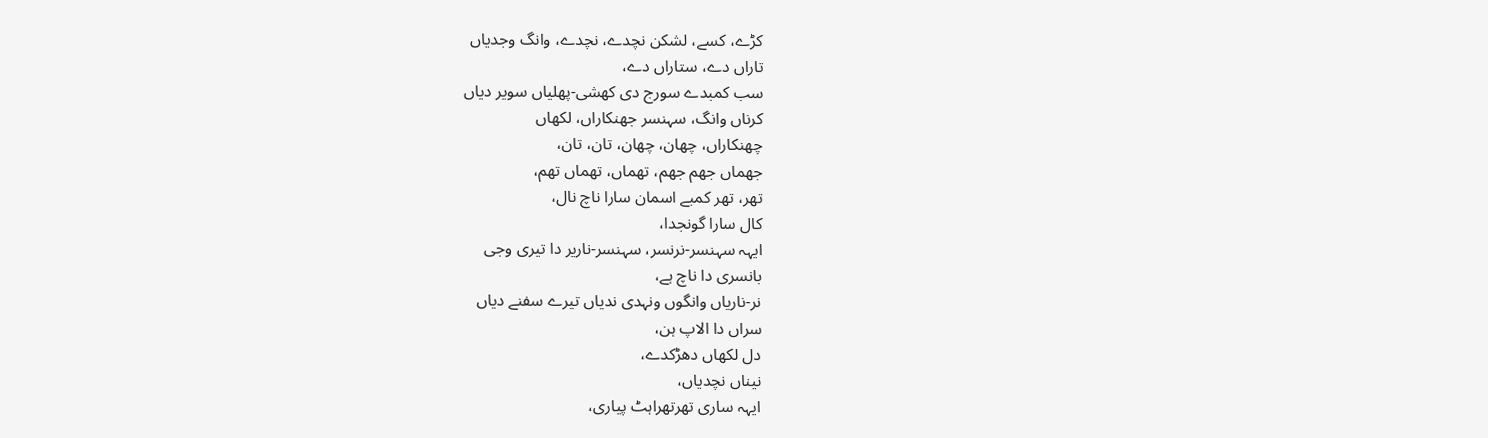کڑے، کسے، لشکن نچدے، نچدے، وانگ وجدیاں
تاراں دے، ستاراں دے،
سب کمبدے سورج دی کھشی-پھلیاں سویر دیاں
کرناں وانگ، سہنسر جھنکاراں، لکھاں
چھنکاراں، چھان، چھان، تان، تان،
جھماں جھم جھم، تھماں، تھماں تھم،
تھر، تھر کمبے اسمان سارا ناچ نال،
کال سارا گونجدا،
ایہہ سہنسر-نرنسر، سہنسر-ناریر دا تیری وجی
بانسری دا ناچ ہے،
نر-ناریاں وانگوں ونہدی ندیاں تیرے سفنے دیاں
سراں دا الاپ ہن،
دل لکھاں دھڑکدے،
نیناں نچدیاں،
ایہہ ساری تھرتھراہٹ پیاری،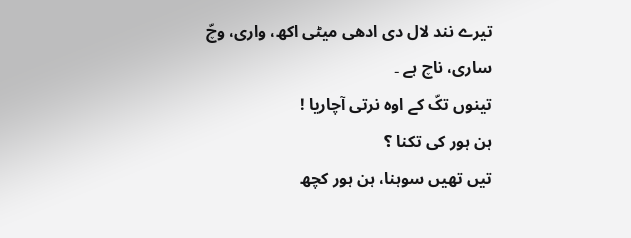تیرے نند لال دی ادھی میٹی اکھ، واری، وچّ
ساری، ناچ ہے ۔
تینوں تکّ کے اوہ نرتی آچاریا !
ہن ہور کی تکنا ؟
تیں تھیں سوہنا، ہن ہور کچھ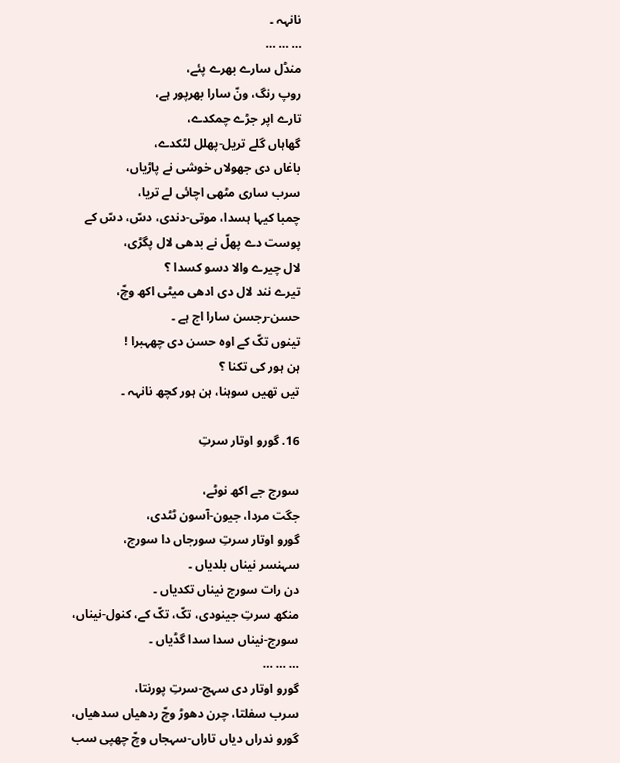نانہہ ۔
… … …
منڈل سارے بھرے پئے،
روپ رنگ، ونّ سارا بھرپور ہے،
تارے اپر جڑے چمکدے،
گھاہاں گلے تریل-پھلل لٹکدے،
باغاں دی جھولاں خوشی نے پاڑیاں،
سرب ساری مٹھی اچائی لے تریا،
چمبا کیہا ہسدا، موتی-دندی، دسّ، دسّ کے
پوست دے پھلّ نے بدھی لال پگڑی،
لال چیرے والا دسو کسدا ؟
تیرے نند لال دی ادھی میٹی اکھ وچّ،
حسن-رجسن سارا اج ہے ۔
تینوں تکّ کے اوہ حسن دی چھہبرا !
ہن ہور کی تکنا ؟
تیں تھیں سوہنا، ہن ہور کچھ نانہہ ۔

16. گورو اوتار سرتِ

سورج جے اکھ نوٹے،
جگت مردا، جیون-آسون ٹٹدی،
گورو اوتار سرتِ سورجاں دا سورج،
سہنسر نیناں بلدیاں ۔
دن رات سورج نیناں تکدیاں ۔
منکھ سرتِ جینودی، تکّ، تکّ کے، کنول-نیناں،
سورج-نیناں سدا سدا گڈیاں ۔
… … …
گورو اوتار دی سہج-سرتِ پورنتا،
سرب سفلتا، چرن دھوڑ وچّ ردھیاں سدھیاں،
گورو ندراں دیاں تاراں-سہجاں وچّ چھپی سب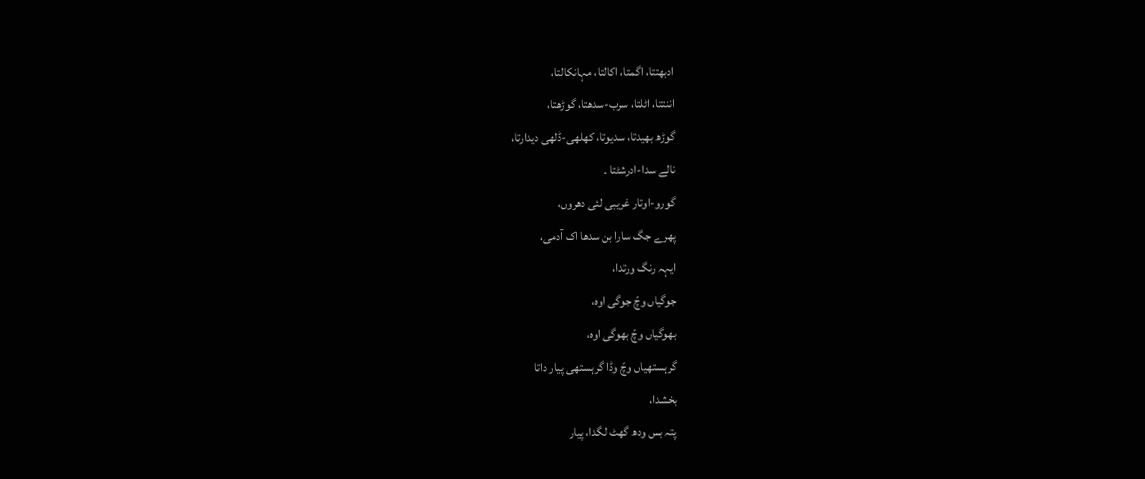ادبھتتا، اگمتا، اکالتا، مہانکالتا،
اننتتا، اٹلتا، سرب-سدھتا، گوڑھتا،
گوڑھ بھیدتا، سدیوتا، کھلھی-ڈلھی دیدارتا،
نالے سدا-ادرشٹتا ۔
گورو-اوتار غریبی لئی دھروں،
پھرے جگ سارا بن سدھا اک آدمی،
ایہہ رنگ ورتدا،
جوگیاں وچّ جوگی اوہ،
بھوگیاں وچّ بھوگی اوہ،
گرہستھیاں وچّ وڈا گرہستھی پیار داتا
بخشدا،
پتہ بس ودھ گھٹ لگدا، پیار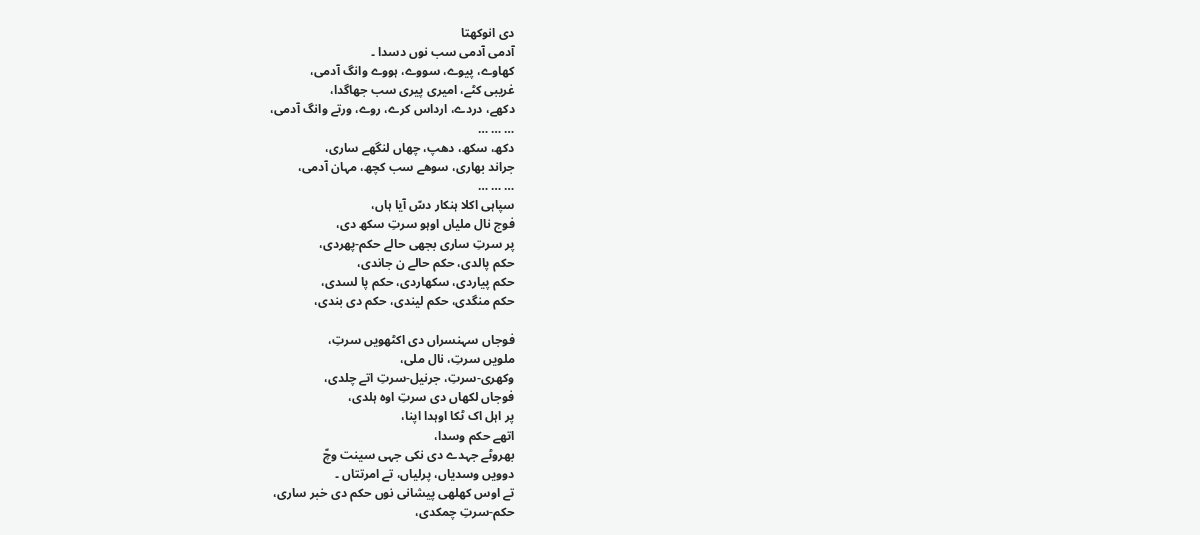دی انوکھتا
آدمی آدمی سب نوں دسدا ۔
کھاوے، پیوے، سووے، ہووے وانگ آدمی،
غریبی کٹے، امیری پیری سب جھاگدا،
دکھے، دردے، ارداس کرے، روے، ورتے وانگ آدمی،
… … …
دکھ، سکھ، دھپ، چھاں لنگھے ساری،
جراند بھاری، سوھے سب کچھ، مہان آدمی،
… … …
سپاہی اکلا ہنکار دسّ آیا ہاں،
فوج نال ملیاں اوہو سرتِ سکھ دی،
پر سرتِ ساری بجھی حالے حکم-پھردی،
حکم پالدی، حکم حالے ن جاندی،
حکم پیاردی، سکھاردی، حکم پا لسدی،
حکم منگدی، حکم لیندی، حکم دی بندی،

فوجاں سہنسراں دی اکٹھویں سرتِ،
ملویں سرتِ، نال ملی،
وکھری-سرتِ، جرنیل-سرتِ اتے چلدی،
فوجاں لکھاں دی سرتِ اوہ ہلدی،
پر اہل اک ٹکا اوہدا اپنا،
اتھے حکم وسدا،
بھروٹے جہدے دی نکی جہی سینت وچّ
دوویں وسدیاں، پرلیاں، تے امرتتاں ۔
تے اوس کھلھی پیشانی نوں حکم دی خبر ساری،
حکم-سرتِ چمکدی،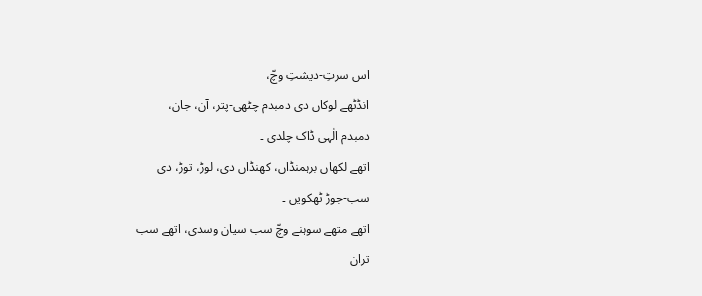اس سرتِ-دیشتِ وچّ،
انڈٹھے لوکاں دی دمبدم چٹھی-پتر، آن، جان،
دمبدم الٰہی ڈاک چلدی ۔
اتھے لکھاں برہمنڈاں، کھنڈاں دی، لوڑ، توڑ، دی
سب-جوڑ ٹھکویں ۔
اتھے متھے سوہنے وچّ سب سیان وسدی، اتھے سب
تران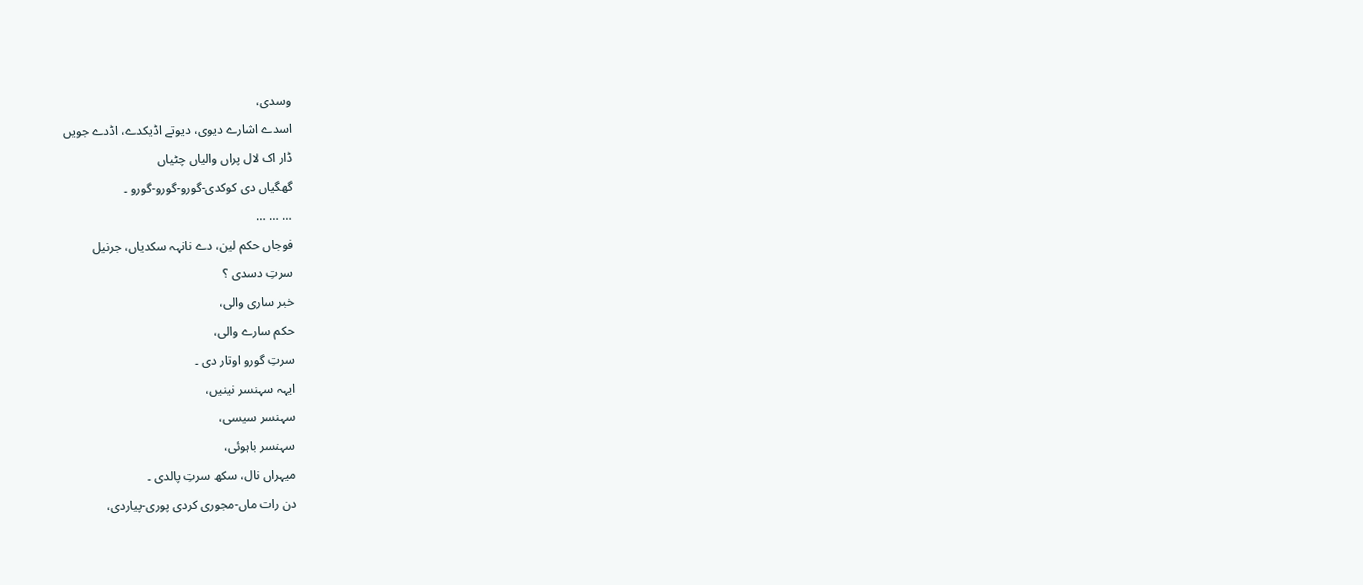وسدی،
اسدے اشارے دیوی، دیوتے اڈیکدے، اڈدے جویں
ڈار اک لال پراں والیاں چٹیاں
گھگیاں دی کوکدی-گورو-گورو-گورو ۔
… … …
فوجاں حکم لین، دے نانہہ سکدیاں، جرنیل
سرتِ دسدی ؟
خبر ساری والی،
حکم سارے والی،
سرتِ گورو اوتار دی ۔
ایہہ سہنسر نینیں،
سہنسر سیسی،
سہنسر باہوئی،
میہراں نال، سکھ سرتِ پالدی ۔
دن رات ماں-مجوری کردی پوری-پیاردی،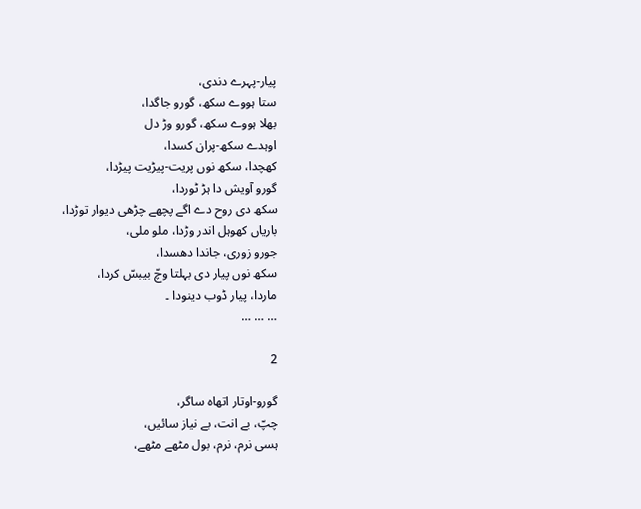پیار-پہرے دندی،
ستا ہووے سکھ، گورو جاگدا،
بھلا ہووے سکھ، گورو وڑ دل
اوہدے سکھ-پران کسدا،
کھچدا، سکھ نوں پریت-پیڑیت پیڑدا،
گورو آویش دا ہڑ ٹوردا،
سکھ دی روح دے اگے پچھے چڑھی دیوار توڑدا،
باریاں کھوہل اندر وڑدا، ملو ملی،
جورو زوری، جاندا دھسدا،
سکھ نوں پیار دی بہلتا وچّ بیبسّ کردا،
ماردا، پیار ڈوب دینودا ۔
… … …

2

گورو-اوتار اتھاہ ساگر،
چپّ، بے انت، بے نیاز سائیں،
ہسی نرم، نرم، بول مٹھے مٹھے،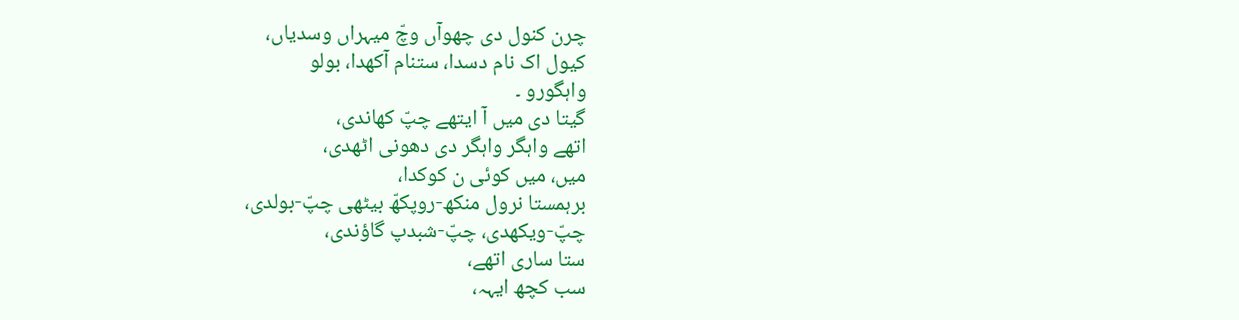چرن کنول دی چھوآں وچّ میہراں وسدیاں،
کیول اک نام دسدا، ستنام آکھدا، بولو
واہگورو ۔
گیتا دی میں آ ایتھے چپّ کھاندی،
اتھے واہگر واہگر دی دھونی اٹھدی،
میں، میں کوئی ن کوکدا،
برہمستا نرول منکھ-روپکھّ بیٹھی چپّ-بولدی،
چپّ-ویکھدی، چپّ-شبدپ گاؤندی،
ستا ساری اتھے،
سب کچھ ایہہ،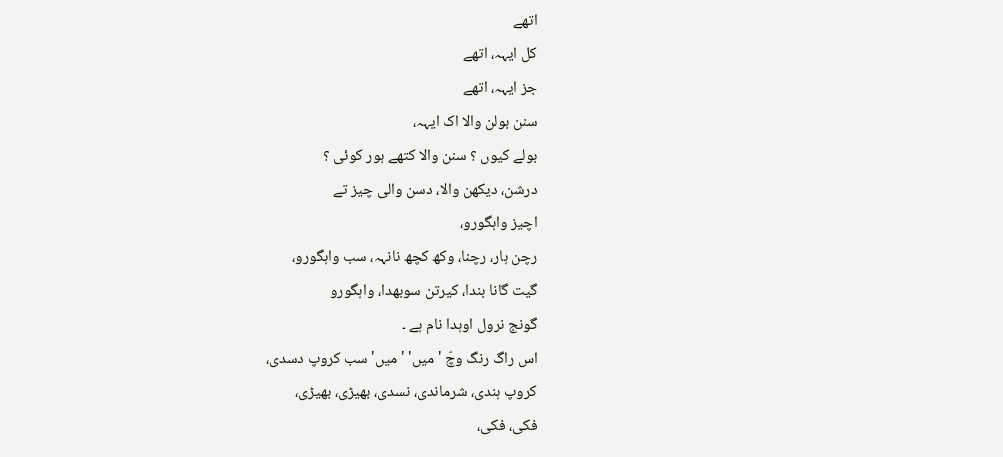اتھے
کل ایہہ، اتھے
جز ایہہ، اتھے
سنن بولن والا اک ایہہ،
بولے کیوں ؟ سنن والا کتھے ہور کوئی ؟
درشن، دیکھن والا، دسن والی چیز تے
اچیز واہگورو،
رچن ہار، رچنا، وکھ کچھ نانہہ، سب واہگورو،
گیت گانا بندا، کیرتن سوبھدا، واہگورو
گونج نرول اوہدا نام ہے ۔
اس راگ رنگ وچّ 'میں' 'میں' سب کروپ دسدی،
کروپ ہندی، شرماندی، نسدی، بھیڑی، بھیڑی،
فکی، فکی،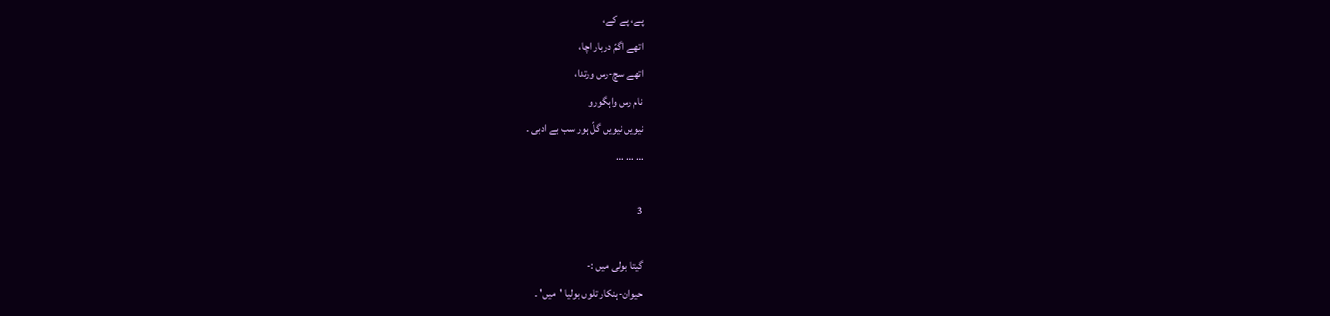پے، پے کے،
اتھے اگمّ دربار اچا،
اتھے سچ-رس ورتدا،
نام رس واہگورو
نیویں نیویں گلّ ہور سب بے ادبی ۔
… … …

3

گیتا بولی میں :-
حیوان-ہنکار تلوں بولیا 'میں' ۔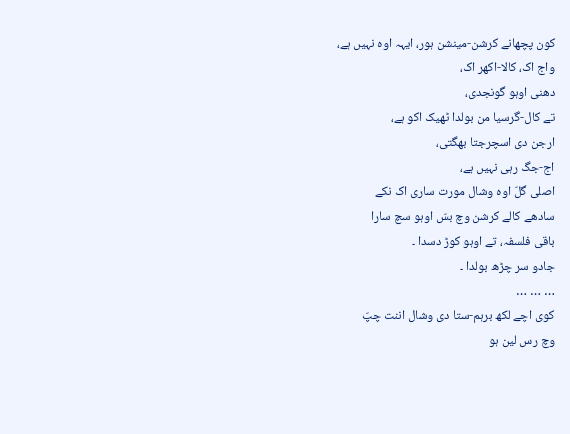کون پچھانے کرشن-مینشن ہور، ایہہ اوہ نہیں ہے،
واج اک، کالا-اکھر اک،
دھنی اوہو گونجدی،
تے کال-گرسیا من بولدا ٹھیک اکو ہے،
ارجن دی اسچرجتا بھگتی،
اج-جگ رہی نہیں ہے،
اصلی گلّ اوہ وشال مورت ساری اک نکے
سادھے کالے کرشن وچ بسّ اوہو سچ سارا
باقی فلسفہ، تے اوہو کوڑ دسدا ۔
جادو سر چڑھ بولدا ۔
… … …
کوی اچے لکھ برہم-ستا دی وشال اننت چپّ
وچ رس لین ہو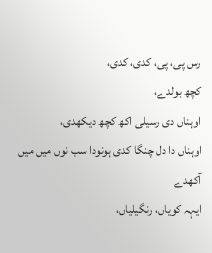رس پی، پی، کدی، کدی،
کچھ بولدے،
اوہناں دی رسیلی اکھ کچھ دیکھدی،
اوہناں دا دل چنگا کدی ہونودا سب نوں میں میں
آکھدے
ایہہ کویاں، رنگیلیاں،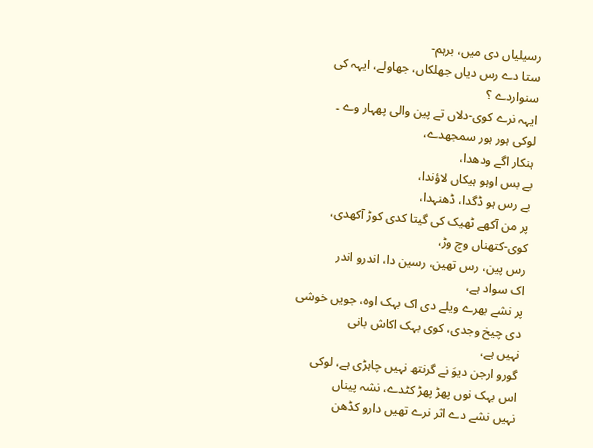رسیلیاں دی میں، برہم-
ستا دے رس دیاں جھلکاں، جھاولے، ایہہ کی
سنواردے ؟
ایہہ نرے کوی-دلاں تے پین والی پھہار وے ۔
لوکی ہور ہور سمجھدے،
ہنکار اگے ودھدا،
بے بس اوہو ہیکاں لاؤندا،
بے رس ہو ڈگدا، ڈھنہدا،
پر من آکھے ٹھیک کی گیتا کدی کوڑ آکھدی،
کوی-کتھناں وچ وڑ،
رس پین، رس تھین، رسین دا، اندرو اندر
اک سواد ہے،
پر نشے بھرے ویلے دی اک بہک اوہ، جویں خوشی
دی چیخ وجدی، کوی بہک اکاش بانی
نہیں ہے،
گورو ارجن دیوَ نے گرنتھ نہیں چاہڑی ہے، لوکی
اس بہک نوں پھڑ پھڑ کٹدے، نشہ پیناں
نہیں نشے دے اثر نرے تھیں دارو کڈھن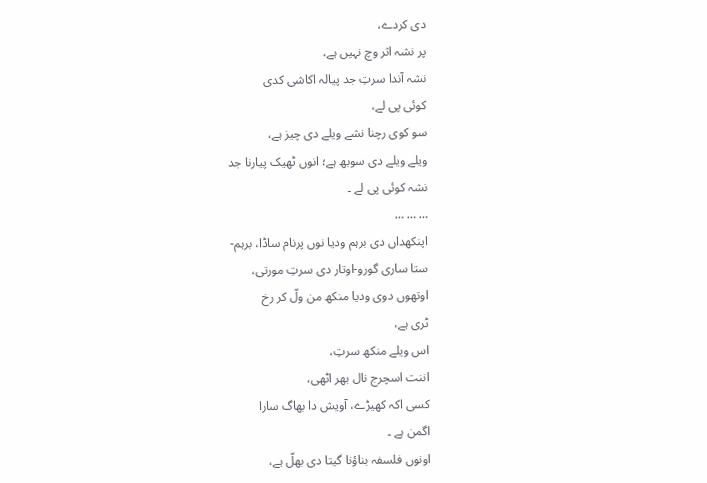دی کردے،
پر نشہ اثر وچ نہیں ہے،
نشہ آندا سرتِ جد پیالہ اکاشی کدی
کوئی پی لے،
سو کوی رچنا نشے ویلے دی چیز ہے،
ویلے ویلے دی سوبھ ہے؛ انوں ٹھیک پیارنا جد
نشہ کوئی پی لے ۔
… … …
اپنکھداں دی برہم ودیا نوں پرنام ساڈا، برہم-
ستا ساری گورو-اوتار دی سرتِ مورتی،
اوتھوں دوی ودیا منکھ من ولّ کر رخ
ٹری ہے،
اس ویلے منکھ سرتِ،
اننت اسچرج نال بھر اٹھی،
کسی اکہ کھیڑے، آویش دا بھاگ سارا
اگمن ہے ۔
اونوں فلسفہ بناؤنا گیتا دی بھلّ ہے،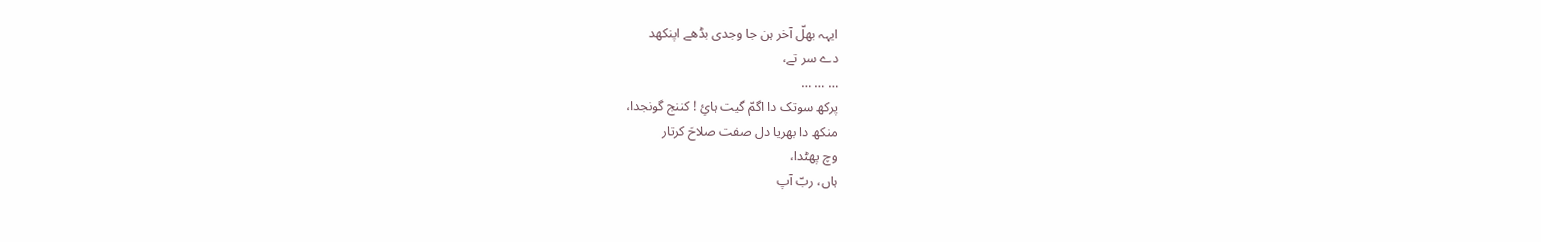ایہہ بھلّ آخر ہن جا وجدی بڈھے اپنکھد
دے سر تے،
… … …
پرکھ سوتک دا اگمّ گیت ہائِ ! کننج گونجدا،
منکھ دا بھریا دل صفت صلاحَ کرتار
وچ پھٹدا،
ہاں، ربّ آپ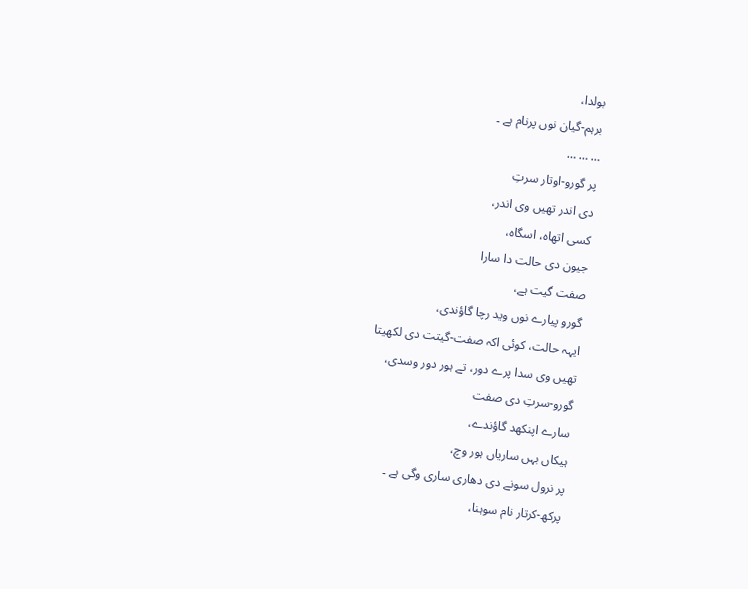بولدا،
برہم-گیان نوں پرنام ہے ۔
… … …
پر گورو-اوتار سرتِ
دی اندر تھیں وی اندر،
کسی اتھاہ، اسگاہ،
جیون دی حالت دا سارا
صفت گیت ہے،
گورو پیارے نوں وید رچا گاؤندی،
ایہہ حالت، کوئی اکہ صفت-گیتت دی لکھیتا
تھیں وی سدا پرے دور، تے ہور دور وسدی،
گورو-سرتِ دی صفت
سارے اپنکھد گاؤندے،
ہیکاں بہں ساریاں ہور وچ،
پر نرول سونے دی دھاری ساری وگی ہے ۔
پرکھ-کرتار نام سوہنا،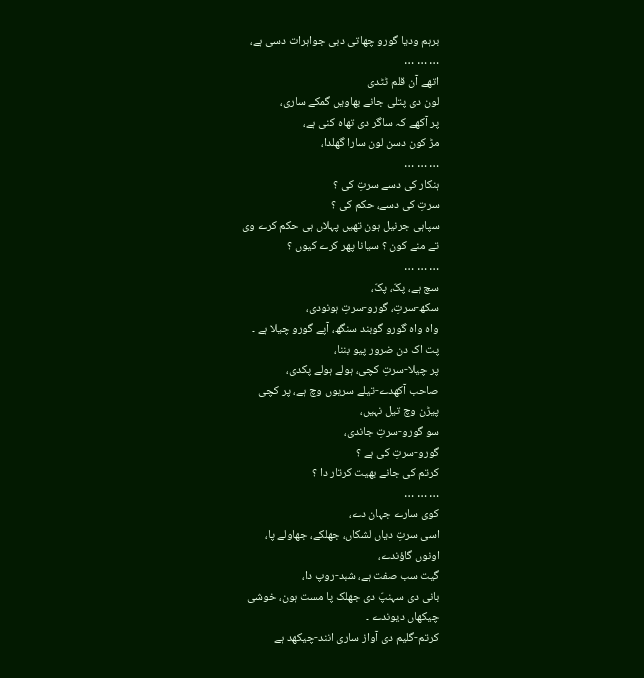برہم ودیا گورو چھاتی دبی جواہرات دسی ہے،
… … …
اتھے آن قلم ٹٹدی
لون دی پتلی جانے بھاویں گمکے ساری،
پر آکھے کہ ساگر دی تھاہ کنی ہے،
مڑ کون دسن لون سارا گھلدا،
… … …
ہنکار کی دسے سرتِ کی ؟
سرتِ کی دسے، حکم کی ؟
سپاہی جرنیل ہون تھیں پہلاں ہی حکم کرے وی
تے منے کون ؟ سیانا پھر کرے کیوں ؟
… … …
سچ ہے، پکّ، پکّ،
سکھ-سرتِ، گورو-سرتِ ہونودی،
واہ واہ گورو گوبند سنگھ، آپے گورو چیلا ہے ۔
پت اک دن ضرور پیو بننا،
پر چیلا-سرتِ کچی، ہولے ہولے پکدی،
صاحب آکھدے-تیلے سریوں وچ ہے، پر کچی
پیڑن وچ تیل نہیں،
سو گورو-سرتِ جاندی،
گورو-سرتِ کی ہے ؟
کرتم کی جانے بھیت کرتار دا ؟
… … …
کوی سارے جہان دے،
اسی سرتِ دیاں لشکاں، جھلکے، جھاولے پا،
اونوں گاؤندے،
گیت سب صفت ہے، شبد-روپ دا،
بانی دی سہنپّ دی جھلک پا مست ہون، خوشی
چیکھاں دیوندے ۔
کرتم-گلیم دی آواز ساری انند-چیکھد ہے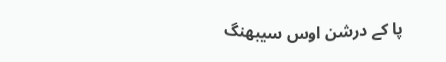پا کے درشن اوس سیبھنگ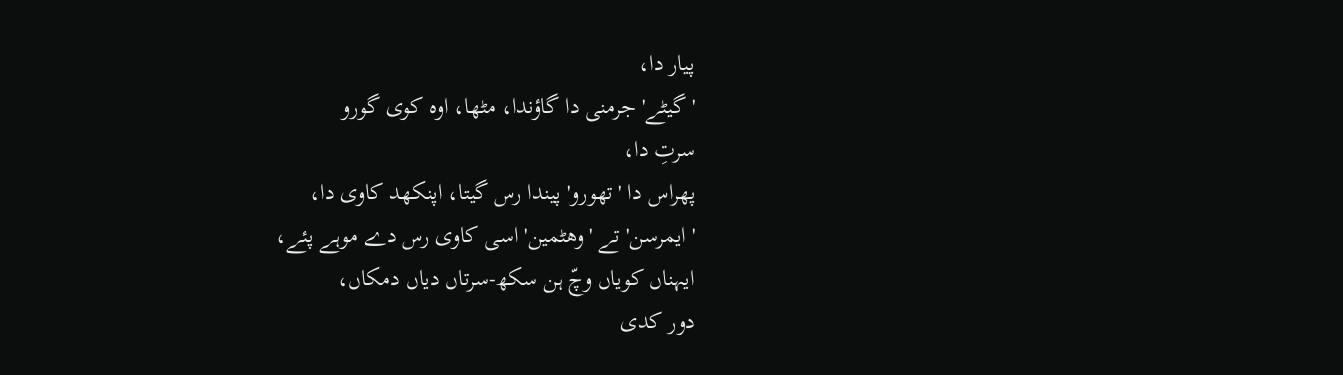پیار دا،
'گیٹے' جرمنی دا گاؤندا، مٹھا، اوہ کوی گورو
سرتِ دا،
پھراس دا 'تھورو' پیندا رس گیتا، اپنکھد کاوی دا،
'ایمرسن' تے 'وھٹمین' اسی کاوی رس دے موہے پئے،
ایہناں کویاں وچّ ہن سکھ-سرتاں دیاں دمکاں،
دور کدی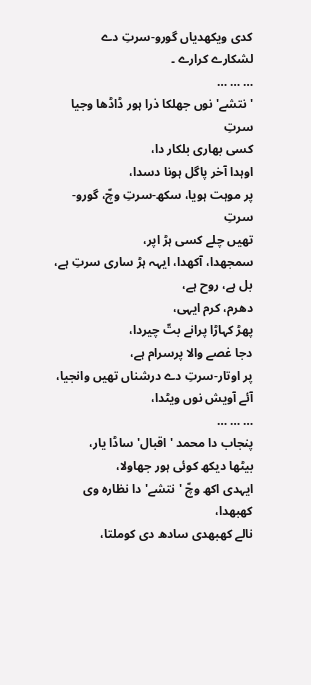کدی ویکھدیاں گورو-سرتِ دے
لشکارے کرارے ۔
… … …
'نتشے' نوں جھلکا ذرا ہور ڈاڈھا وجیا سرتِ
کسی بھاری بلکار دا،
اوہدا آخر پاگل ہونا دسدا،
پر موہت ہویا، سکھ-سرتِ وچّ، گورو-سرتِ
تھیں چلے کسی ہڑ اپر،
سمجھدا، آکھدا، ایہہ ہڑ ساری سرتِ ہے،
بل ہے، روح ہے،
دھرم، کرم ایہی،
پھڑ کہاڑا پرانے بتّ چیردا،
دجا غصے والا پرسرام ہے،
پر اوتار-سرتِ دے درشناں تھیں وانجیا،
آئے آویش نوں ویٹدا،
… … …
پنجاب دا محمد 'اقبال' ساڈا یار،
بیٹھا دیکھ کوئی ہور جھاولا،
ایہدی اکھ وچّ 'نتشے' دا نظارہ وی کھبھدا،
نالے کھبھدی سادھ دی کوملتا،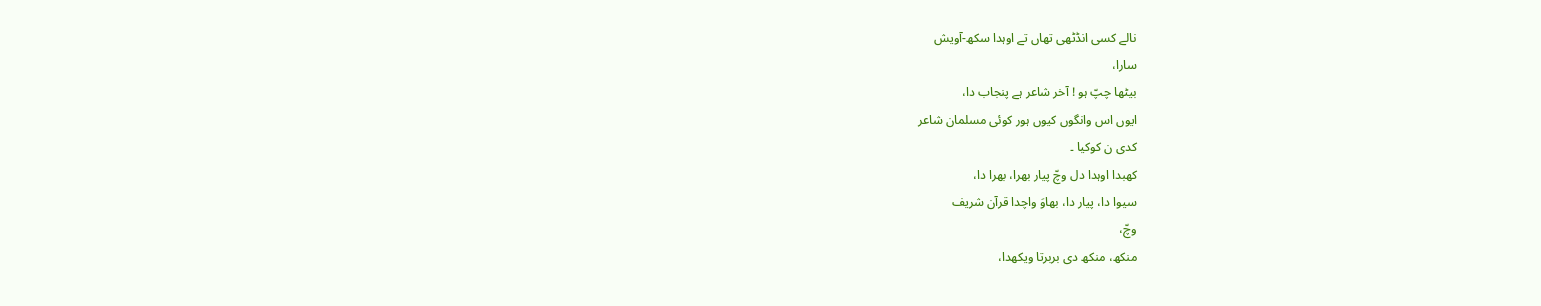نالے کسی انڈٹھی تھاں تے اوہدا سکھ-آویش
سارا،
بیٹھا چپّ ہو ! آخر شاعر ہے پنجاب دا،
ایوں اس وانگوں کیوں ہور کوئی مسلمان شاعر
کدی ن کوکیا ۔
کھبدا اوہدا دل وچّ پیار بھرا، بھرا دا،
سیوا دا، پیار دا، بھاوَ واچدا قرآن شریف
وچّ،
منکھ، منکھ دی بربرتا ویکھدا،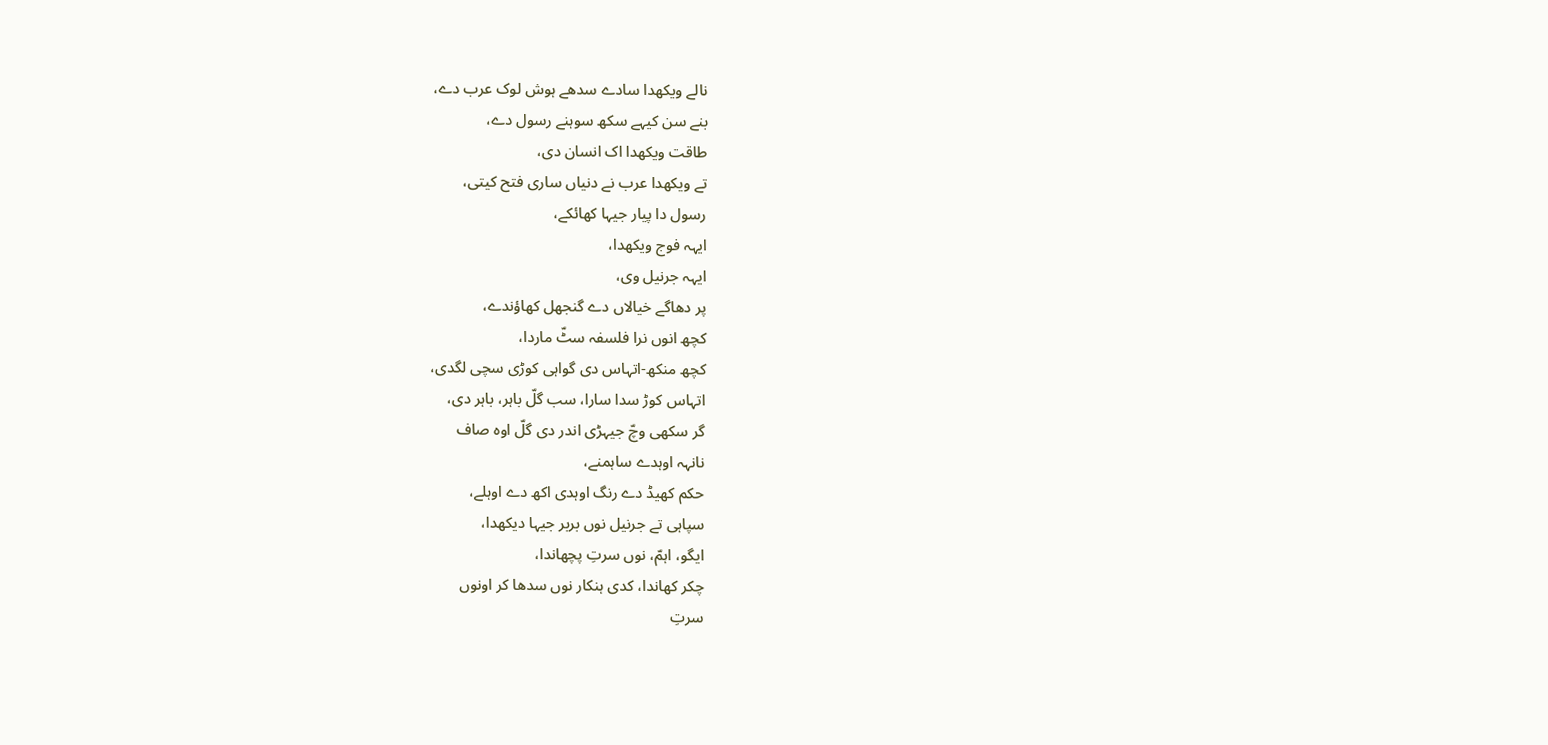نالے ویکھدا سادے سدھے ہوش لوک عرب دے،
بنے سن کیہے سکھ سوہنے رسول دے،
طاقت ویکھدا اک انسان دی،
تے ویکھدا عرب نے دنیاں ساری فتح کیتی،
رسول دا پیار جیہا کھائکے،
ایہہ فوج ویکھدا،
ایہہ جرنیل وی،
پر دھاگے خیالاں دے گنجھل کھاؤندے،
کچھ انوں نرا فلسفہ سٹّ ماردا،
کچھ منکھ-اتہاس دی گواہی کوڑی سچی لگدی،
اتہاس کوڑ سدا سارا، سب گلّ باہر، باہر دی،
گر سکھی وچّ جیہڑی اندر دی گلّ اوہ صاف
نانہہ اوہدے ساہمنے،
حکم کھیڈ دے رنگ اوہدی اکھ دے اوہلے،
سپاہی تے جرنیل نوں بربر جیہا دیکھدا،
ایگو، اہمّ، نوں سرتِ پچھاندا،
چکر کھاندا، کدی ہنکار نوں سدھا کر اونوں
سرتِ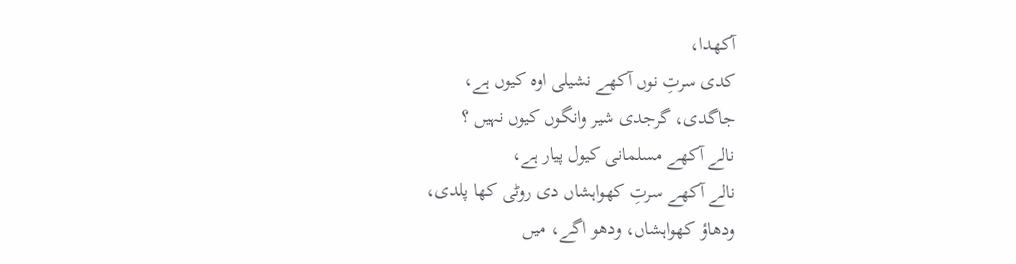آکھدا،
کدی سرتِ نوں آکھے نشیلی اوہ کیوں ہے،
جاگدی، گرجدی شیر وانگوں کیوں نہیں ؟
نالے آکھے مسلمانی کیول پیار ہے،
نالے آکھے سرتِ کھواہشاں دی روٹی کھا پلدی،
ودھاؤ کھواہشاں، ودھو اگے، میں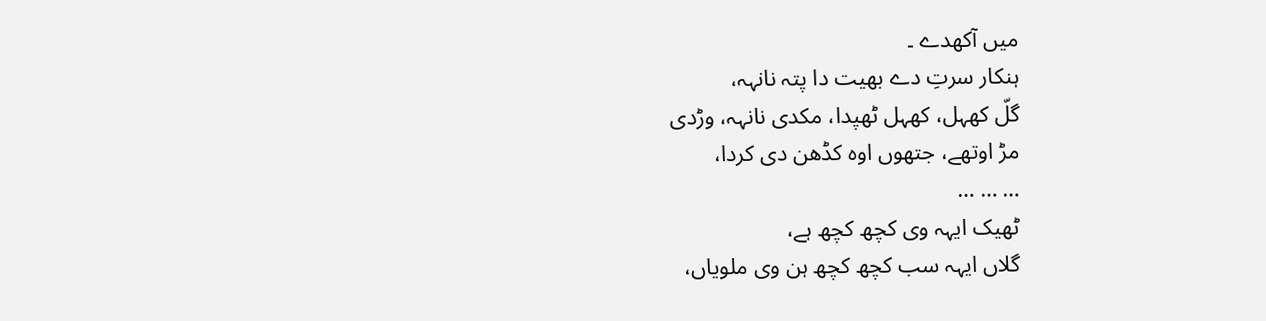میں آکھدے ۔
ہنکار سرتِ دے بھیت دا پتہ نانہہ،
گلّ کھہل، کھہل ٹھپدا، مکدی نانہہ، وڑدی
مڑ اوتھے، جتھوں اوہ کڈھن دی کردا،
… … …
ٹھیک ایہہ وی کچھ کچھ ہے،
گلاں ایہہ سب کچھ کچھ ہن وی ملویاں،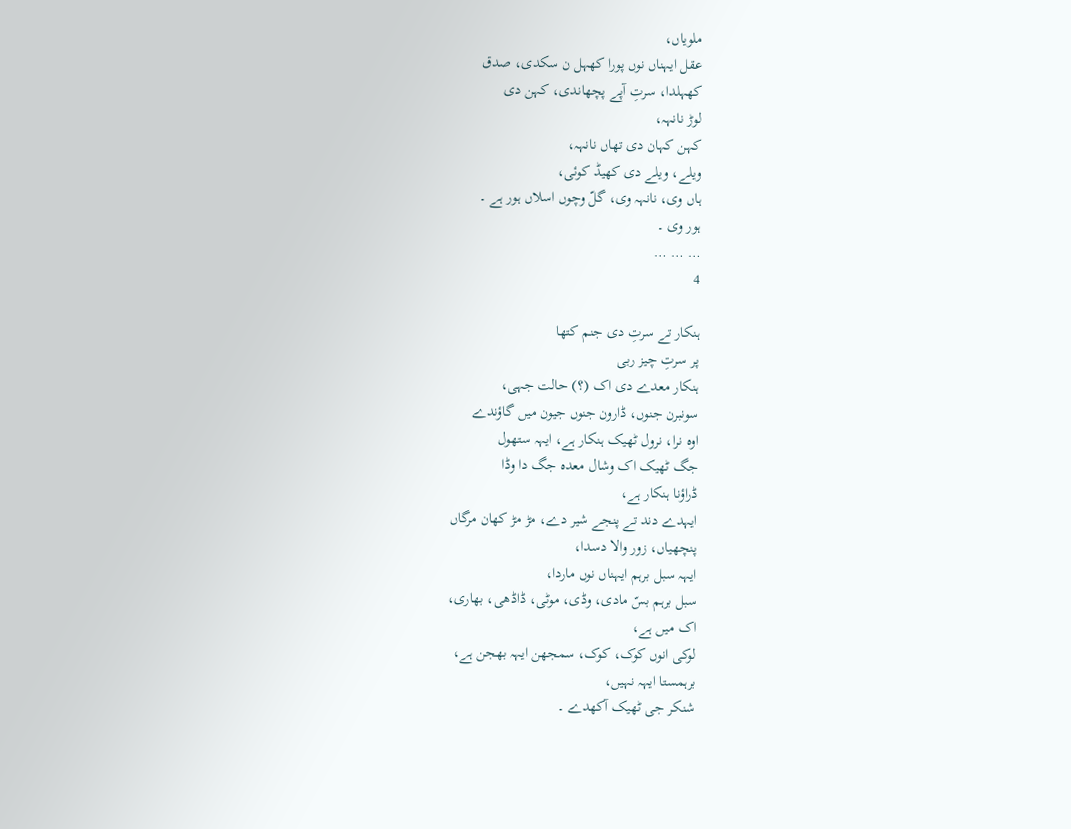ملویاں،
عقل ایہناں نوں پورا کھہل ن سکدی، صدق
کھہلدا، سرتِ آپے پچھاندی، کہن دی
لوڑ نانہہ،
کہن کہان دی تھاں نانہہ،
ویلے، ویلے دی کھیڈ کوئی،
ہاں وی، نانہہ وی، گلّ وچوں اسلاں ہور ہے ۔
ہور وی ۔
… … …
4

ہنکار تے سرتِ دی جنم کتھا
پر سرتِ چیز ربی
ہنکار معدے دی اک (؟) حالت جہی،
سونبرن جنوں، ڈارون جنوں جیون میں گاؤندے
اوہ نرا، نرول ٹھیک ہنکار ہے، ایہہ ستھول
جگ ٹھیک اک وشال معدہ جگ دا وڈا
ڈراؤنا ہنکار ہے،
ایہدے دند تے پنجے شیر دے، مڑ مڑ کھان مرگاں
پنچھیاں، زور والا دسدا،
ایہہ سبل برہم ایہناں نوں ماردا،
سبل برہم بسّ مادی، وڈی، موٹی، ڈاڈھی، بھاری،
اک میں ہے،
لوکی انوں کوک، کوک، سمجھن ایہہ بھجن ہے،
برہمستا ایہہ نہیں،
شنکر جی ٹھیک آکھدے ۔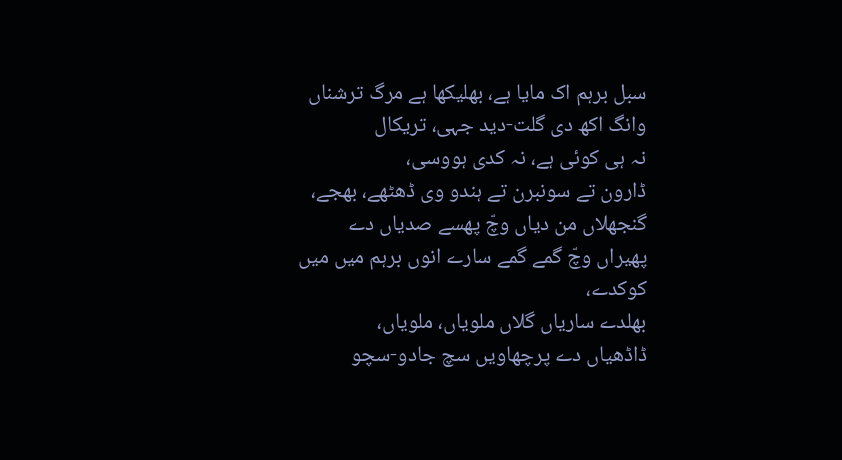سبل برہم اک مایا ہے، بھلیکھا ہے مرگ ترشناں
وانگ اکھ دی گلت-دید جہی، تریکال
نہ ہی کوئی ہے، نہ کدی ہووسی،
ڈارون تے سونبرن تے ہندو وی ڈھٹھے، بھجے،
گنجھلاں من دیاں وچّ پھسے صدیاں دے
پھیراں وچّ گمے گمے سارے انوں برہم میں میں
کوکدے،
بھلدے ساریاں گلاں ملویاں، ملویاں،
ڈاڈھیاں دے پرچھاویں سچ جادو-سچو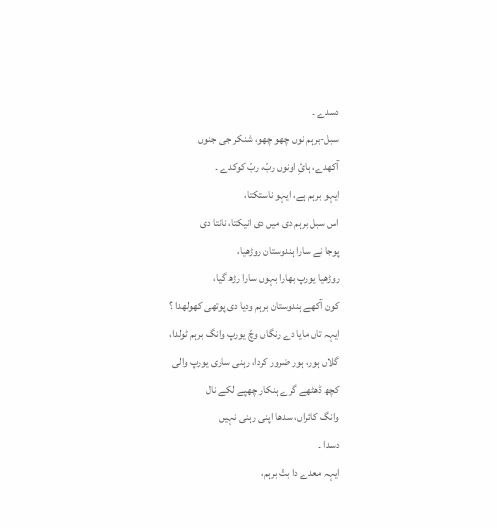دسدے ۔
سبل-برہم نوں چھو چھو، شنکر جی جنوں
آکھدے، ہائِ اونوں ربّ، ربّ کوکدے ۔
ایہو برہم ہے، ایہو ناستکتا،
اس سبل برہم دی میں دی انیکتا، نانتا دی
پوجا نے سارا ہندوستان روڑھیا،
روڑھیا یورپ بھارا بہوں سارا رڑھ گیا،
کون آکھے ہندوستان برہم ودیا دی پوتھی کھولھدا ؟
ایہہ تاں مایا دے رنگاں وچّ یورپ وانگ برہم ٹولدا،
گلاں ہور، ہور ضرور کردا، رہنی ساری یورپ والی
کچھ ڈھٹھے گرے ہنکار چھپے لکے نال
وانگ کائراں، سدھا اپنی رہنی نہیں
دسدا ۔
ایہہ معدے دا بتّ برہم،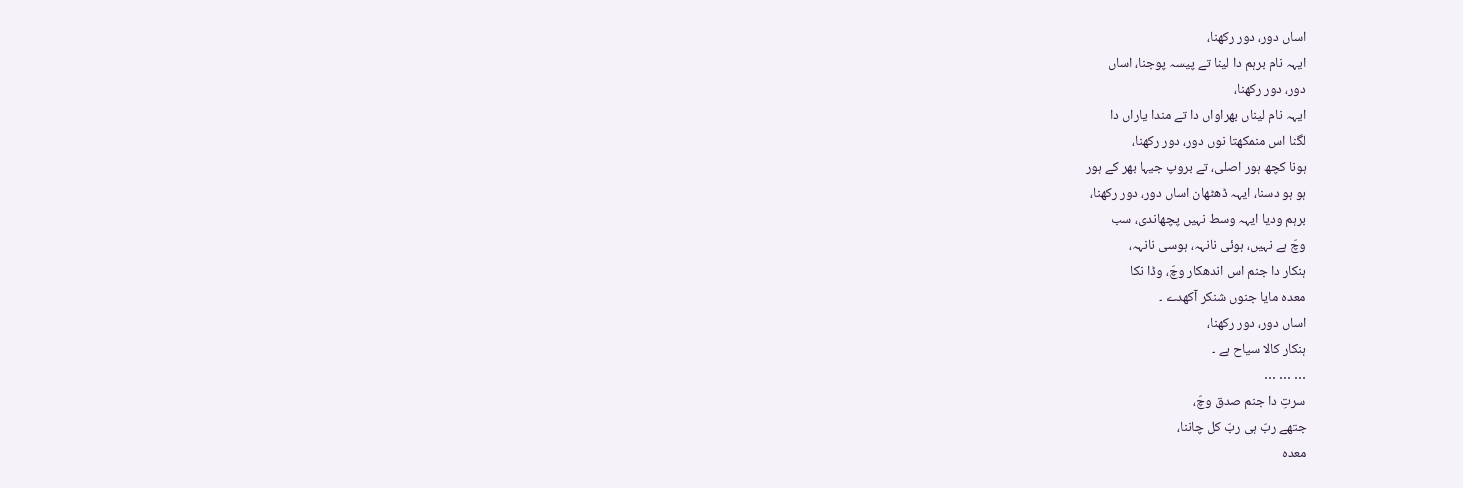اساں دور، دور رکھنا،
ایہہ نام برہم دا لینا تے پیسہ پوجنا، اساں
دور، دور رکھنا،
ایہہ نام لیناں بھراواں دا تے مندا یاراں دا
لگنا اس منمکھتا نوں دور، دور رکھنا،
ہونا کچھ ہور اصلی، تے بروپ جیہا بھر کے ہور
ہو ہو دسنا، ایہہ ڈھٹھان اساں دور، دور رکھنا،
برہم ودیا ایہہ وسط نہیں پچھاندی، سب
وچّ ہے نہیں، ہوئی نانہہ، ہوسی نانہہ،
ہنکار دا جنم اس اندھکار وچّ، وڈا نکا
معدہ مایا جنوں شنکر آکھدے ۔
اساں دور، دور رکھنا،
ہنکار کالا سیاح ہے ۔
… … …
سرتِ دا جنم صدق وچّ،
جتھے ربّ ہی ربّ کل چاننا،
معدہ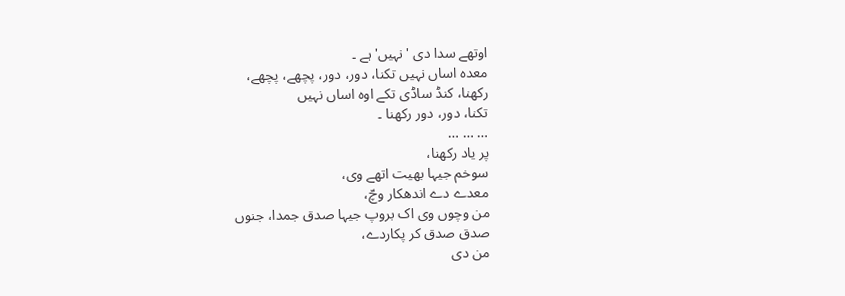اوتھے سدا دی 'نہیں' ہے ۔
معدہ اساں نہیں تکنا، دور، دور، پچھے، پچھے،
رکھنا، کنڈ ساڈی تکے اوہ اساں نہیں
تکنا، دور، دور رکھنا ۔
… … …
پر یاد رکھنا،
سوخم جیہا بھیت اتھے وی،
معدے دے اندھکار وچّ،
من وچوں وی اک بروپ جیہا صدق جمدا، جنوں
صدق صدق کر پکاردے،
من دی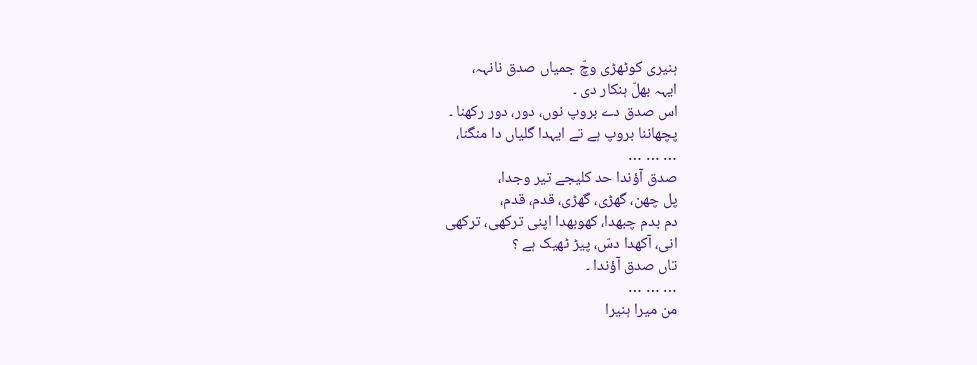ہنیری کوٹھڑی وچّ جمیاں صدق نانہہ،
ایہہ بھلّ ہنکار دی ۔
اس صدق دے بروپ نوں، دور، دور رکھنا ۔
پچھاننا بروپ ہے تے ایہدا گلیاں دا منگنا،
… … …
صدق آؤندا حد کلیجے تیر وجدا،
پل چھن، گھڑی، گھڑی، قدم، قدم،
دم بدم چبھدا، کھوبھدا اپنی ترکھی، ترکھی
انی، آکھدا دسّ، پیڑ ٹھیک ہے ؟
تاں صدق آؤندا ۔
… … …
من میرا ہنیرا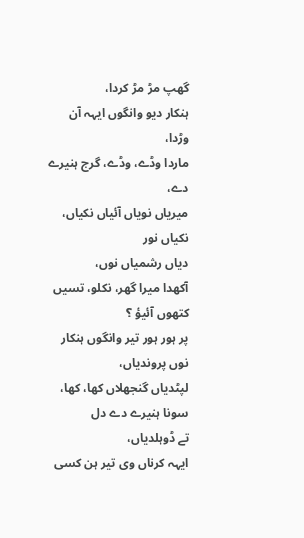گھپ مڑ مڑ کردا،
ہنکار دیو وانگوں ایہہ آن وڑدا،
ماردا وڈے، وڈے، گرج ہنیرے دے،
میریاں نویاں آئیاں نکیاں، نکیاں نور
دیاں رشمیاں نوں،
آکھدا میرا گھر، نکلو، تسیں کتھوں آئیؤ ؟
پر ہور ہور تیر وانگوں ہنکار نوں پروندیاں،
لپٹدیاں گنجھلاں کھا، کھا، سونا ہنیرے دے دل
تے ڈوہلدیاں،
ایہہ کرناں وی تیر ہن کسی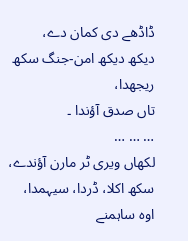ڈاڈھے دی کمان دے،
دیکھ دیکھ امن-جنگ سکھ ریجھدا،
تاں صدق آؤندا ۔
… … …
لکھاں ویری ٹر مارن آؤندے،
سکھ اکلا، ڈردا، سیہمدا،
اوہ ساہمنے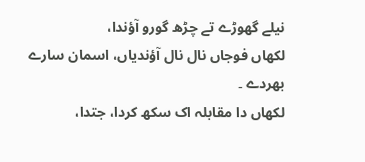نیلے گھوڑے تے چڑھ گورو آؤندا،
لکھاں فوجاں نال نال آؤندیاں، اسمان سارے
بھردے ۔
لکھاں دا مقابلہ اک سکھ کردا، جتدا،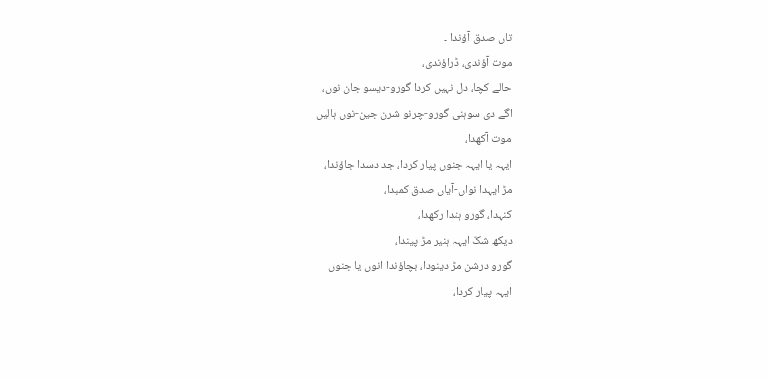تاں صدق آؤندا ۔
موت آؤندی، ڈراؤندی،
حالے کچا، دل نہیں کردا گورو-دیسو جان نوں،
اگے دی سوہنی گورو-چرنو شرن جین-نوں ہالیں
موت آکھدا،
ایہہ یا ایہہ جنوں پیار کردا، جد دسدا جاؤندا،
مڑ ایہدا نواں-آیاں صدق کمبدا،
کنہدا، گورو ہندا رکھدا،
دیکھ شکّ ایہہ ہنیر مڑ پیندا،
گورو درشن مڑ دینودا، بچاؤندا انوں یا جنوں
ایہہ پیار کردا،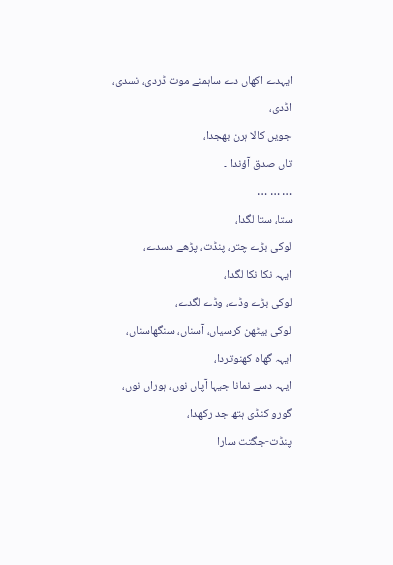ایہدے اکھاں دے ساہمنے موت ڈردی، نسدی،
اڈدی،
جویں کالا ہرن بھجدا،
تاں صدق آؤندا ۔
… … …
ستا، ستا لگدا،
لوکی بڑے چتر، پنڈت، پڑھے دسدے،
ایہہ نکا نکا لگدا،
لوکی بڑے وڈے، وڈے لگدے،
لوکی بیٹھن کرسیاں، آسناں، سنگھاسناں،
ایہہ گھاہ کھنوتردا،
ایہہ دسے نمانا جیہا آپاں نوں، ہوراں نوں،
گورو کنڈی ہتھ جد رکھدا،
پنڈت-جگتت سارا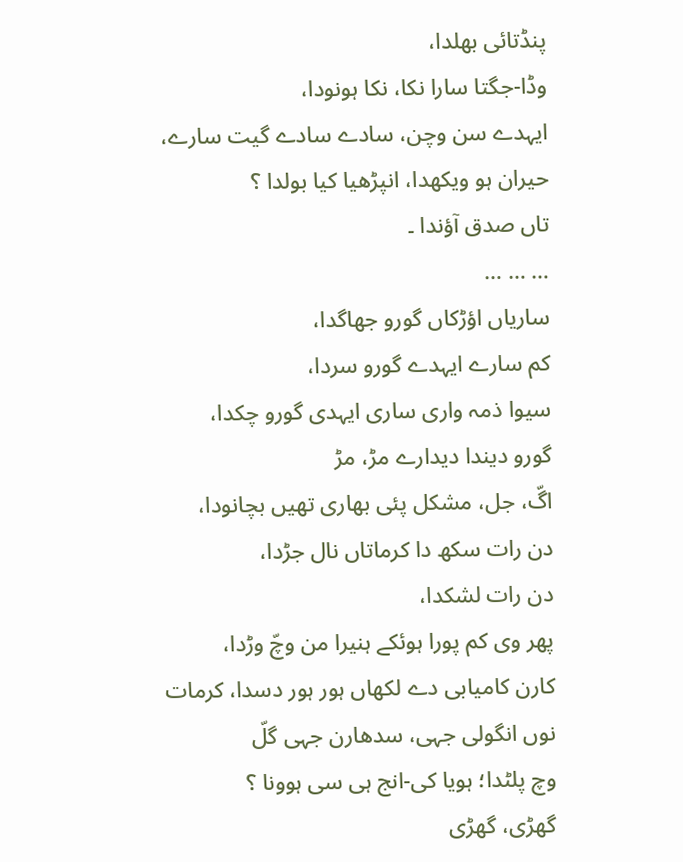پنڈتائی بھلدا،
وڈا-جگتا سارا نکا، نکا ہونودا،
ایہدے سن وچن، سادے سادے گیت سارے،
حیران ہو ویکھدا، انپڑھیا کیا بولدا ؟
تاں صدق آؤندا ۔
… … …
ساریاں اؤڑکاں گورو جھاگدا،
کم سارے ایہدے گورو سردا،
سیوا ذمہ واری ساری ایہدی گورو چکدا،
گورو دیندا دیدارے مڑ، مڑ
اگّ، جل، مشکل پئی بھاری تھیں بچانودا،
دن رات سکھ دا کرماتاں نال جڑدا،
دن رات لشکدا،
پھر وی کم پورا ہوئکے ہنیرا من وچّ وڑدا،
کارن کامیابی دے لکھاں ہور ہور دسدا، کرمات
نوں انگولی جہی، سدھارن جہی گلّ
وچ پلٹدا؛ ہویا کی-انج ہی سی ہوونا ؟
گھڑی، گھڑی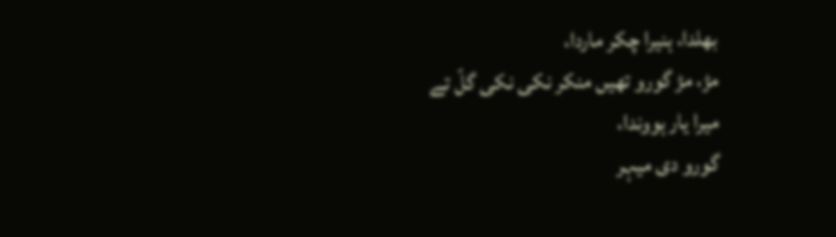بھلدا، ہنیرا چکر ماردا،
مڑ، مڑ گورو تھیں منکر نکی نکی گلّ تے
میرا یار ہووندا،
گورو دی میہر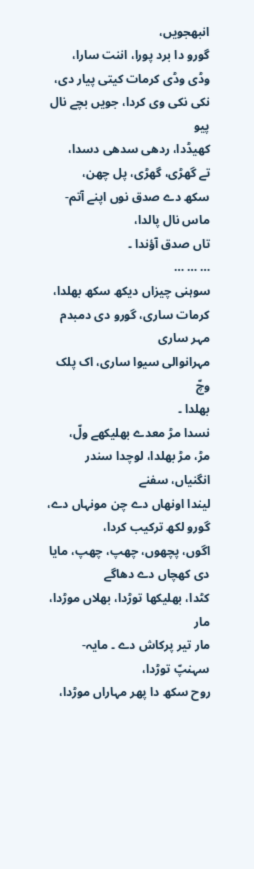انبھجویں،
گورو دا برد پورا، اننت سارا،
وڈی وڈی کرمات کیتی پیار دی،
نکی نکی وی کردا، جویں بچے نال پیو
کھیڈدا، ردھی سدھی دسدا،
تے گھڑی، گھڑی، پل چھن،
سکھ دے صدق نوں اپنے آتم-ماس نال پالدا،
تاں صدق آؤندا ۔
… … …
سوہنی چیزاں دیکھ سکھ بھلدا،
کرمات ساری، گورو دی دمبدم مہر ساری
مہرانوالی سیوا ساری، اک پلک وچّ
بھلدا ۔
نسدا مڑ معدے بھلیکھے ولّ،
مڑ، مڑ بھلدا، لوچدا سندر انگنیاں، سفنے
لیندا اونھاں دے چن مونہاں دے،
گورو لکھ ترکیب کردا،
اگوں، پچھوں، چھپ، چھپ، مایا دی کھچاں دے دھاگے
کٹدا، بھلیکھا توڑدا، بھلاں موڑدا، مار
مار تیر پرکاش دے ۔ مایہ-سہنپّ توڑدا،
روح سکھ دا پھر مہاراں موڑدا،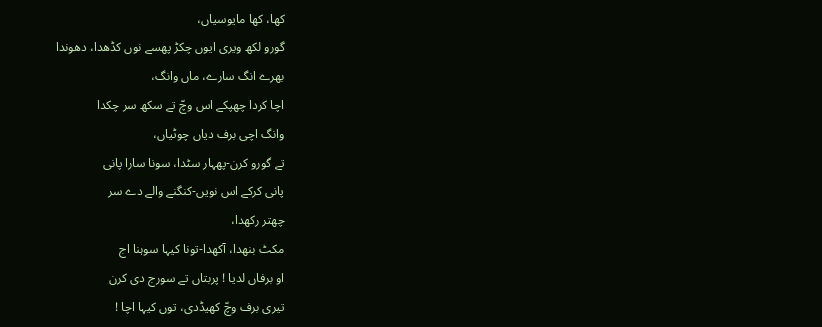کھا، کھا مایوسیاں،
گورو لکھ ویری ایوں چکڑ پھسے نوں کڈھدا، دھوندا
بھرے انگ سارے، ماں وانگ،
اچا کردا چھپکے اس وچّ تے سکھ سر چکدا
وانگ اچی برف دیاں چوٹیاں،
تے گورو کرن-پھہار سٹدا، سونا سارا پانی
پانی کرکے اس نویں-کنگنے والے دے سر
چھتر رکھدا،
مکٹ بنھدا، آکھدا-تونا کیہا سوہنا اج
او برفاں لدیا ! پربتاں تے سورج دی کرن
تیری برف وچّ کھیڈدی، توں کیہا اچا !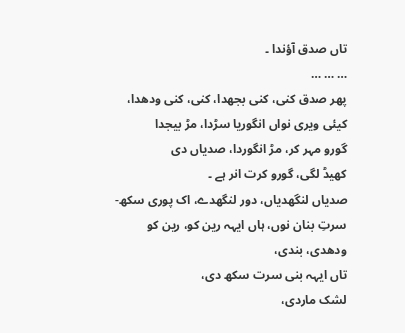تاں صدق آؤندا ۔
… … …
پھر صدق کنی، کنی بجھدا، کنی، کنی ودھدا،
کیئی ویری نواں انگوریا سڑدا، مڑ بیجدا
گورو مہر کر، مڑ انگوردا، صدیاں دی
کھیڈ لگی، گورو کرت انر ہے ۔
صدیاں لنگھدیاں، دور لنگھدے، اک پوری سکھ-
سرتِ بنان نوں، ہاں ایہہ رین کو، رین کو
ودھدی، بندی،
تاں ایہہ بنی سرت سکھ دی،
لشک ماردی،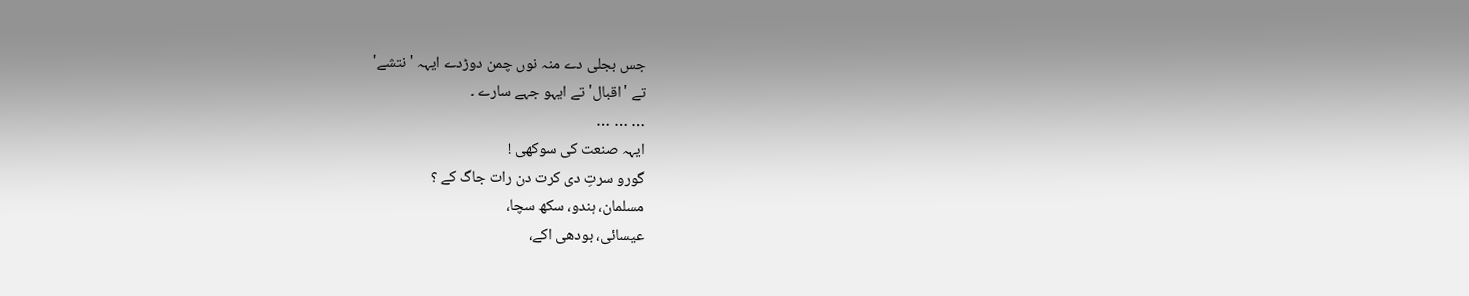جس بجلی دے منہ نوں چمن دوڑدے ایہہ 'نتشے'
تے 'اقبال' تے ایہو جہے سارے ۔
… … …
ایہہ صنعت کی سوکھی !
گورو سرتِ دی کرت دن رات جاگ کے ؟
مسلمان، ہندو، سکھ سچا،
عیسائی، بودھی اکے،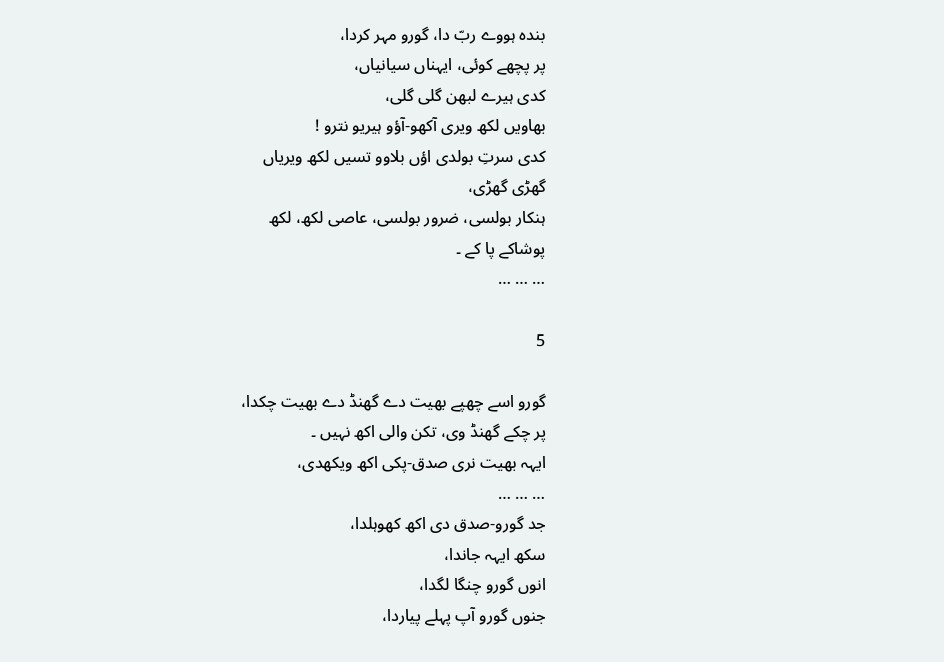بندہ ہووے ربّ دا، گورو مہر کردا،
پر پچھے کوئی، ایہناں سیانیاں،
کدی ہیرے لبھن گلی گلی،
بھاویں لکھ ویری آکھو-آؤو ہیریو نترو !
کدی سرتِ بولدی اؤں بلاوو تسیں لکھ ویریاں
گھڑی گھڑی،
ہنکار بولسی، ضرور بولسی، عاصی لکھ، لکھ
پوشاکے پا کے ۔
… … …

5

گورو اسے چھپے بھیت دے گھنڈ دے بھیت چکدا،
پر چکے گھنڈ وی، تکن والی اکھ نہیں ۔
ایہہ بھیت نری صدق-پکی اکھ ویکھدی،
… … …
جد گورو-صدق دی اکھ کھوہلدا،
سکھ ایہہ جاندا،
انوں گورو چنگا لگدا،
جنوں گورو آپ پہلے پیاردا،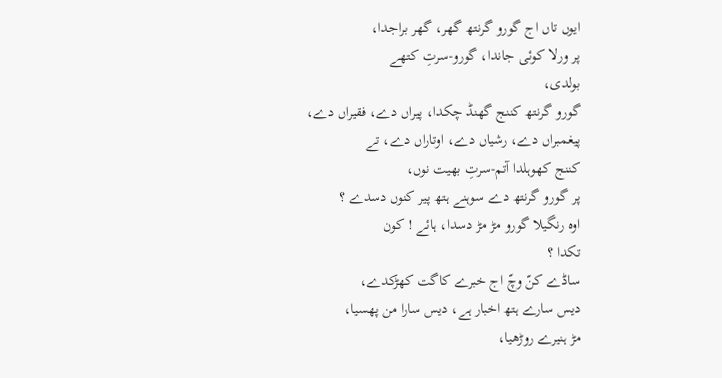ایوں تاں اج گورو گرنتھ گھر، گھر براجدا،
پر ورلا کوئی جاندا، گورو-سرتِ کتھے
بولدی،
گورو گرنتھ کننج گھنڈ چکدا، پیراں دے، فقیراں دے،
پیغمبراں دے، رشیاں دے، اوتاراں دے، تے
کننج کھوہلدا آتم-سرتِ بھیت نوں،
پر گورو گرنتھ دے سوہنے ہتھ پیر کنوں دسدے ؟
اوہ رنگیلا گورو مڑ مڑ دسدا، ہائے ! کون
تکدا ؟
ساڈے کنّ وچّ اج خبرے کاگت کھڑکدے،
دیس سارے ہتھ اخبار ہے، دیس سارا من پھسیا،
مڑ ہنیرے روڑھیا،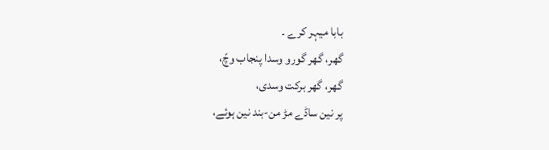بابا میہر کرے ۔
گھر، گھر گورو وسدا پنجاب وچّ،
گھر، گھر برکت وسدی،
پر نین ساڈے مڑ من-بند نین ہوئے،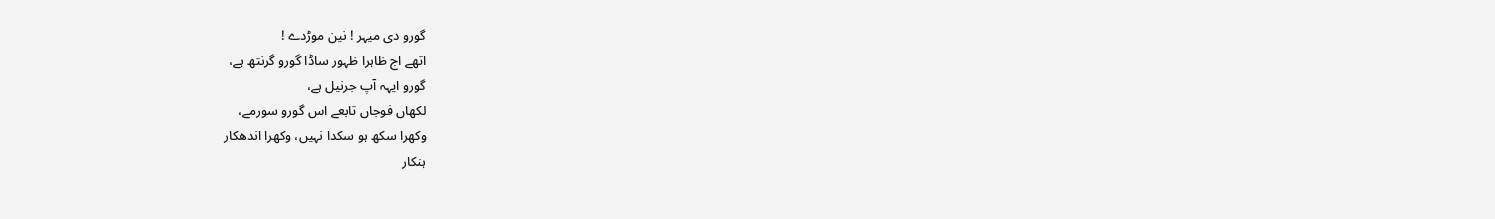گورو دی میہر ! نین موڑدے !
اتھے اج ظاہرا ظہور ساڈا گورو گرنتھ ہے،
گورو ایہہ آپ جرنیل ہے،
لکھاں فوجاں تابعے اس گورو سورمے،
وکھرا سکھ ہو سکدا نہیں، وکھرا اندھکار
ہنکار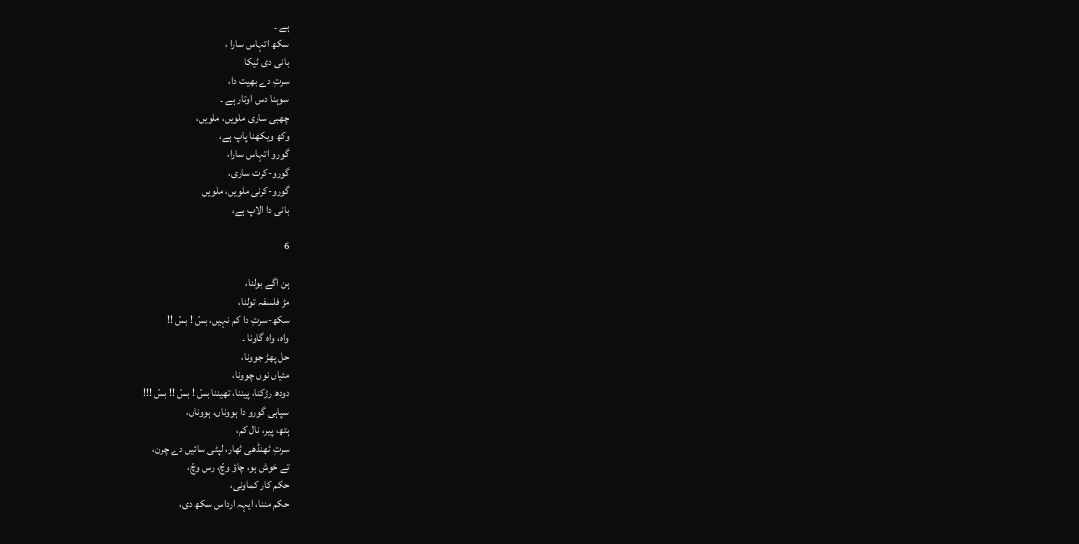ہے ۔
سکھ اتہاس سارا ،
بانی دی ٹیکا
سرتِ دے بھیت دا،
سوہنا دس اوتار ہے ۔
چھبی ساری ملویں، ملویں،
وکھ ویکھنا پاپ ہے،
گورو اتہاس سارا،
گورو-کرت ساری،
گورو-کرنی ملویں، ملویں
بانی دا الاپ ہے،

6

ہن اگے بولنا،
مڑ فلسفہ تولنا،
سکھ-سرتِ دا کم نہیں، بسّ ! بسّ !!
واہ، واہ گاونا ۔
حل پھڑ جوونا،
مئیاں نوں چوونا،
دودھ رڑکنا، پیننا، تھیننا بسّ ! بسّ !! بسّ !!!
سپاہی گورو دا ہووناں، ہووناں،
ہتھ، پیر، نال کم،
سرتِ ٹھنڈھی ٹھار، لپٹی سائیں دے چرن،
تے خوش ہو، چاؤ وچّ، رس وچّ،
حکم کار کماونی،
حکم مننا، ایہہ ارداس سکھ دی،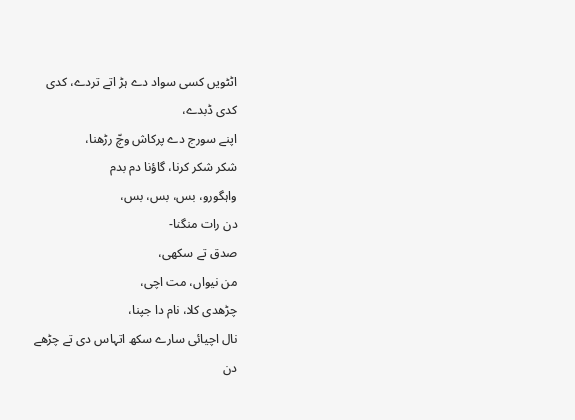اٹٹویں کسی سواد دے ہڑ اتے تردے، کدی
کدی ڈبدے،
اپنے سورج دے پرکاش وچّ رڑھنا،
شکر شکر کرنا، گاؤنا دم بدم
واہگورو، بس، بس، بس،
دن رات منگنا-
صدق تے سکھی،
من نیواں، مت اچی،
چڑھدی کلا، نام دا جپنا،
نال اچیائی سارے سکھ اتہاس دی تے چڑھے
دن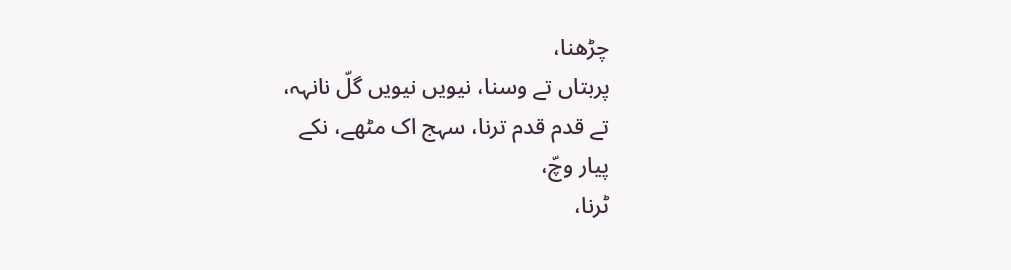چڑھنا،
پربتاں تے وسنا، نیویں نیویں گلّ نانہہ،
تے قدم قدم ترنا، سہج اک مٹھے، نکے
پیار وچّ،
ٹرنا،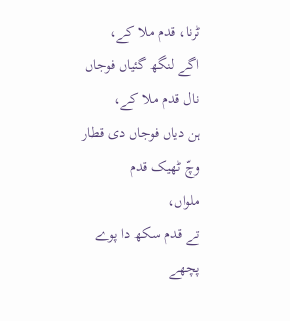ٹرنا، قدم ملا کے،
اگے لنگھ گئیاں فوجاں نال قدم ملا کے،
ہن دیاں فوجاں دی قطار وچّ ٹھیک قدم
ملواں،
تے قدم سکھ دا پوے پچھے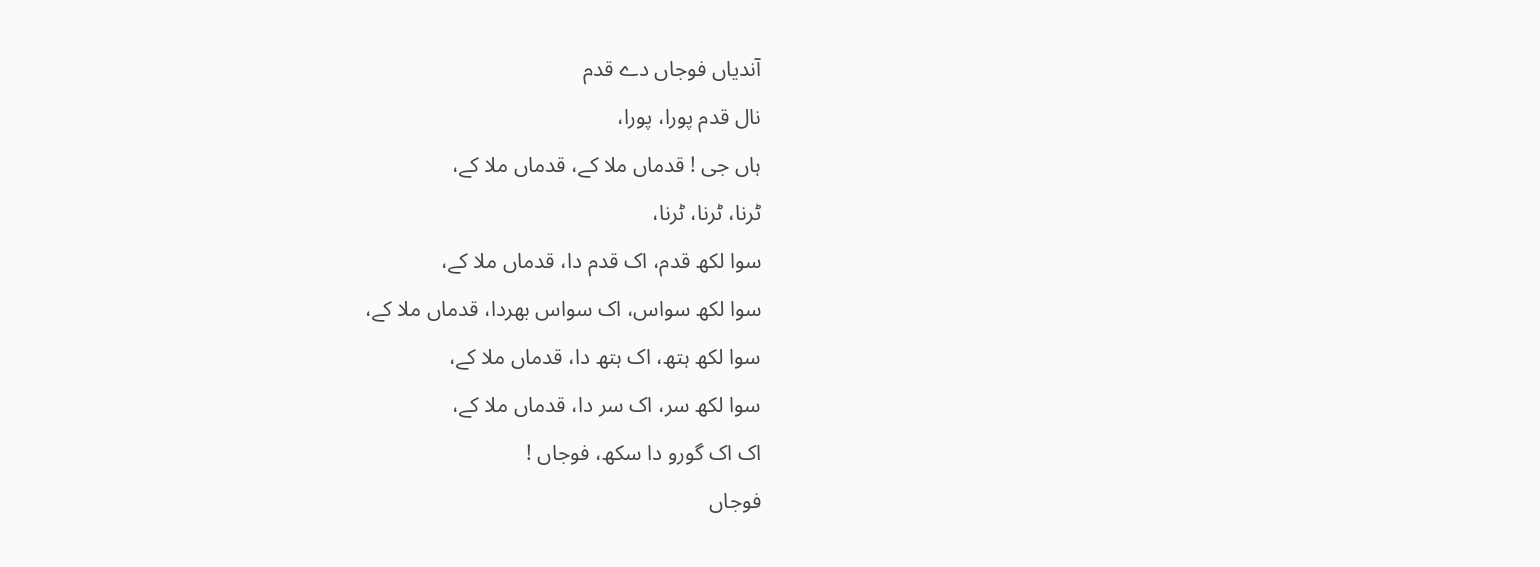آندیاں فوجاں دے قدم
نال قدم پورا، پورا،
ہاں جی ! قدماں ملا کے، قدماں ملا کے،
ٹرنا، ٹرنا، ٹرنا،
سوا لکھ قدم، اک قدم دا، قدماں ملا کے،
سوا لکھ سواس، اک سواس بھردا، قدماں ملا کے،
سوا لکھ ہتھ، اک ہتھ دا، قدماں ملا کے،
سوا لکھ سر، اک سر دا، قدماں ملا کے،
اک اک گورو دا سکھ، فوجاں !
فوجاں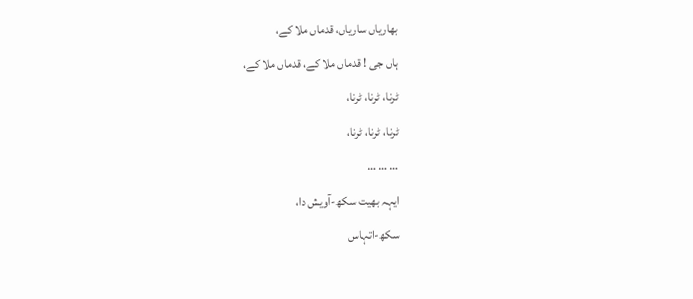بھاریاں ساریاں، قدماں ملا کے،
ہاں جی ! قدماں ملا کے، قدماں ملا کے،
ٹرنا، ٹرنا، ٹرنا،
ٹرنا، ٹرنا، ٹرنا،
… … …
ایہہ بھیت سکھ-آویش دا،
سکھ-اتہاس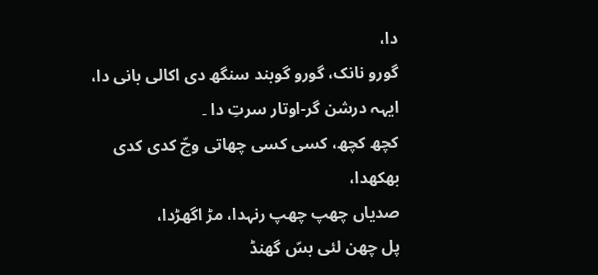دا،
گورو نانک، گورو گوبند سنگھ دی اکالی بانی دا،
ایہہ درشن گر-اوتار سرتِ دا ۔
کچھ کچھ، کسی کسی چھاتی وچّ کدی کدی
بھکھدا،
صدیاں چھپ چھپ رنہدا، مڑ اگھڑدا،
پل چھن لئی بسّ گھنڈ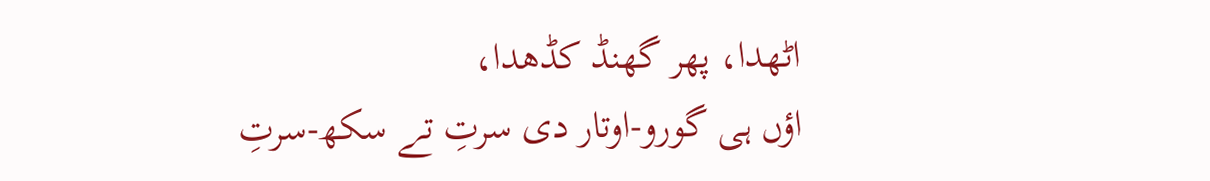اٹھدا، پھر گھنڈ کڈھدا،
اؤں ہی گورو-اوتار دی سرتِ تے سکھ-سرتِ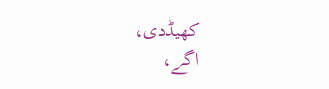کھیڈدی،
اگے،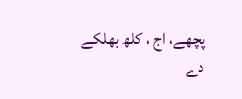پچھے، اج ، کلھ بھلکے دے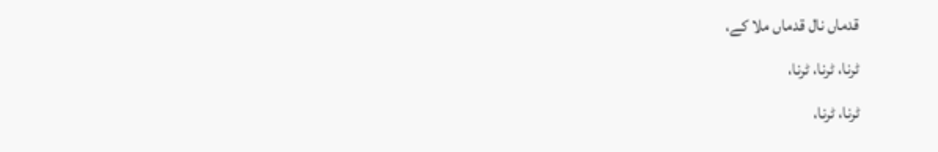قدماں نال قدماں ملا کے،
ٹرنا، ٹرنا، ٹرنا،
ٹرنا، ٹرنا،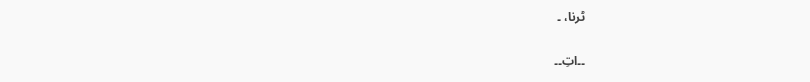ٹرنا، ۔

۔۔اتِ۔۔